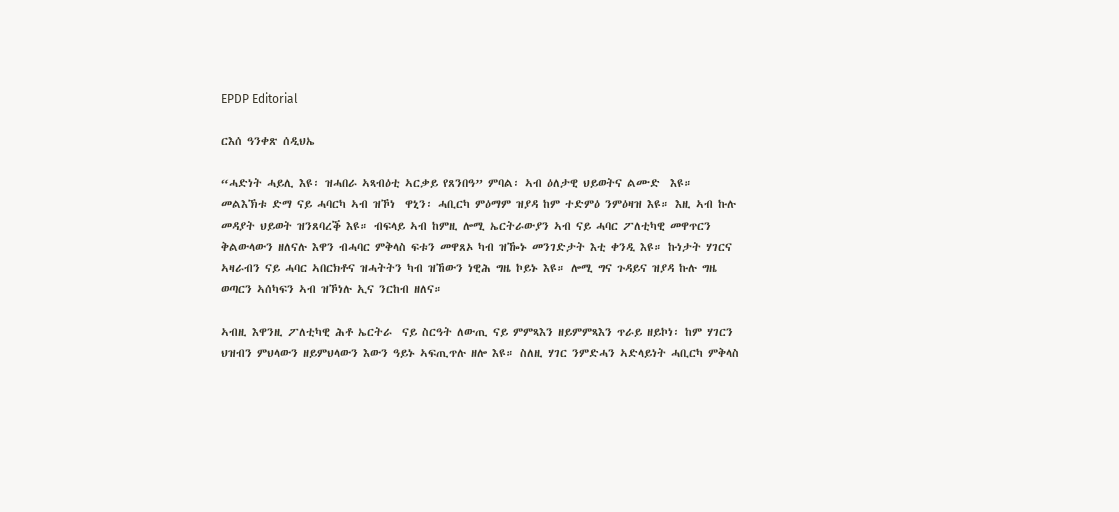EPDP Editorial

ርእሰ ዓንቀጽ ሰዲህኤ

“ሓድነት ሓይሊ እዩ፡ ዝሓበራ ኣጻብዕቲ ኣርቃይ የጸንበዓ” ምባል፡ ኣብ ዕለታዊ ህይወትና ልሙድ  እዩ። መልእኽቱ ድማ ናይ ሓባርካ ኣብ ዝኾነ  ዋኒን፡ ሓቢርካ ምዕማም ዝያዳ ከም ተድምዕ ንምዕዛዝ እዩ። እዚ ኣብ ኩሉ መዳያት ህይወት ዝንጸባረቕ እዩ። ብፍላይ ኣብ ከምዚ ሎሚ ኤርትራውያን ኣብ ናይ ሓባር ፖለቲካዊ መዋጥርን ቅልውላውን ዘለናሉ እዋን ብሓባር ምቅላስ ፍቱን መዋጸኦ ካብ ዝዀኑ መንገድታት እቲ ቀንዲ እዩ። ኩነታት ሃገርና ኣዛራብን ናይ ሓባር ኣበርክቶና ዝሓትትን ካብ ዝኸውን ነዊሕ ግዜ ኮይኑ እዩ። ሎሚ ግና ጉዳይና ዝያዳ ኩሉ ግዜ ወጣርን ኣሰካፍን ኣብ ዝኾነሉ ኢና ንርከብ ዘለና።

ኣብዚ እዋንዚ ፖለቲካዊ ሕቶ ኤርትራ  ናይ ስርዓት ለውጢ ናይ ምምጻእን ዘይምምጻእን ጥራይ ዘይኮነ፡ ከም ሃገርን ህዝብን ምህላውን ዘይምህላውን እውን ዓይኑ ኣፍጢጥሉ ዘሎ እዩ። ስለዚ ሃገር ንምድሓን ኣድላይነት ሓቢርካ ምቅላስ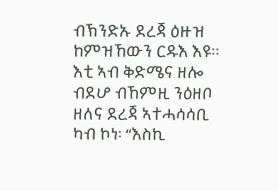ብኽንድኡ ደረጃ ዕዙዝ ከምዝኸውን ርዱእ እዩ። እቲ ኣብ ቅድሜና ዘሎ ብደሆ ብኸምዚ ንዕዘቦ ዘለና ደረጃ ኣተሓሳሳቢ ካብ ኮነ፡ “እስኪ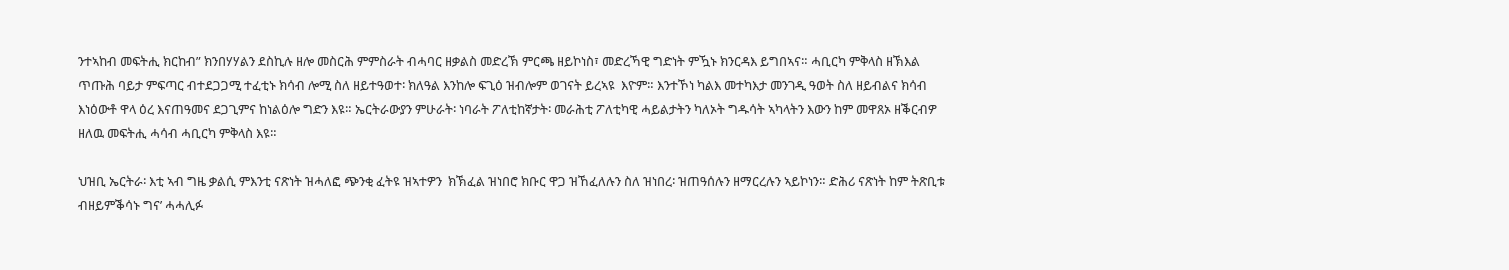ንተኣከብ መፍትሒ ክርከብ” ክንበሃሃልን ደስኪሉ ዘሎ መስርሕ ምምስራት ብሓባር ዘቃልስ መድረኽ ምርጫ ዘይኮነስ፣ መድረኻዊ ግድነት ምዃኑ ክንርዳእ ይግበኣና። ሓቢርካ ምቅላስ ዘኽእል ጥጡሕ ባይታ ምፍጣር ብተደጋጋሚ ተፈቲኑ ክሳብ ሎሚ ስለ ዘይተዓወተ፡ ክለዓል እንከሎ ፍጊዕ ዝብሎም ወገናት ይረኣዩ  እዮም። እንተኾነ ካልእ መተካእታ መንገዲ ዓወት ስለ ዘይብልና ክሳብ እነዕውቶ ዋላ ዕረ እናጠዓመና ደጋጊምና ከነልዕሎ ግድን እዩ። ኤርትራውያን ምሁራት፡ ነባራት ፖለቲከኛታት፡ መራሕቲ ፖለቲካዊ ሓይልታትን ካለኦት ግዱሳት ኣካላትን እውን ከም መዋጸኦ ዘቕርብዎ ዘለዉ መፍትሒ ሓሳብ ሓቢርካ ምቅላስ እዩ።

ህዝቢ ኤርትራ፡ እቲ ኣብ ግዜ ቃልሲ ምእንቲ ናጽነት ዝሓለፎ ጭንቂ ፈትዩ ዝኣተዎን  ክኽፈል ዝነበሮ ክቡር ዋጋ ዝኸፈለሉን ስለ ዝነበረ፡ ዝጠዓሰሉን ዘማርረሉን ኣይኮነን። ድሕሪ ናጽነት ከም ትጽቢቱ ብዘይምቕሳኑ ግና’ ሓሓሊፉ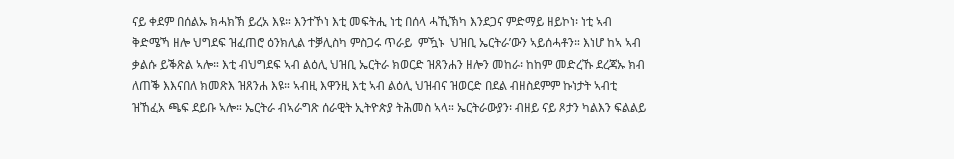ናይ ቀደም በሰልኡ ክሓክኽ ይረአ እዩ። እንተኾነ እቲ መፍትሒ ነቲ በሰላ ሓኺኽካ እንደጋና ምድማይ ዘይኮነ፡ ነቲ ኣብ ቅድሜኻ ዘሎ ህግደፍ ዝፈጠሮ ዕንክሊል ተቓሊስካ ምስጋሩ ጥራይ  ምዃኑ  ህዝቢ ኤርትራ’ውን ኣይሰሓቶን። እነሆ ከኣ ኣብ ቃልሱ ይቕጽል ኣሎ። እቲ ብህግደፍ ኣብ ልዕሊ ህዝቢ ኤርትራ ክወርድ ዝጸንሐን ዘሎን መከራ፡ ከከም መድረኹ ደረጃኡ ክብ ለጠቕ እእናበለ ክመጽእ ዝጸንሐ እዩ። ኣብዚ እዋንዚ እቲ ኣብ ልዕሊ ህዝብና ዝወርድ በደል ብዘስደምም ኩነታት ኣብቲ ዝኸፈአ ጫፍ ደይቡ ኣሎ። ኤርትራ ብኣራግጽ ሰራዊት ኢትዮጵያ ትሕመስ ኣላ። ኤርትራውያን፡ ብዘይ ናይ ጾታን ካልእን ፍልልይ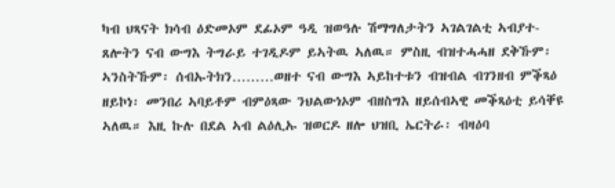ካብ ህጻናት ክሳብ ዕድመኦም ደፊኦም ዓዲ ዝወዓሉ ሽማግለታትን ኣገልገልቲ ኣብያተ-ጸሎትን ናብ ውግእ ትግራይ ተገዲዶም ይኣትዉ ኣለዉ። ምስዚ ብዝተሓሓዘ ደቅኹም፡ ኣንስትኹም፡ ሰብኡትክን………ወዘተ ናብ ውግእ ኣይከተቱን ብዝብል ብገንዘብ ምቕጻዕ ዘይኮነ፡ መንበሪ ኣባይቶም ብምዕጻው ንህልውነኦም ብዘስግእ ዘይሰብኣዊ መቕጻዕቲ ይሳቐዩ ኣለዉ። እዚ ኩሉ በደል ኣብ ልዕሊኡ ዝወርዶ ዘሎ ህዝቢ ኤርትራ፡ ብዛዕባ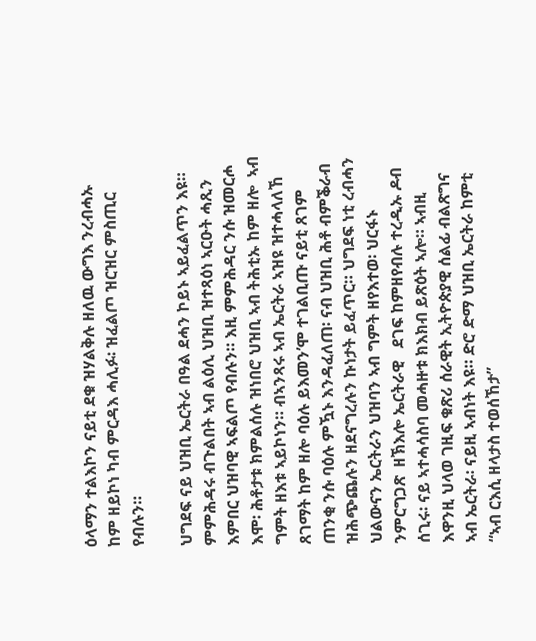ዕላማን ተልእኮን ናይቲ ደቁ ዝሃልቅሉ ዘለዉ ውግእ ንረብሓኡ ከም ዘይኮነ ካብ ምርዳእ ሓሊፉ፡ ዝፈልጦ ዝርዝር ምስጢር የብሉን።

ህግደፍ ናይ ህዝቢ ኤርትራ በዓል ደሓን ኮይኑ ኣይፈልጥን እዩ። ምምሕዳሩ ብጉልበት ኣብ ልዕሊ ህዝቢ ዝተጻዕነ ኣርዑት ሓጺን እምበር ህዝባዊ ኣፍልጦ የብሉን። እዚ ምምሕዳር ንሱ ዝመርሖ እሞ፡ ሕቶታቱ ክምልሰሉ ዝነበሮ ህዝቢ ኣብ ትሕቲኡ ከም ዘሎ  ኣብ ግምት ዘእቱ ኣይኮነን። ብኣንጻሩ ኣብ ኤርትራ ኣዝዩ ዝተሓላለኸ ጸገማት ከም ዘሎ ባዕሉ ይእመን’ሞ ተገልቢጡ ናይቲ ጸገም ጠንቂ ንሱ ባዕሉ ምዃኑ እንዳፈለጠ፡ ናብ ህዝቢ ሕቶ ብምቕራብ ዝሕጭጨሉን ዘደናግረሉን ኩነታት ይፈጥር። ህግደፍ ነቲ ረብሓን ህልውናን ኤርትራን ህዝባን ኣብ ግምት ዘየእተወ፡ ህርፋኑ ንምርግጋጽ  ዘኽእሎ ኤርትራዊ   ደገፍ ከምዘየብሉ ተረዲኡ ዶብ ሰጊሩ፡ ናይ ኣተሓሳስባ መሓዙቱ ክእክብ ይጽዕት ኣሎ። ኣብዚ እዋንዚ ህላወ ገዚፍ ቁጽሪ ሰራዊት ኢትዮጵያዊ ሰልፊ ብልጽግና ኣብ ኤርትራ፡ ናይዚ ኣብነት እዩ። ድሮ ድማ ህዝቢ ኤርትራ ከምቲ “ኣብ ርእሲ ዘላታስ ተወሰኸታ”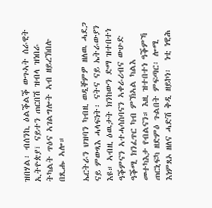ዝበሃል፡ ብሰንኪ ዕልቕልቕ ውጉኣት ሰራዊት ኢትዮጵያ፣ ናይተን ጠርበሽ ዝብላ ዝነበራ ትካልት ጥዕና ኣገልግሎት ኣብ ዘይረኽበሉ በጺሑ ኣሎ።

ኤርትራን ህዝባን ካብዚ ወዲቐምዎ ዘለዉ ሓደጋ ናይ ምውጻእ ሓላፍነት፡ ናትና ናይ ኤትራውያን እዩ። ኣብዚ ዕዉታት ክንከውን ድማ ዝተበተነ ዓቕምናን ኣተሓሳስባናን ኣቀራሪብና ውሁድ ዓቕሚ ክንፈጥር ካብ ምኽኣል ካልእ  መተካእታ የብልናን። እዚ ዝተበተነ ዓቕምኻ ጠርኒፍካ ዘድምዕ ጉልበት ምፍጣር፡ ሎሚ እነምጸኦ ዘለና ሓድሽ ቅዲ ዘይኮነ፡  ነቲ ነዊሕ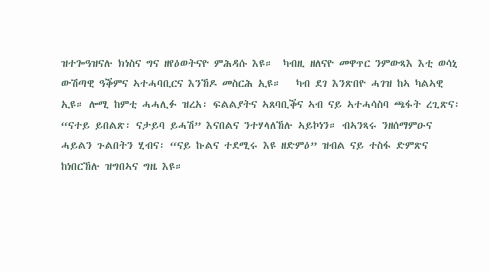ዝተጐዓዝናሉ ክነስና ግና ዘየዕወትናዮ ምሕዳሱ እዩ።  ካብዚ ዘለናዮ መዋጥር ንምውጻእ እቲ ወሳኒ ውሽጣዊ ዓቕምና ኣተሓባቢርና እንኸዶ መስርሕ ኢዩ።   ካብ ደገ እንጽበዮ ሓገዝ ከኣ ካልኣዊ ኢዩ። ሎሚ ከምቲ ሓሓሊፉ ዝረአ፡ ፍልልያትና ኣጸባቢቕና ኣብ ናይ ኣተሓሳስባ ጫፋት ረጊጽና፡ “ናተይ ይበልጽ፡ ናታይባ ይሓሽ” እናበልና ንተሃላለኸሉ ኣይኮነን። ብኣንጻሩ ንዘሰማምዑና ሓይልን ጉልበትን ሂብና፡ “ናይ ኩልና ተደሚሩ እዩ ዘድምዕ” ዝብል ናይ ተስፋ ድምጽና ከነበርኸሉ ዝግበኣና ግዜ እዩ።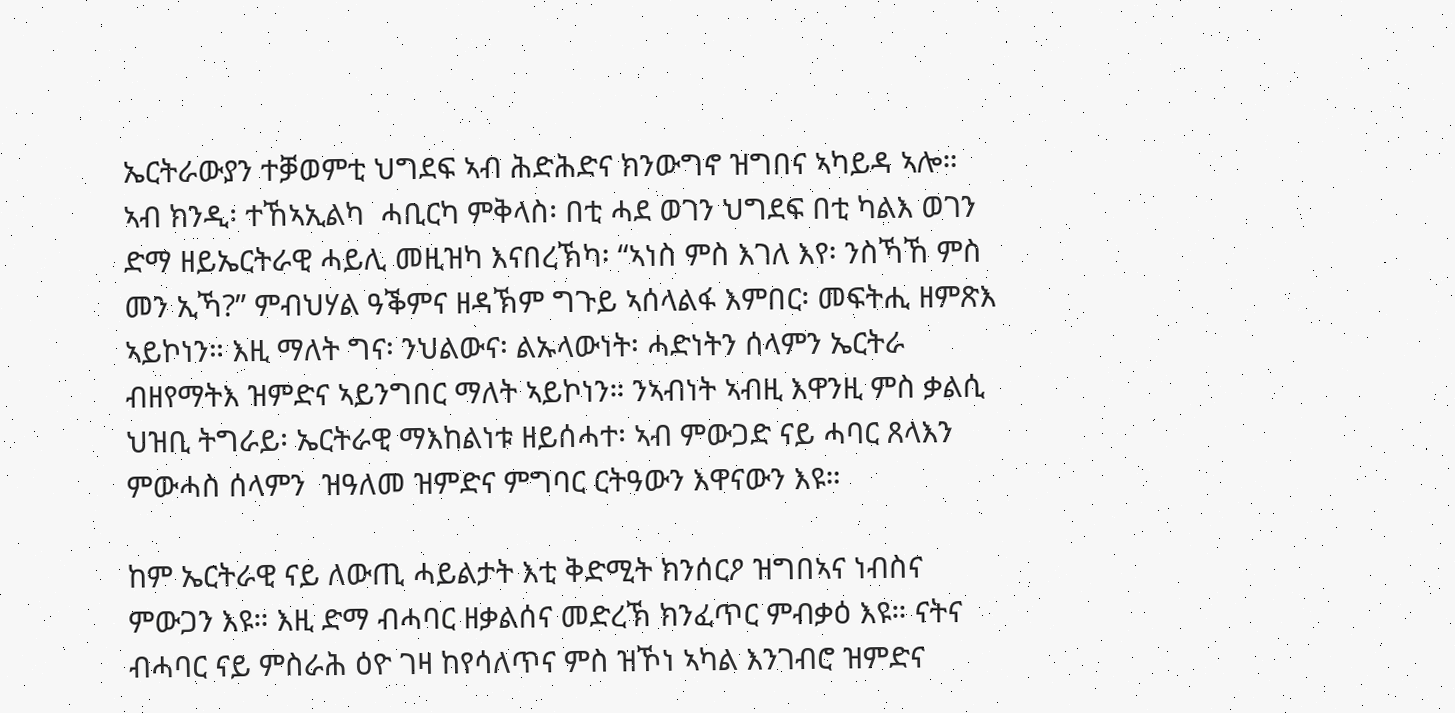ኤርትራውያን ተቓወምቲ ህግደፍ ኣብ ሕድሕድና ክንውግኖ ዝግበና ኣካይዳ ኣሎ። ኣብ ክንዲ፡ ተኸኣኢልካ  ሓቢርካ ምቅላስ፡ በቲ ሓደ ወገን ህግደፍ በቲ ካልእ ወገን ድማ ዘይኤርትራዊ ሓይሊ መዚዝካ እናበረኽካ፡ “ኣነስ ምስ እገለ እየ፡ ንስኻኸ ምስ መን ኢኻ?” ምብህሃል ዓቕምና ዘዳኽም ግጉይ ኣሰላልፋ እምበር፡ መፍትሒ ዘምጽእ ኣይኮነን። እዚ ማለት ግና፡ ንህልውና፡ ልኡላውነት፡ ሓድነትን ሰላምን ኤርትራ  ብዘየማትእ ዝምድና ኣይንግበር ማለት ኣይኮነን። ንኣብነት ኣብዚ እዋንዚ ምስ ቃልሲ ህዝቢ ትግራይ፡ ኤርትራዊ ማእከልነቱ ዘይሰሓተ፡ ኣብ ምውጋድ ናይ ሓባር ጸላእን ምውሓስ ሰላምን  ዝዓለመ ዝምድና ምግባር ርትዓውን እዋናውን እዩ።

ከም ኤርትራዊ ናይ ለውጢ ሓይልታት እቲ ቅድሚት ክንሰርዖ ዝግበኣና ነብስና ምውጋን እዩ። እዚ ድማ ብሓባር ዘቃልሰና መድረኽ ክንፈጥር ምብቃዕ እዩ። ናትና ብሓባር ናይ ምስራሕ ዕዮ ገዛ ከየሳለጥና ምስ ዝኾነ ኣካል እንገብሮ ዝምድና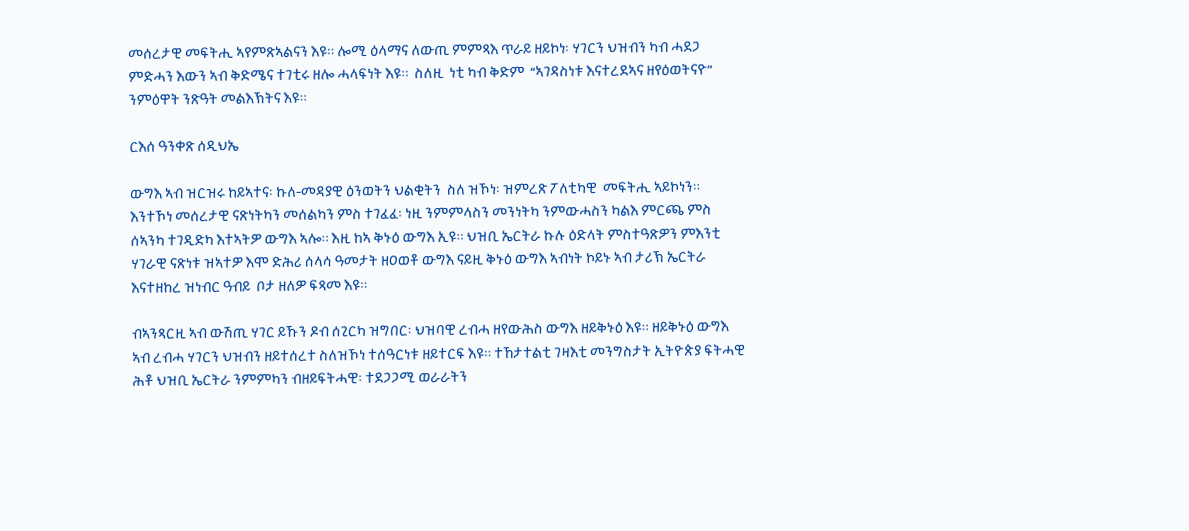መሰረታዊ መፍትሒ ኣየምጽኣልናን እዩ። ሎሚ ዕላማና ለውጢ ምምጻእ ጥራይ ዘይኮነ፡ ሃገርን ህዝብን ካብ ሓደጋ ምድሓን እውን ኣብ ቅድሜና ተገቲሩ ዘሎ ሓላፍነት እዩ።  ስለዚ  ነቲ ካብ ቅድም  “ኣገዳስነቱ እናተረደኣና ዘየዕወትናዮ” ንምዕዋት ንጽዓት መልእኽትና እዩ።

ርእሰ ዓንቀጽ ሰዲህኤ

ውግእ ኣብ ዝርዝሩ ከይኣተና፡ ኩለ-መዳያዊ ዕንወትን ህልቂትን  ስለ ዝኾነ፡ ዝምረጽ ፖለቲካዊ  መፍትሒ ኣይኮነን። እንተኾነ መሰረታዊ ናጽነትካን መሰልካን ምስ ተገፈፈ፡ ነዚ ንምምላስን መንነትካ ንምውሓስን ካልእ ምርጫ ምስ ሰኣንካ ተገዲድካ እተኣትዎ ውግእ ኣሎ። እዚ ከኣ ቅኑዕ ውግእ ኢዩ። ህዝቢ ኤርትራ ኩሉ ዕድላት ምስተዓጽዎን ምእንቲ ሃገራዊ ናጽነቱ ዝኣተዎ እሞ ድሕሪ ሰላሳ ዓመታት ዘዐወቶ ውግእ ናይዚ ቅኑዕ ውግእ ኣብነት ኮይኑ ኣብ ታሪኽ ኤርትራ እናተዘከረ ዝነብር ዓብይ  ቦታ ዘለዎ ፍጻመ እዩ።

ብኣንጻርዚ ኣብ ውሽጢ ሃገር ይኹን ዶብ ሰጊርካ ዝግበር፡ ህዝባዊ ረብሓ ዘየውሕስ ውግእ ዘይቅኑዕ እዩ። ዘይቅኑዕ ውግእ ኣብ ረብሓ ሃገርን ህዝብን ዘይተሰረተ ስለዝኾነ ተሰዓርነቱ ዘይተርፍ እዩ። ተኸታተልቲ ገዛእቲ መንግስታት ኢትዮጵያ ፍትሓዊ ሕቶ ህዝቢ ኤርትራ ንምምካን ብዘይፍትሓዊ፡ ተደጋጋሚ ወራራትን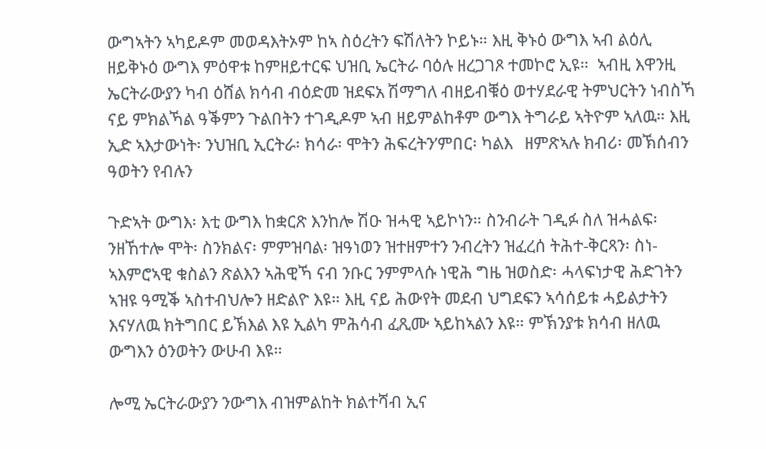ውግኣትን ኣካይዶም መወዳእትኦም ከኣ ስዕረትን ፍሽለትን ኮይኑ። እዚ ቅኑዕ ውግእ ኣብ ልዕሊ ዘይቅኑዕ ውግእ ምዕዋቱ ከምዘይተርፍ ህዝቢ ኤርትራ ባዕሉ ዘረጋገጾ ተመኮሮ ኢዩ።  ኣብዚ እዋንዚ ኤርትራውያን ካብ ዕሸል ክሳብ ብዕድመ ዝደፍአ ሽማግለ ብዘይብቑዕ ወተሃደራዊ ትምህርትን ነብስኻ ናይ ምክልኻል ዓቕምን ጉልበትን ተገዲዶም ኣብ ዘይምልከቶም ውግእ ትግራይ ኣትዮም ኣለዉ። እዚ ኢድ ኣእታውነት፡ ንህዝቢ ኢርትራ፡ ክሳራ፡ ሞትን ሕፍረትን’ምበር፡ ካልእ   ዘምጽኣሉ ክብሪ፡ መኽሰብን ዓወትን የብሉን

ጉድኣት ውግእ፡ እቲ ውግእ ከቋርጽ እንከሎ ሽዑ ዝሓዊ ኣይኮነን። ስንብራት ገዲፉ ስለ ዝሓልፍ፡ ንዘኸተሎ ሞት፡ ስንክልና፡ ምምዝባል፡ ዝዓነወን ዝተዘምተን ንብረትን ዝፈረሰ ትሕተ-ቅርጻን፡ ስነ-ኣእምሮኣዊ ቁስልን ጽልእን ኣሕዊኻ ናብ ንቡር ንምምላሱ ነዊሕ ግዜ ዝወስድ፡ ሓላፍነታዊ ሕድገትን ኣዝዩ ዓሚቕ ኣስተብህሎን ዘድልዮ እዩ። እዚ ናይ ሕውየት መደብ ህግደፍን ኣሳሰይቱ ሓይልታትን እናሃለዉ ክትግበር ይኽእል እዩ ኢልካ ምሕሳብ ፈጺሙ ኣይከኣልን እዩ። ምኽንያቱ ክሳብ ዘለዉ ውግእን ዕንወትን ውሁብ እዩ።

ሎሚ ኤርትራውያን ንውግእ ብዝምልከት ክልተሻብ ኢና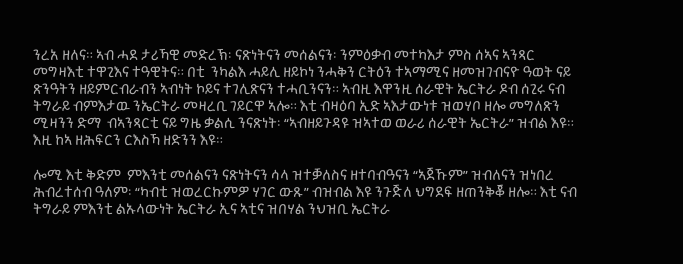ንረአ ዘለና። ኣብ ሓደ ታሪኻዊ መድረኽ፡ ናጽነትናን መሰልናን፡ ንምዕቃብ መተካእታ ምስ ሰኣና ኣንጻር መግዛእቲ ተዋጊእና ተዓዊትና። በቲ  ንካልእ ሓይሊ ዘይኮነ ንሓቅን ርትዕን ተኣማሚና ዘመዝገብናዮ ዓወት ናይ ጽንዓትን ዘይምርብራብን ኣብነት ኮይና ተገሊጽናን ተሓቢንናን። ኣብዚ እዋንዚ ሰራዊት ኤርትራ ዶብ ሰጊሩ ናብ ትግራይ ብምእታዉ ንኤርትራ መዛረቢ ገይርዋ ኣሎ። እቲ ብዛዕባ ኢድ ኣእታውነቱ ዝወሃቦ ዘሎ መግለጽን ሚዛንን ድማ  ብኣንጻርቲ ናይ ግዜ ቃልሲ ንናጽነት፡ “ኣብዘይጉዳዩ ዝኣተወ ወራሪ ሰራዊት ኤርትራ” ዝብል እዩ። እዚ ከኣ ዘሕፍርን ርእስኻ ዘድንን እዩ።

ሎሚ እቲ ቅድም  ምእንቲ መሰልናን ናጽነትናን ሳላ ዝተቓለስና ዘተባብዓናን “ኣጀኹም” ዝብለናን ዝነበረ ሕብረተሰብ ዓለም፡ “ካብቲ ዝወረርኩምዎ ሃገር ውጹ” ብዝብል እዩ ንጉጅለ ህግደፍ ዘጠንቅቖ ዘሎ። እቲ ናብ ትግራይ ምእንቲ ልኡላውነት ኤርትራ ኢና ኣቲና ዝበሃል ንህዝቢ ኤርትራ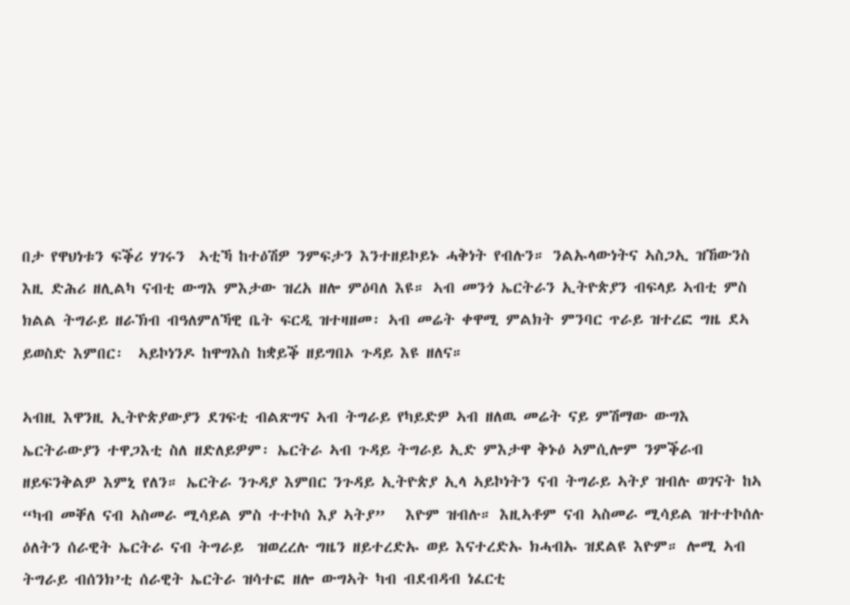በታ የዋህነቱን ፍቕሪ ሃገሩን  ኣቲኻ ከተዕሽዎ ንምፍታን እንተዘይኮይኑ ሓቅነት የብሉን። ንልኡላውነትና ኣስጋኢ ዝኸውንስ እዚ ድሕሪ ዘሊልካ ናብቲ ውግእ ምእታው ዝረአ ዘሎ ምዕባለ እዩ። ኣብ መንጎ ኤርትራን ኢትዮጵያን ብፍላይ ኣብቲ ምስ ክልል ትግራይ ዘራኽብ ብዓለምለኻዊ ቤት ፍርዲ ዝተዛዘመ፡ ኣብ መሬት ቀዋሚ ምልክት ምንባር ጥራይ ዝተረፎ ግዜ ደኣ ይወስድ እምበር፡  ኣይኮነንዶ ከዋግእስ ከቋይቕ ዘይግበኦ ጉዳይ እዩ ዘለና።

ኣብዚ እዋንዚ ኢትዮጵያውያን ደገፍቲ ብልጽግና ኣብ ትግራይ የካይድዎ ኣብ ዘለዉ መሬት ናይ ምሽማው ውግእ ኤርትራውያን ተዋጋእቲ ስለ ዘድለይዎም፡ ኤርትራ ኣብ ጉዳይ ትግራይ ኢድ ምእታዋ ቅኑዕ ኣምሲሎም ንምቕራብ ዘይፍንቅልዎ እምኒ የለን። ኤርትራ ንጉዳያ እምበር ንጉዳይ ኢትዮጵያ ኢላ ኣይኮነትን ናብ ትግራይ ኣትያ ዝብሉ ወገናት ከኣ “ካብ መቐለ ናብ ኣስመራ ሚሳይል ምስ ተተኮሰ እያ ኣትያ”   እዮም ዝብሉ። እዚኣቶም ናብ ኣስመራ ሚሳይል ዝተተኮሰሉ ዕለትን ሰራዊት ኤርትራ ናብ ትግራይ  ዝወረረሉ ግዜን ዘይተረድኡ ወይ እናተረድኡ ክሓብኡ ዝደልዩ እዮም። ሎሚ ኣብ ትግራይ ብሰንክ’ቲ ሰራዊት ኤርትራ ዝሳተፎ ዘሎ ውግኣት ካብ ብደብዳብ ነፈርቲ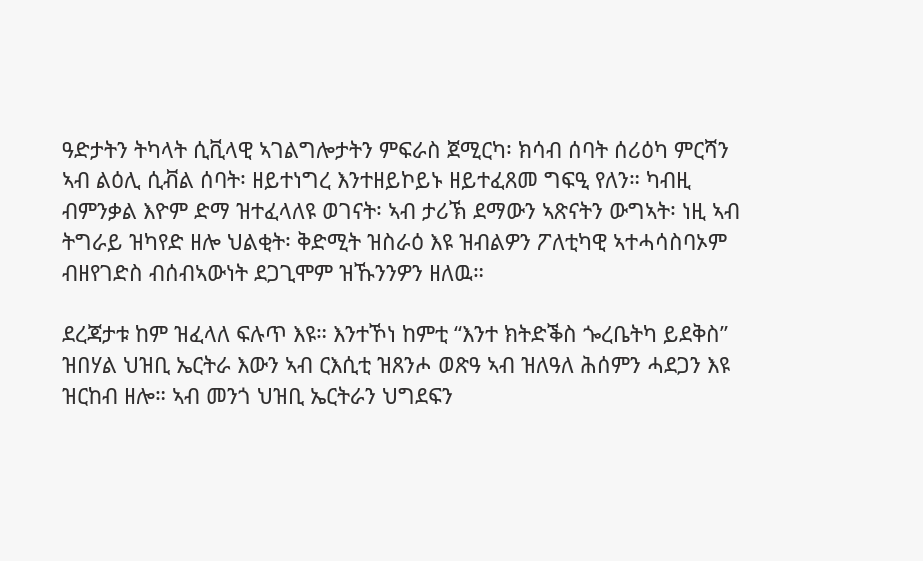ዓድታትን ትካላት ሲቪላዊ ኣገልግሎታትን ምፍራስ ጀሚርካ፡ ክሳብ ሰባት ሰሪዕካ ምርሻን ኣብ ልዕሊ ሲቭል ሰባት፡ ዘይተነግረ እንተዘይኮይኑ ዘይተፈጸመ ግፍዒ የለን። ካብዚ ብምንቃል እዮም ድማ ዝተፈላለዩ ወገናት፡ ኣብ ታሪኽ ደማውን ኣጽናትን ውግኣት፡ ነዚ ኣብ ትግራይ ዝካየድ ዘሎ ህልቂት፡ ቅድሚት ዝስራዕ እዩ ዝብልዎን ፖለቲካዊ ኣተሓሳስባኦም ብዘየገድስ ብሰብኣውነት ደጋጊሞም ዝኹንንዎን ዘለዉ።

ደረጃታቱ ከም ዝፈላለ ፍሉጥ እዩ። እንተኾነ ከምቲ “እንተ ክትድቕስ ጐረቤትካ ይደቅስ” ዝበሃል ህዝቢ ኤርትራ እውን ኣብ ርእሲቲ ዝጸንሖ ወጽዓ ኣብ ዝለዓለ ሕሰምን ሓደጋን እዩ ዝርከብ ዘሎ። ኣብ መንጎ ህዝቢ ኤርትራን ህግደፍን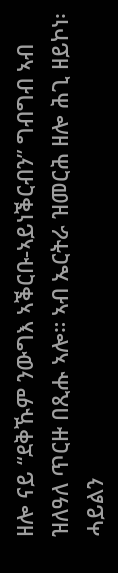ዘሎ ናይ “ደቅኹም ንውግእ ኣቕርቡ-ኣይነቕርብን” ግብግብ ኣብ ዝለዓለ ጥርዙ በጺሑ ኣሎ። ኣብ ኤርትራ ዝመርሕ ዘሎ ሕጊ ዘይኮነ፡ ሓይልን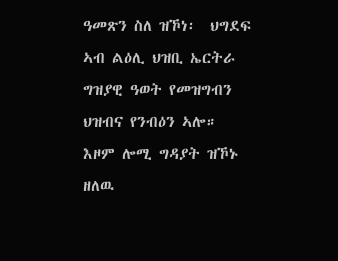ዓመጽን ስለ ዝኾነ፡  ህግደፍ ኣብ ልዕሊ ህዝቢ ኤርትራ ግዝያዊ ዓወት የመዝግብን ህዝብና የንብዕን ኣሎ። እዞም ሎሚ ግዳያት ዝኾኑ ዘለዉ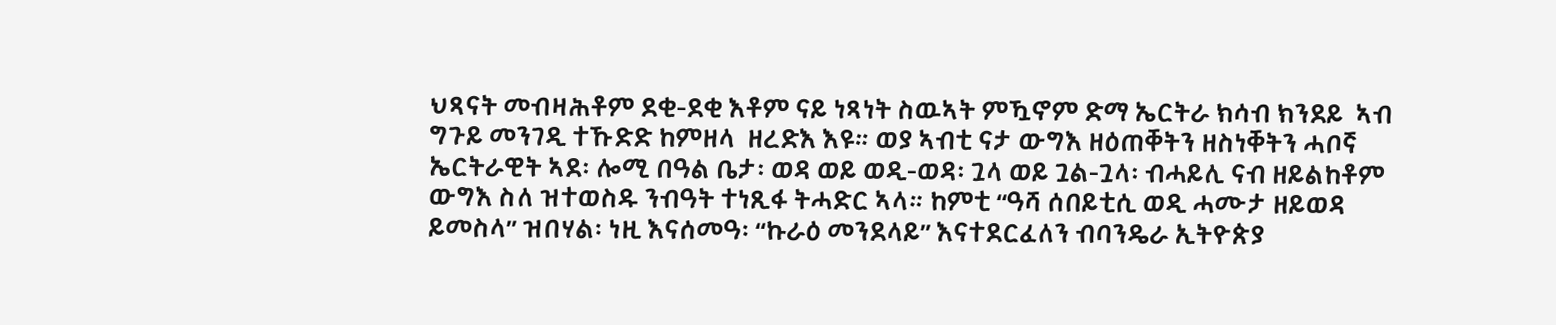ህጻናት መብዛሕቶም ደቂ-ደቂ እቶም ናይ ነጻነት ስዉኣት ምዃኖም ድማ ኤርትራ ክሳብ ክንደይ  ኣብ ግጉይ መንገዲ ተኹድድ ከምዘላ  ዘረድእ እዩ። ወያ ኣብቲ ናታ ውግእ ዘዕጠቐትን ዘስነቐትን ሓቦኛ ኤርትራዊት ኣደ፡ ሎሚ በዓል ቤታ፡ ወዳ ወይ ወዲ-ወዳ፡ ጓላ ወይ ጓል-ጓላ፡ ብሓይሊ ናብ ዘይልከቶም ውግእ ስለ ዝተወስዱ ንብዓት ተነጺፋ ትሓድር ኣላ። ከምቲ “ዓሻ ሰበይቲሲ ወዲ ሓሙታ ዘይወዳ ይመስላ” ዝበሃል፡ ነዚ እናሰመዓ፡ “ኩራዕ መንደላይ” እናተደርፈለን ብባንዴራ ኢትዮጵያ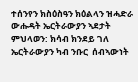ተሰንየን ክስዕስዓን ክዕልላን ዝሓድራ ውሑዳት ኤርትራውያን ኣደታት ምህላወን: ክሳብ ክንደይ ገለ ኤርትራውያን ካብ ንቡር  ሰብኣውነት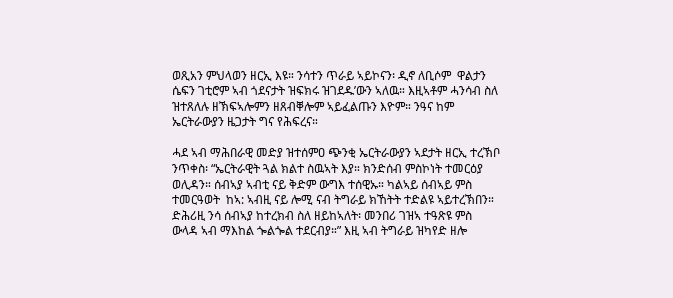ወጺአን ምህላወን ዘርኢ እዩ። ንሳተን ጥራይ ኣይኮናን፡ ዲኖ ለቢሶም  ዋልታን ሴፍን ገቲሮም ኣብ ጎደናታት ዝፍክሩ ዝገደዱ’ውን ኣለዉ። እዚኣቶም ሓንሳብ ስለ ዝተጸለሉ ዘኽፍኣሎምን ዘጸብቐሎም ኣይፈልጡን እዮም። ንዓና ከም ኤርትራውያን ዜጋታት ግና የሕፍረና።

ሓደ ኣብ ማሕበራዊ መድያ ዝተሰምዐ ጭንቂ ኤርትራውያን ኣደታት ዘርኢ ተረኽቦ ንጥቀስ፡ “ኤርትራዊት ጓል ክልተ ስዉኣት እያ። ክንድሰብ ምስኮነት ተመርዕያ ወሊዳን። ሰብኣያ ኣብቲ ናይ ቅድም ውግእ ተሰዊኡ። ካልኣይ ሰብኣይ ምስ ተመርዓወት  ከኣ: ኣብዚ ናይ ሎሚ ናብ ትግራይ ክኸትት ተድልዩ ኣይተረኽበን። ድሕሪዚ ንሳ ሰብኣያ ከተረክብ ስለ ዘይከኣለት፡ መንበሪ ገዝኣ ተዓጽዩ ምስ ውላዳ ኣብ ማእከል ጐልጐል ተደርብያ።” እዚ ኣብ ትግራይ ዝካየድ ዘሎ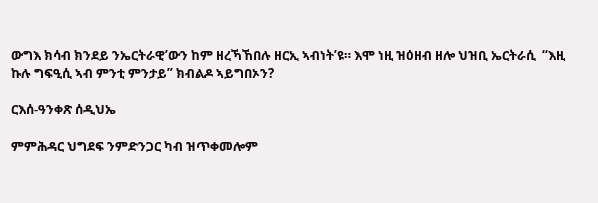ውግእ ክሳብ ክንደይ ንኤርትራዊ’ውን ከም ዘረኻኸበሉ ዘርኢ ኣብነት’ዩ። እሞ ነዚ ዝዕዘብ ዘሎ ህዝቢ ኤርትራሲ  “እዚ ኩሉ ግፍዒሲ ኣብ ምንቲ ምንታይ” ክብልዶ ኣይግበኦን?

ርእሰ-ዓንቀጽ ሰዲህኤ

ምምሕዳር ህግደፍ ንምድንጋር ካብ ዝጥቀመሎም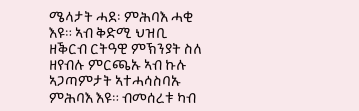ሜላታት ሓደ፡ ምሕባእ ሓቂ  እዩ። ኣብ ቅድሚ ህዝቢ ዘቕርብ ርትዓዊ ምኽንያት ስለ ዘየብሉ ምርጫኡ ኣብ ኩሉ ኣጋጣምታት ኣተሓሳስባኡ ምሕባእ እዩ። ብመሰረቱ ካብ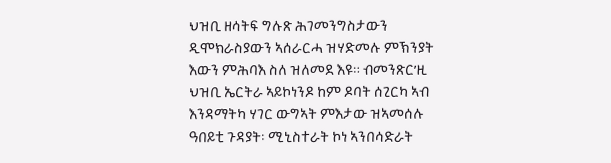ህዝቢ ዘሳትፍ ግሉጽ ሕገመንግስታውን ዲሞክራስያውን ኣሰራርሓ ዝሃድመሉ ምኽንያት እውን ምሕባእ ስለ ዝለመደ እዩ። ብመንጽር’ዚ ህዝቢ ኤርትራ ኣይኮነንዶ ከም ዶባት ሰጊርካ ኣብ እንዳማትካ ሃገር ውግኣት ምእታው ዝኣመሰሉ ዓበይቲ ጉዳያት፡ ሚኒስተራት ኮነ ኣንበሳድራት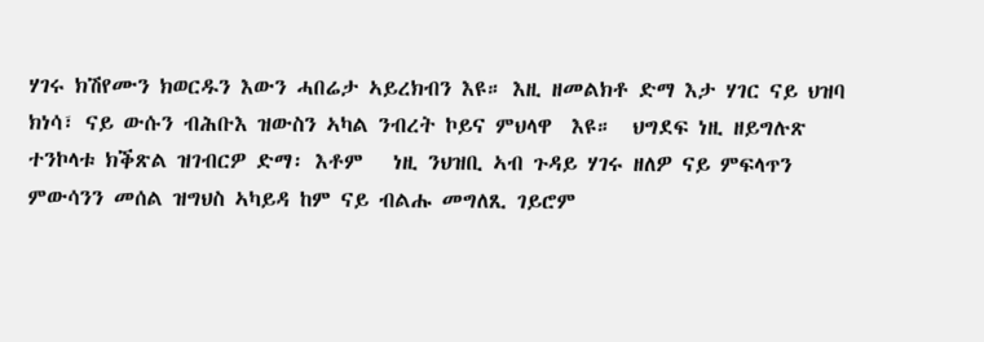ሃገሩ ክሽየሙን ክወርዱን እውን ሓበሬታ ኣይረክብን እዩ። እዚ ዘመልክቶ ድማ እታ ሃገር ናይ ህዝባ ክነሳ፣ ናይ ውሱን ብሕቡእ ዝውስን ኣካል ንብረት ኮይና ምህላዋ  እዩ።  ህግደፍ ነዚ ዘይግሉጽ ተንኮላቱ ክቕጽል ዝገብርዎ ድማ፡ እቶም   ነዚ ንህዝቢ ኣብ ጉዳይ ሃገሩ ዘለዎ ናይ ምፍላጥን ምውሳንን መሰል ዝግህስ ኣካይዳ ከም ናይ ብልሑ መግለጺ ገይሮም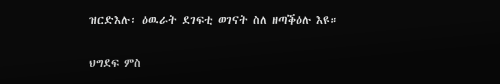ዝርድእሉ፡ ዕዉራት ደገፍቲ ወገናት ስለ ዘጣቕዕሉ እዩ።

ህግደፍ ምስ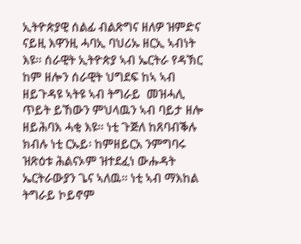ኢትዮጵያዊ ሰልፊ ብልጽግና ዘለዎ ዝምድና ናይዚ እዋንዚ ሓባኢ ባህሪኡ ዘርኢ ኣብነት እዩ። ሰራዊት ኢትዮጵያ ኣብ ኤርትራ የዳኽር ከም ዘሎን ሰራዊት ህግደፍ ከኣ ኣብ ዘይጉዳዩ ኣትዩ ኣብ ትግራይ  መዝሓሊ ጥይት ይኸውን ምህላዉን ኣብ ባይታ ዘሎ ዘይሕባእ ሓቂ እዩ። ነቲ ጉጅለ ከጸባብቕሉ ክብሉ ነቲ ርኡይ፡ ከምዘይርአ ንምግባሩ ዝጽዕቱ ሕልናኦም ዝተደፈነ ውሑዳት ኤርትራውያን ጌና ኣለዉ። ነቲ ኣብ ማእከል ትግራይ ኮይኖም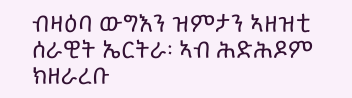ብዛዕባ ውግእን ዝምታን ኣዘዝቲ ሰራዊት ኤርትራ፡ ኣብ ሕድሕዶም ክዘራረቡ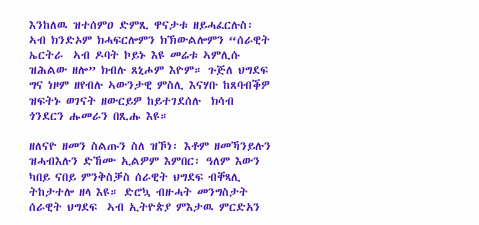እንከለዉ ዝተሰምዐ ድምጺ ዋናታቱ ዘይሓፈርሉስ፡ ኣብ ክንድኦም ክሓፍርሎምን ክኽውልሎምን “ሰራዊት ኤርትራ  ኣብ ዶባት ኮይኑ እዩ መሬቱ ኣምሊሱ ዝሕልው ዘሎ” ክብሉ ጸኒሖም እዮም። ጉጅለ ህግደፍ ግና ነዞም ዘየብሉ ኣውንታዊ ምስሊ እናሃቡ ከጸባብቕዎ ዝፍትኑ ወገናት ዘውርይዎ ከይተገደሰሉ  ክሳብ ጎንደርን ሑመራን በጺሑ እዩ።

ዘለናዮ ዘመን ስልጡን ስለ ዝኾነ፡ እቶም ዘመኻንይሉን ዝሓብእሉን ድኸሙ ኢልዎም እምበር፡ ዓለም እውን ካበይ ናበይ ምንቅስቓስ ሰራዊት ህግደፍ ብቐጻሊ ትከታተሎ ዘላ እዩ። ድሮኳ ብዙሓት መንግስታት ሰራዊት ህግደፍ  ኣብ ኢትዮጵያ ምእታዉ ምርድአን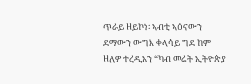ጥራይ ዘይኮነ፡ ኣብቲ ኣዕናውን ደማውን ውግእ ቀላሳይ ግደ ከም ዘለዎ ተረዲአን “ካብ መሬት ኢትዮጵያ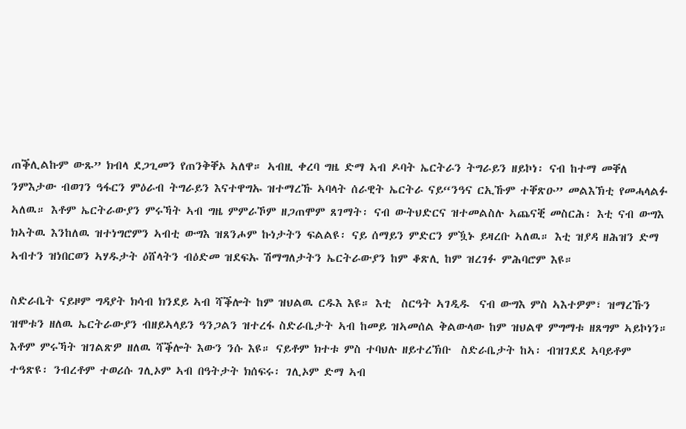ጠቕሊልኩም ውጹ” ክብላ ደጋጊመን የጠንቅቐኦ ኣለዋ። ኣብዚ ቀረባ ግዜ ድማ ኣብ ዶባት ኤርትራን ትግራይን ዘይኮነ፡ ናብ ከተማ መቐለ ንምእታው ብወገን ዓፋርን ምዕራብ ትግራይን እናተዋግኡ ዝተማረኹ ኣባላት ሰራዊት ኤርትራ ናይ“ንዓና ርኢኹም ተቐጽዑ” መልእኽቲ የመሓላልፉ ኣለዉ። እቶም ኤርትራውያን ምሩኻት ኣብ ግዜ ምምራኾም ዘጋጠሞም ጸገማት፡ ናብ ውትህድርና ዝተመልስሉ ኣጨናቒ መስርሕ፡ እቲ ናብ ውግእ ክኣትዉ እንከለዉ ዝተነግሮምን ኣብቲ ውግእ ዝጸንሖም ኩነታትን ፍልልዩ፡ ናይ ሰማይን ምድርን ምዃኑ ይዛረቡ ኣለዉ። እቲ ዝያዳ ዘሕዝን ድማ ኣብተን ዝነበርወን ኣሃዱታት ዕሸላትን ብዕድመ ዝደፍኡ ሽማግለታትን ኤርትራውያን ከም ቆጽሊ ከም ዝረገፉ ምሕባሮም እዩ።

ስድራቤት ናይዞም ግዳያት ክሳብ ክንደይ ኣብ ሻቕሎት ከም ዝህልዉ ርዱእ እዩ። እቲ  ስርዓት ኣገዲዱ  ናብ ውግእ ምስ ኣእተዎም፣ ዝማረኹን ዝሞቱን ዘለዉ ኤርትራውያን ብዘይኣላይን ዓንጋልን ዝተረፋ ስድራቤታት ኣብ ከመይ ዝኣመሰል ቅልውላው ከም ዝህልዋ ምግማቱ ዘጸግም ኣይኮነን። እቶም ምሩኻት ዝገልጽዎ ዘለዉ ሻቕሎት እውን ንሱ እዩ። ናይቶም ክተቱ ምስ ተባህሉ ዘይተረኽቡ  ስድራቤታት ከኣ፡ ብዝገደደ ኣባይቶም ተዓጽዩ፡ ንብረቶም ተወሪሱ ገሊኦም ኣብ በዓትታት ክሰፍሩ፡ ገሊኦም ድማ ኣብ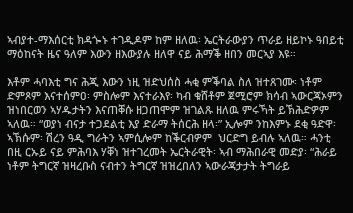ኣብያተ-ማእሰርቲ ክዳጐኑ ተገዲዶም ከም ዘለዉ፡ ኤርትራውያን ጥራይ ዘይኮኑ ዓበይቲ ማዕከናት ዜና ዓለም እውን ዘእውያሉ ዘለዋ ናይ ሕማቕ ዘበን መርኣያ እዩ።

እቶም ሓባእቲ ግና ሕጂ እውን ነዚ ዝድህሰስ ሓቂ ምቕባል ስለ ዝተጸገሙ፡ ነቶም ድምጾም እናተሰምዐ፡ ምስሎም እናተራእየ፡ ካብ ቁሸቶም ጀሚሮም ክሳብ ኣውርጃኦምን ዝነበርወን ኣሃዱታትን እናጠቐሱ ዘጋጠሞም ዝገልጹ ዘለዉ ምሩኻት ይኽሕድዎም ኣለዉ። “ወያነ ብናታ ተጋደልቲ እያ ድራማ ትሰርሕ ዘላ፡” ኢሎም ንከእምኑ ደቂ ዓድዋ፡ ኣኽሱም፡ ሽረን ዓዲ ግራትን ኣምሲሎም ከቕርብዎም  ህርድግ ይብሉ ኣለዉ። ሓንቲ በዚ ርኡይ ናይ ምሕባእ ሃቐነ ዝተገረመት ኤርትራዊት፡ ኣብ ማሕበራዊ መድያ፡ “ሕራይ ነቶም ትግርኛ ዝዛረቡስ ናብተን ትግርኛ ዝዝረበለን ኣውራጃታታት ትግራይ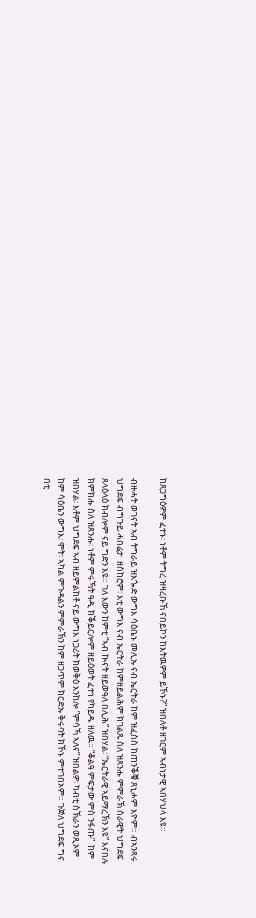ከጸጋግዕዎም ፈተኑ፡ ነቶም ትግረ ዝዛረቡኸ ናበይኮን ከእትዉዎም ይኾኑ?” ዝበለቶ ዘገርም ኣብነታዊ ኣበሃህላ እዩ።

ብዙሓት ወገናት ኣብ ትግራይ ዝእጐድ ውግእ ሳዕቤኑ መሊኡ ናብ ኤርትራ ከም ዝፈስስ ከጠንቕቑ ጸኒሖም እዮም። ብኣንጻሩ ህግደፍ ብግጉይ ሓበሬታ  ዘስከሮም፡ እቲ ውግእ ናብ ኤርትራ ከምዘይልሕም ክገልጹ ስለ ዝጸንሑ ምምራኽ ሰራዊት ህግደፍ ጸላዕላዕ ክብሎም ናይ ግድን እዩ። ገለ እውን ከምቲ “ኣብ ኲናት ዘይወዓለ በሊሕ” ዝበሃል፡ “ኤርትራዊ ኣይማረኽን እዩ” እናበሉ ክምክሑ ስለ ዝጸንሑ፡ ነቶም ምሩኻት ዓዲ ክቕይርሎም ዘይዕወት ፈተነ የካይዱ ዘለዉ። “ቆልዓ ምፍታው ምስ ንፋጡ”  ከም ዝበሃል፡ እቶም ህግደፍ ኣብ ዘይምልከቶ ናይ ውግእ ነጋሪት ክወቅዕ እንከሎ ”ምሳኻ ኣለና” ዝበልዎ፡ ካብቲ ስኽራን ወጺኦም ከም ሳዕቤን ውግእ፡ ሞት፡ ኣካል ምጉዳልን ምምራኽን ከም ዘጋጥም ክርድኡ ቅሩባት ክኾኑ ምተገበኦም። ጉጅለ ህግደፍ ግና በቲ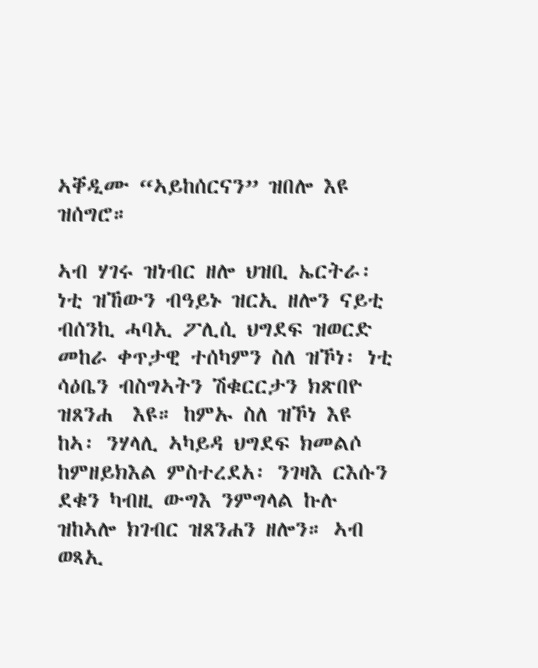ኣቐዲሙ “ኣይከሰርናን” ዝበሎ እዩ ዝሰግሮ።

ኣብ ሃገሩ ዝነብር ዘሎ ህዝቢ ኤርትራ፡ ነቲ ዝኸውን ብዓይኑ ዝርኢ ዘሎን ናይቲ ብሰንኪ ሓባኢ ፖሊሲ ህግደፍ ዝወርድ መከራ ቀጥታዊ ተሰካምን ስለ ዝኾነ፡ ነቲ ሳዕቤን ብስግኣትን ሽቁርርታን ክጽበዮ ዝጸንሐ  እዩ። ከምኡ ስለ ዝኾነ እዩ ከኣ፡ ንሃላሊ ኣካይዳ ህግደፍ ክመልሶ ከምዘይክእል ምስተረደአ፡ ንገዛእ ርእሱን ደቁን ካብዚ ውግእ ንምግላል ኩሉ ዝከኣሎ ክገብር ዝጸንሐን ዘሎን። ኣብ ወጻኢ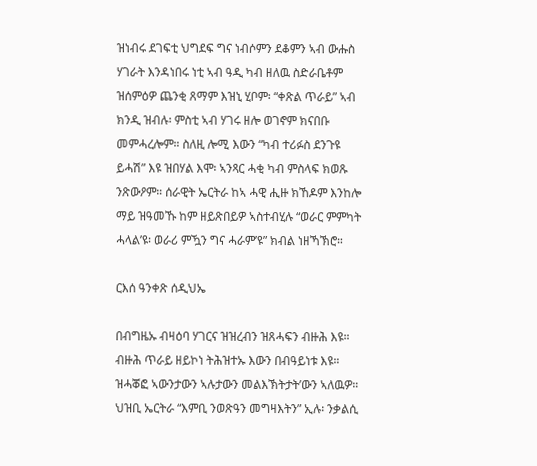ዝነብሩ ደገፍቲ ህግደፍ ግና ነብሶምን ደቆምን ኣብ ውሑስ ሃገራት እንዳነበሩ ነቲ ኣብ ዓዲ ካብ ዘለዉ ስድራቤቶም ዝሰምዕዎ ጨንቂ ጸማም እዝኒ ሂቦም፡ “ቀጽል ጥራይ” ኣብ ክንዲ ዝብሉ፡ ምስቲ ኣብ ሃገሩ ዘሎ ወገኖም ክናበቡ መምሓረሎም። ስለዚ ሎሚ እውን “ካብ ተሪፉስ ደንጉዩ ይሓሽ” እዩ ዝበሃል እሞ፡ ኣንጻር ሓቂ ካብ ምስላፍ ክወጹ ንጽውዖም። ሰራዊት ኤርትራ ከኣ ሓዊ ሒዙ ክኸዶም እንከሎ ማይ ዝዓመኹ ከም ዘይጽበይዎ ኣስተብሂሉ “ወራር ምምካት ሓላል’ዩ፡ ወራሪ ምዃን ግና ሓራም’ዩ” ክብል ነዘኻኽሮ።

ርእሰ ዓንቀጽ ሰዲህኤ

በብግዜኡ ብዛዕባ ሃገርና ዝዝረብን ዝጸሓፍን ብዙሕ እዩ። ብዙሕ ጥራይ ዘይኮነ ትሕዝተኡ እውን በብዓይነቱ እዩ። ዝሓቖፎ ኣውንታውን ኣሉታውን መልእኽትታት’ውን ኣለዉዎ። ህዝቢ ኤርትራ “እምቢ ንወጽዓን መግዛእትን” ኢሉ፡ ንቃልሲ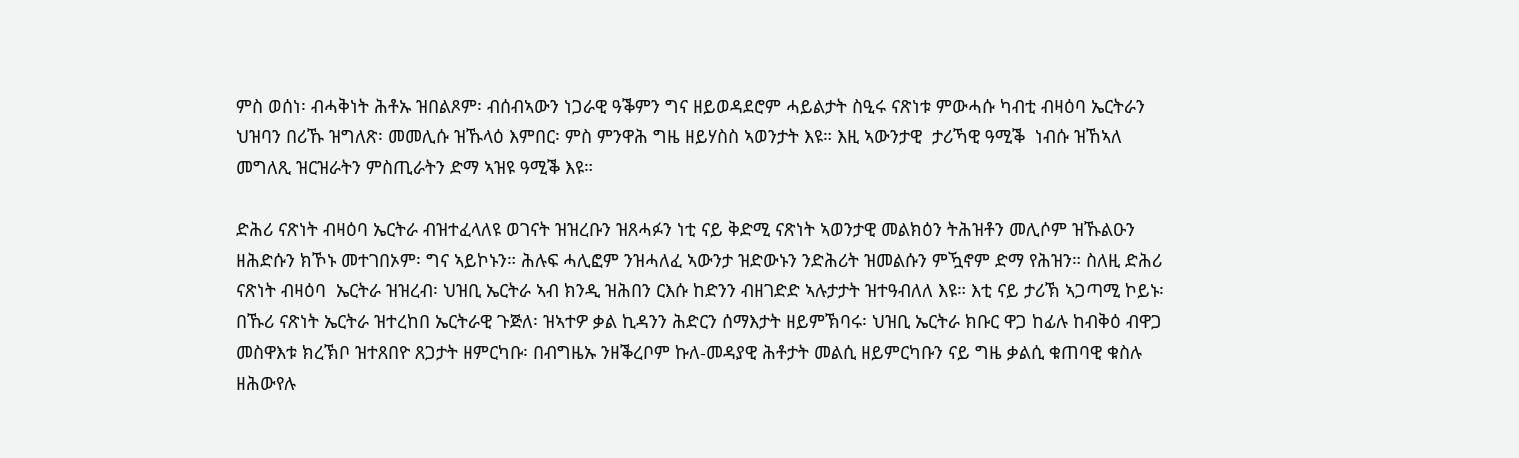ምስ ወሰነ፡ ብሓቅነት ሕቶኡ ዝበልጾም፡ ብሰብኣውን ነጋራዊ ዓቕምን ግና ዘይወዳደሮም ሓይልታት ስዒሩ ናጽነቱ ምውሓሱ ካብቲ ብዛዕባ ኤርትራን ህዝባን በሪኹ ዝግለጽ፡ መመሊሱ ዝኹላዕ እምበር፡ ምስ ምንዋሕ ግዜ ዘይሃስስ ኣወንታት እዩ። እዚ ኣውንታዊ  ታሪኻዊ ዓሚቕ  ነብሱ ዝኸኣለ መግለጺ ዝርዝራትን ምስጢራትን ድማ ኣዝዩ ዓሚቕ እዩ።

ድሕሪ ናጽነት ብዛዕባ ኤርትራ ብዝተፈላለዩ ወገናት ዝዝረቡን ዝጸሓፉን ነቲ ናይ ቅድሚ ናጽነት ኣወንታዊ መልክዕን ትሕዝቶን መሊሶም ዝኹልዑን ዘሕድሱን ክኾኑ መተገበኦም፡ ግና ኣይኮኑን። ሕሉፍ ሓሊፎም ንዝሓለፈ ኣውንታ ዝድውኑን ንድሕሪት ዝመልሱን ምዃኖም ድማ የሕዝን። ስለዚ ድሕሪ ናጽነት ብዛዕባ  ኤርትራ ዝዝረብ፡ ህዝቢ ኤርትራ ኣብ ክንዲ ዝሕበን ርእሱ ከድንን ብዘገድድ ኣሉታታት ዝተዓብለለ እዩ። እቲ ናይ ታሪኽ ኣጋጣሚ ኮይኑ፡ በኹሪ ናጽነት ኤርትራ ዝተረከበ ኤርትራዊ ጉጅለ፡ ዝኣተዎ ቃል ኪዳንን ሕድርን ሰማእታት ዘይምኽባሩ፡ ህዝቢ ኤርትራ ክቡር ዋጋ ከፊሉ ከብቅዕ ብዋጋ መስዋእቱ ክረኽቦ ዝተጸበዮ ጸጋታት ዘምርካቡ፡ በብግዜኡ ንዘቕረቦም ኩለ-መዳያዊ ሕቶታት መልሲ ዘይምርካቡን ናይ ግዜ ቃልሲ ቁጠባዊ ቁስሉ ዘሕውየሉ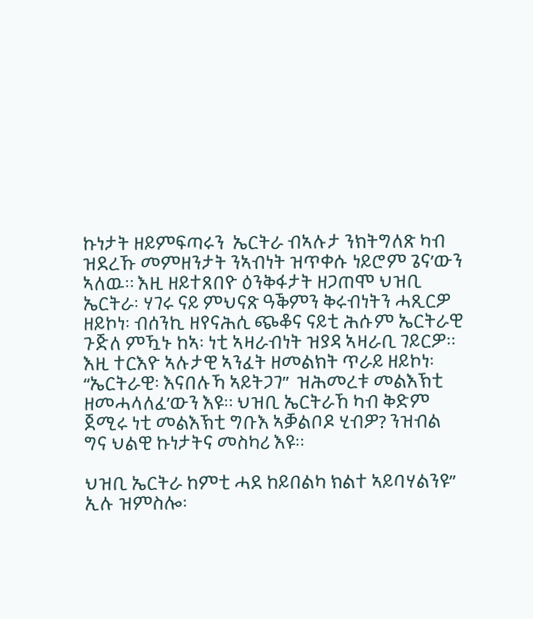ኩነታት ዘይምፍጣሩን  ኤርትራ ብኣሉታ ንክትግለጽ ካብ ዝደረኹ መምዘንታት ንኣብነት ዝጥቀሱ ነይሮም ጌና’ውን ኣለዉ። እዚ ዘይተጸበዮ ዕንቅፋታት ዘጋጠሞ ህዝቢ ኤርትራ፡ ሃገሩ ናይ ምህናጽ ዓቕምን ቅሩብነትን ሓጺርዎ ዘይኮነ፡ ብሰንኪ ዘየናሕሲ ጭቆና ናይቲ ሕሱም ኤርትራዊ ጉጅለ ምዃኑ ከኣ፡ ነቲ ኣዛራብነት ዝያዳ ኣዛራቢ ገይርዎ። እዚ ተርእዮ ኣሉታዊ ኣንፈት ዘመልክት ጥራይ ዘይኮነ፡ “ኤርትራዊ፡ እናበሉኻ ኣይትጋገ”  ዝሕመረቱ መልእኽቲ ዘመሓላለፈ’ውን እዩ። ህዝቢ ኤርትራኸ ካብ ቅድም ጀሚሩ ነቲ መልእኽቲ ግቡእ ኣቓልቦዶ ሂብዎ? ንዝብል ግና ህልዊ ኩነታትና መስካሪ እዩ።

ህዝቢ ኤርትራ ከምቲ ሓደ ከይበልካ ክልተ ኣይባሃልንዩ” ኢሉ ዝምስሎ፡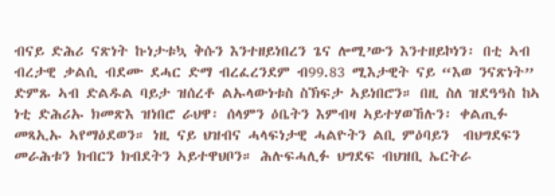ብናይ ድሕሪ ናጽነት ኩነታቱኳ ቅሱን እንተዘይነበረን ጌና ሎሚ’ውን እንተዘይኮነን፡ በቲ ኣብ ብረታዊ ቃልሲ ብደሙ ደሓር ድማ ብረፈረንደም ብ99.83 ሚእታዊት ናይ “እወ ንናጽነት” ድምጹ ኣብ ድልዱል ባይታ ዝሰረቶ ልኡላውነቱስ ስኽፍታ ኣይነበሮን። በዚ ስለ ዝደዓዓስ ከኣ ነቲ ድሕሪኡ ክመጽእ ዝነበሮ ራህዋ፡ ሰላምን ዕቤትን እምብዛ ኣይተሃወኸሉን፡ ቀልጢፉ መጻኢኡ ኣየማዕደወን። ነዚ ናይ ህዝብና ሓላፍነታዊ ሓልዮትን ልቢ ምዕባይን  ብህግደፍን መራሕቱን ክብርን ክብደትን ኣይተዋህቦን። ሕሉፍሓሊፉ ህግደፍ ብህዝቢ ኤርትራ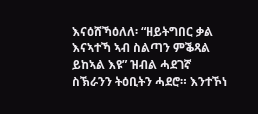እናዕሸኻዕለለ፡ “ዘይትግበር ቃል እናኣተኻ ኣብ ስልጣን ምቕጻል ይከኣል እዩ” ዝብል ሓደገኛ ስኽራንን ትዕቢትን ሓደሮ። እንተኾነ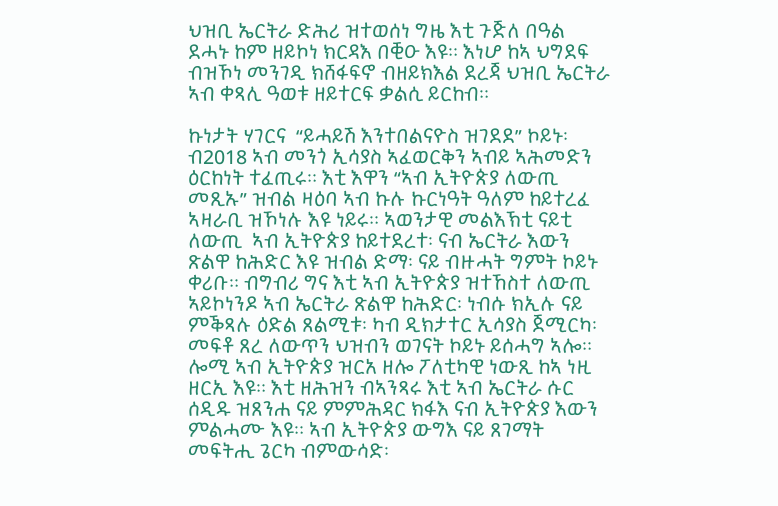ህዝቢ ኤርትራ ድሕሪ ዝተወሰነ ግዜ እቲ ጉጅለ በዓል ደሓኑ ከም ዘይኮነ ክርዳእ በቒዑ እዩ። እነሆ ከኣ ህግደፍ ብዝኾነ መንገዲ ክሸፋፍኖ ብዘይክእል ደረጃ ህዝቢ ኤርትራ ኣብ ቀጻሊ ዓወቱ ዘይተርፍ ቃልሲ ይርከብ።

ኩነታት ሃገርና  “ይሓይሽ እንተበልናዮስ ዝገደደ” ኮይኑ፡ ብ2018 ኣብ መንጎ ኢሳያስ ኣፈወርቅን ኣብይ ኣሕመድን ዕርከነት ተፈጢሩ። እቲ እዋን “ኣብ ኢትዮጵያ ለውጢ መጺኡ” ዝብል ዛዕባ ኣብ ኩሉ ኩርነዓት ዓለም ከይተረፈ ኣዛራቢ ዝኾነሉ እዩ ነይሩ። ኣወንታዊ መልእኽቲ ናይቲ ለውጢ  ኣብ ኢትዮጵያ ከይተደረተ፡ ናብ ኤርትራ እውን ጽልዋ ከሕድር እዩ ዝብል ድማ፡ ናይ ብዙሓት ግምት ኮይኑ ቀሪቡ። ብግብሪ ግና እቲ ኣብ ኢትዮጵያ ዝተኸስተ ለውጢ ኣይኮነንዶ ኣብ ኤርትራ ጽልዋ ከሕድር፡ ነብሱ ክኢሉ ናይ ምቕጻሉ ዕድል ጸልሚቱ፡ ካብ ዲክታተር ኢሳያስ ጀሚርካ፡ መፍቶ ጸረ ለውጥን ህዝብን ወገናት ኮይኑ ይሰሓግ ኣሎ። ሎሚ ኣብ ኢትዮጵያ ዝርአ ዘሎ ፖለቲካዊ ነውጺ ከኣ ነዚ ዘርኢ እዩ። እቲ ዘሕዝን ብኣንጻሩ እቲ ኣብ ኤርትራ ሱር ሰዲዱ ዝጸንሐ ናይ ምምሕዳር ክፋእ ናብ ኢትዮጵያ እውን ምልሓሙ እዩ። ኣብ ኢትዮጵያ ውግእ ናይ ጸገማት መፍትሒ ጌርካ ብምውሳድ፡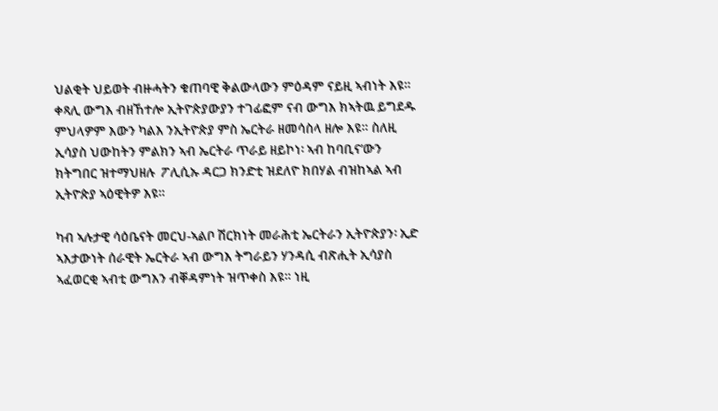ህልቂት ህይወት ብዙሓትን ቁጠባዊ ቅልውላውን ምዕዳም ናይዚ ኣብነት እዩ። ቀጻሊ ውግእ ብዘኸተሎ ኢትዮጵያውያን ተገፊፎም ናብ ውግእ ክኣትዉ ይግደዱ ምህላዎም እውን ካልእ ንኢትዮጵያ ምስ ኤርትራ ዘመሳስላ ዘሎ እዩ። ስለዚ ኢሳያስ ህውከትን ምልክን ኣብ ኤርትራ ጥራይ ዘይኮነ፡ ኣብ ከባቢና’ውን ክትግበር ዝተማህዘሉ  ፖሊሲኡ ዳርጋ ክንድቲ ዝደለዮ ክበሃል ብዝከኣል ኣብ ኢትዮጵያ ኣዕዊትዎ እዩ።

ካብ ኣሉታዊ ሳዕቤናት መርህ-ኣልቦ ሽርክነት መራሕቲ ኤርትራን ኢትዮጵያን፡ ኢድ ኣእታውነት ሰራዊት ኤርትራ ኣብ ውግእ ትግራይን ሃንዳሲ ብጽሒት ኢሳያስ ኣፈወርቂ ኣብቲ ውግእን ብቐዳምነት ዝጥቀስ እዩ። ነዚ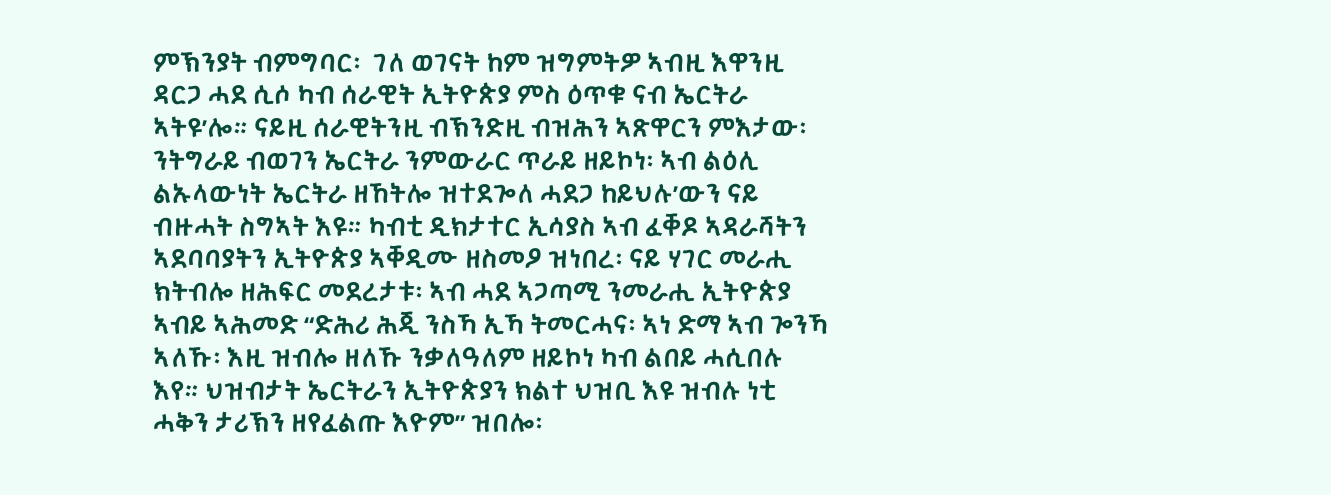ምኽንያት ብምግባር፡  ገለ ወገናት ከም ዝግምትዎ ኣብዚ እዋንዚ ዳርጋ ሓደ ሲሶ ካብ ሰራዊት ኢትዮጵያ ምስ ዕጥቁ ናብ ኤርትራ ኣትዩ’ሎ። ናይዚ ሰራዊትንዚ ብኽንድዚ ብዝሕን ኣጽዋርን ምእታው፡ ንትግራይ ብወገን ኤርትራ ንምውራር ጥራይ ዘይኮነ፡ ኣብ ልዕሊ ልኡላውነት ኤርትራ ዘኸትሎ ዝተደጐለ ሓደጋ ከይህሉ’ውን ናይ ብዙሓት ስግኣት እዩ። ካብቲ ዲክታተር ኢሳያስ ኣብ ፈቐዶ ኣዳራሻትን ኣደባባያትን ኢትዮጵያ ኣቐዲሙ ዘስመዖ ዝነበረ፡ ናይ ሃገር መራሒ ክትብሎ ዘሕፍር መደረታቱ፡ ኣብ ሓደ ኣጋጣሚ ንመራሒ ኢትዮጵያ ኣብይ ኣሕመድ “ድሕሪ ሕጂ ንስኻ ኢኻ ትመርሓና፡ ኣነ ድማ ኣብ ጐንኻ ኣለኹ፡ እዚ ዝብሎ ዘለኹ ንቃለዓለም ዘይኮነ ካብ ልበይ ሓሲበሉ እየ። ህዝብታት ኤርትራን ኢትዮጵያን ክልተ ህዝቢ እዩ ዝብሉ ነቲ ሓቅን ታሪኽን ዘየፈልጡ እዮም” ዝበሎ፡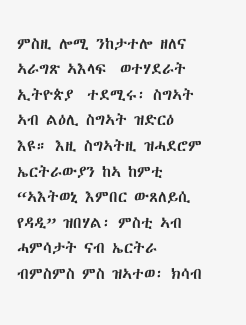ምስዚ ሎሚ ንከታተሎ ዘለና ኣራግጽ ኣእላፍ  ወተሃደራት ኢትዮጵያ  ተደሚሩ፡ ስግኣት ኣብ ልዕሊ ስግኣት ዝድርዕ እዩ። እዚ ስግኣትዚ ዝሓደሮም ኤርትራውያን ከኣ ከምቲ “ኣእትወኒ እምበር ውጸለይሲ የዳዲ” ዝበሃል፡ ምስቲ ኣብ ሓምሳታት ናብ ኤርትራ ብምስምስ ምስ ዝኣተወ፡ ክሳብ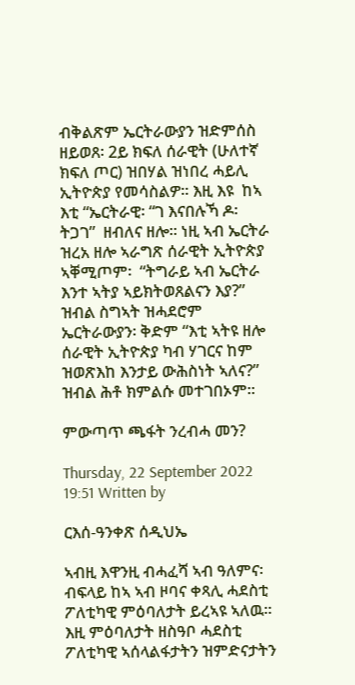ብቅልጽም ኤርትራውያን ዝድምሰስ ዘይወጸ፡ 2ይ ክፍለ ሰራዊት (ሁለተኛ ክፍለ ጦር) ዝበሃል ዝነበረ ሓይሊ ኢትዮጵያ የመሳስልዎ። እዚ እዩ  ከኣ  እቲ “ኤርትራዊ፡ “ገ እናበሉኻ ዶ፡ ትጋገ”  ዘብለና ዘሎ። ነዚ ኣብ ኤርትራ ዝረአ ዘሎ ኣራግጽ ሰራዊት ኢትዮጵያ ኣቐሚጦም፡  “ትግራይ ኣብ ኤርትራ እንተ ኣትያ ኣይክትወጸልናን እያ?” ዝብል ስግኣት ዝሓደሮም ኤርትራውያን፡ ቅድም “እቲ ኣትዩ ዘሎ ሰራዊት ኢትዮጵያ ካብ ሃገርና ከም ዝወጽእከ እንታይ ውሕስነት ኣለና?” ዝብል ሕቶ ክምልሱ መተገበኦም።

ምውጣጥ ጫፋት ንረብሓ መን?

Thursday, 22 September 2022 19:51 Written by

ርእሰ-ዓንቀጽ ሰዲህኤ

ኣብዚ እዋንዚ ብሓፈሻ ኣብ ዓለምና፡ ብፍላይ ከኣ ኣብ ዞባና ቀጻሊ ሓደስቲ ፖለቲካዊ ምዕባለታት ይረኣዩ ኣለዉ። እዚ ምዕባለታት ዘስዓቦ ሓደስቲ ፖለቲካዊ ኣሰላልፋታትን ዝምድናታትን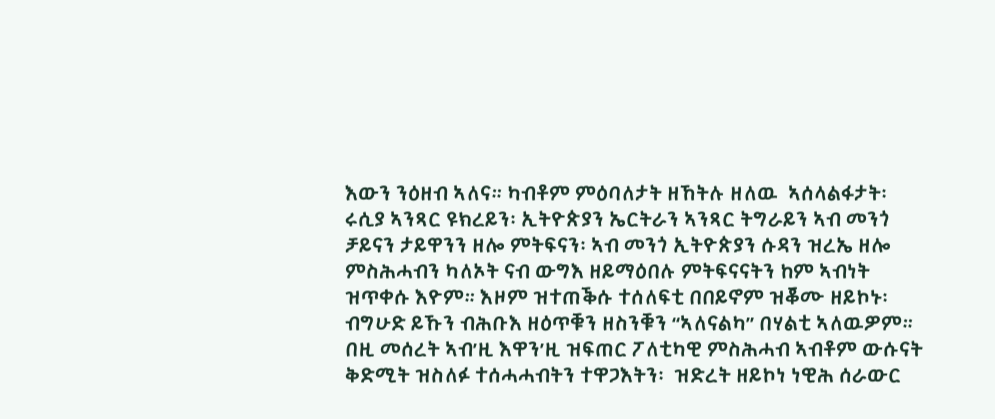እውን ንዕዘብ ኣለና። ካብቶም ምዕባለታት ዘኸትሉ ዘለዉ  ኣሰላልፋታት፡ ሩሲያ ኣንጻር ዩክረይን፡ ኢትዮጵያን ኤርትራን ኣንጻር ትግራይን ኣብ መንጎ ቻይናን ታይዋንን ዘሎ ምትፍናን፡ ኣብ መንጎ ኢትዮጵያን ሱዳን ዝረኤ ዘሎ ምስሕሓብን ካለኦት ናብ ውግእ ዘይማዕበሉ ምትፍናናትን ከም ኣብነት ዝጥቀሱ እዮም። እዞም ዝተጠቕሱ ተሰለፍቲ በበይኖም ዝቖሙ ዘይኮኑ፡ ብግሁድ ይኹን ብሕቡእ ዘዕጥቑን ዘስንቑን “ኣለናልካ” በሃልቲ ኣለዉዎም። በዚ መሰረት ኣብ’ዚ እዋን’ዚ ዝፍጠር ፖለቲካዊ ምስሕሓብ ኣብቶም ውሱናት ቅድሚት ዝስለፉ ተሰሓሓብትን ተዋጋእትን፡  ዝድረት ዘይኮነ ነዊሕ ሰራውር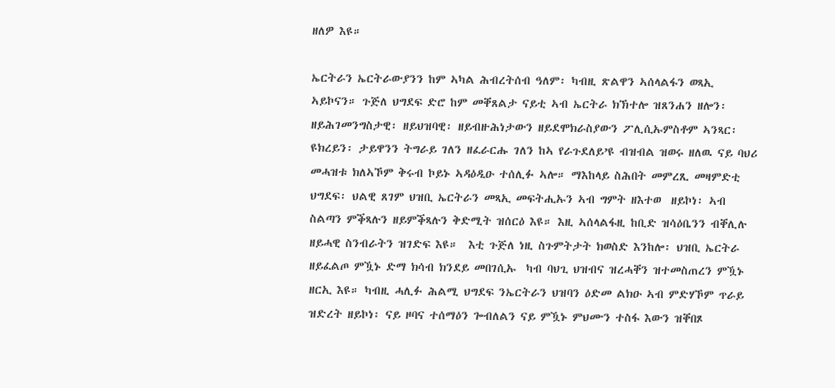ዘለዎ እዩ።

ኤርትራን ኤርትራውያንን ከም ኣካል ሕብረትሰብ ዓለም፡ ካብዚ ጽልዋን ኣሰላልፋን ወጻኢ ኣይኮናን። ጉጅለ ህግደፍ ድሮ ከም መቐጸልታ ናይቲ ኣብ ኤርትራ ክኽተሎ ዝጸንሐን ዘሎን፡ ዘይሕገመንግስታዊ፡ ዘይህዝባዊ፡ ዘይብዙሕነታውን ዘይደሞክራስያውን ፖሊሲኡምስቶም ኣንጻር፡ ዩክረይን፡ ታይዋንን ትግራይ ገለን ዘፈራርሑ ገለን ከኣ የራጉደለይ’ዩ ብዝብል ዝወሩ ዘለዉ ናይ ባህሪ መሓዝቱ ክለኣኾም ቅሩብ ኮይኑ ኣዳዕዲዑ ተሰሊፉ ኣሎ። ማእከላይ ስሕበት መምረጺ መዛምድቲ ህግደፍ፡ ህልዊ ጸገም ህዝቢ ኤርትራን መጻኢ መፍትሒኡን ኣብ ግምት ዘእተወ  ዘይኮነ፡ ኣብ ስልጣን ምቕጻሉን ዘይምቕጻሉን ቅድሚት ዝሰርዕ እዩ። እዚ ኣሰላልፋዚ ከቢድ ዝሳዕቤንን ብቐሊሉ ዘይሓዊ ስንብራትን ዝገድፍ እዩ።  እቲ ጉጅለ ነዚ ስጉምትታት ክወስድ እንከሎ፡ ህዝቢ ኤርትራ ዘይፈልጦ ምዃኑ ድማ ክሳብ ክንደይ መበገሲኡ  ካብ ባህጊ ህዝብና ዝረሓቐን ዝተመስጠረን ምዃኑ ዘርኢ እዩ። ካብዚ ሓሊፉ ሕልሚ ህግደፍ ንኤርትራን ህዝባን ዕድመ ልክዑ ኣብ ምድሃኾም ጥራይ ዝድረት ዘይኮነ፡ ናይ ዞባና ተሰማዕን ጐብለልን ናይ ምዃኑ ምህሙን ተስፋ እውን ዝቐበጾ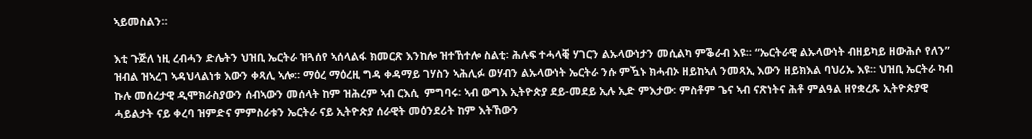ኣይመስልን።

እቲ ጉጅለ ነዚ ረብሓን ድሌትን ህዝቢ ኤርትራ ዝጓሰየ ኣሰላልፋ ክመርጽ እንከሎ ዝተኸተሎ ስልቲ፡ ሕሉፍ ተሓላቒ ሃገርን ልኡላውነታን መሲልካ ምቕራብ እዩ። “ኤርትራዊ ልኡላውነት ብዘይካይ ዘውሕሶ የለን” ዝብል ዝኣረገ ኣዳህላልነቱ እውን ቀጻሊ ኣሎ። ማዕረ ማዕረዚ ግዳ ቀዳማይ ገሃስን ኣሕሊፉ ወሃብን ልኡላውነት ኤርትራ ንሱ ምዃኑ ክሓብኦ ዘይከኣለ ንመጻኢ እውን ዘይክእል ባህሪኡ እዩ። ህዝቢ ኤርትራ ካብ ኩሉ መሰረታዊ ዲሞክራስያውን ሰብኣውን መሰላት ከም ዝሕረም ኣብ ርእሲ  ምግባሩ፡ ኣብ ውግእ ኢትዮጵያ ደይ-መደይ ኢሉ ኢድ ምእታው፡ ምስቶም ጌና ኣብ ናጽነትና ሕቶ ምልዓል ዘየቋረጹ ኢትዮጵያዊ  ሓይልታት ናይ ቀረባ ዝምድና ምምስራቱን ኤርትራ ናይ ኢትዮጵያ ሰራዊት መዕንደሪት ከም እትኸውን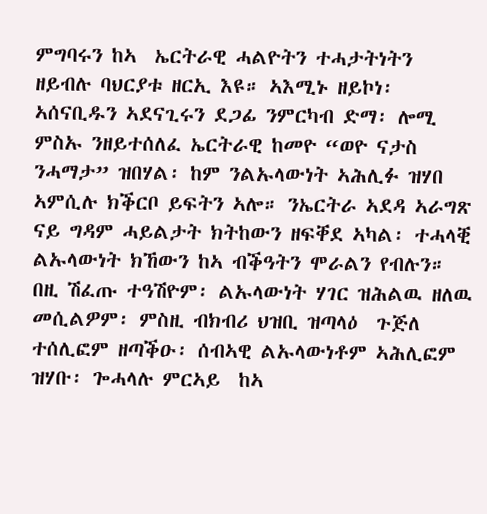ምግባሩን ከኣ  ኤርትራዊ ሓልዮትን ተሓታትነትን ዘይብሉ ባህርያቱ ዘርኢ እዩ። ኣእሚኑ ዘይኮነ፡ ኣሰናቢዱን ኣደናጊሩን ደጋፊ ንምርካብ ድማ፡ ሎሚ ምስኡ ንዘይተሰለፈ ኤርትራዊ ከመዮ “ወዮ ናታስ ንሓማታ” ዝበሃል፡ ከም ንልኡላውነት ኣሕሊፉ ዝሃበ ኣምሲሉ ክቕርቦ ይፍትን ኣሎ። ንኤርትራ ኣደዳ ኣራግጽ ናይ ግዳም ሓይልታት ክትከውን ዘፍቐደ ኣካል፡ ተሓላቒ ልኡላውነት ክኸውን ከኣ ብቕዓትን ሞራልን የብሉን።  በዚ ሽፈጡ ተዓሽዮም፡ ልኡላውነት ሃገር ዝሕልዉ ዘለዉ መሲልዎም፡ ምስዚ ብክብሪ ህዝቢ ዝጣላዕ  ጉጅለ ተሰሊፎም ዘጣቕዑ፡ ሰብኣዊ ልኡላውነቶም ኣሕሊፎም ዝሃቡ፡ ጐሓላሉ ምርኣይ  ከኣ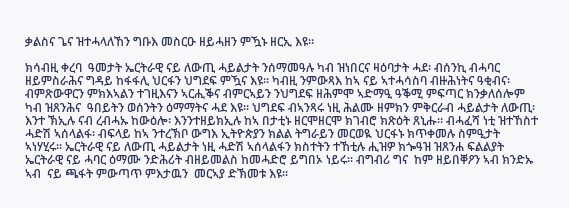ቃልስና ጌና ዝተሓላለኸን ግቡእ መስርዑ ዘይሓዘን ምዃኑ ዘርኢ እዩ።

ክሳብዚ ቀረባ  ዓመታት ኤርትራዊ ናይ ለውጢ ሓይልታት ንሰማመዓሉ ካብ ዝነበርና ዛዕባታት ሓደ፡ ብሰንኪ ብሓባር ዘይምስራሕና ግዳይ ከፋፋሊ ህርፋን ህግደፍ ምዃና እዩ። ካብዚ ንምውጻእ ከኣ ናይ ኣተሓሳስባ ብዙሕነትና ዓቂብና፡ ብምጽውዋርን ምክእኣልን ተገዚእናን ኣርሒቕና ብምርኣይን ንህግደፍ ዘሕምሞ ኣድማዒ ዓቕሚ ምፍጣር ክንቃለሰሎም ካብ ዝጸንሕና  ዓበይትን ወሰንትን ዕማማትና ሓደ እዩ። ህግደፍ ብኣንጻሩ ነዚ ሕልሙ ዘምክን ምቅርራብ ሓይልታት ለውጢ፡ እንተ ኽኢሉ ናብ ረብሓኡ ከውዕሎ፡ እንንተዘይክኢሉ ከኣ በታቲኑ ዘርሞዘርሞ ክገብሮ ክጽዕት ጸኒሑ። ብሓፈሻ ነቲ ዝተኸስተ ሓድሽ ኣሰላልፋ፡ ብፍላይ ከኣ ንተረኽቦ ውግእ ኢትዮጵያን ክልል ትግራይን መርወዪ ህርፋኑ ክጥቀመሉ ስምዒታት ኣነሃሂሩ። ኤርትራዊ ናይ ለውጢ ሓይልታት ነዚ ሓድሽ ኣሰላልፋን ክስተትን ተኸቲሉ ሒዝዎ ክጐዓዝ ዝጸንሐ ፍልልያት ኤርትራዊ ናይ ሓባር ዕማሙ ንድሕሪት ብዘይመልስ ከመሓድሮ ይግበኦ ነይሩ። ብግብሪ ግና  ከም ዘይበቐዖን ኣብ ክንድኡ  ኣብ  ናይ ጫፋት ምውጣጥ ምእታዉን  መርኣያ ድኽመቱ እዩ።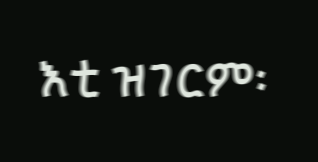እቲ ዝገርም፡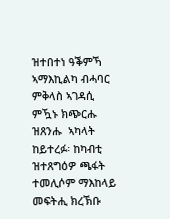ዝተበተነ ዓቕምኻ ኣማእኪልካ ብሓባር ምቅላስ ኣገዳሲ ምዃኑ ክጭርሑ ዝጸንሑ  ኣካላት ከይተረፉ፡ ከካብቲ ዝተጸግዕዎ ጫፋት ተመሊሶም ማእከላይ መፍትሒ ክረኽቡ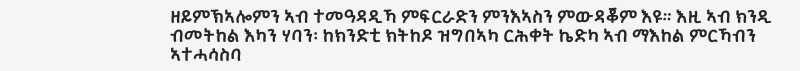ዘይምኽኣሎምን ኣብ ተመዓዳዲኻ ምፍርራድን ምንእኣስን ምውዳቖም እዩ። እዚ ኣብ ክንዲ ብመትከል እካን ሃባን፡ ከክንድቲ ክትከዶ ዝግበኣካ ርሕቀት ኬድካ ኣብ ማእከል ምርኻብን ኣተሓሳስባ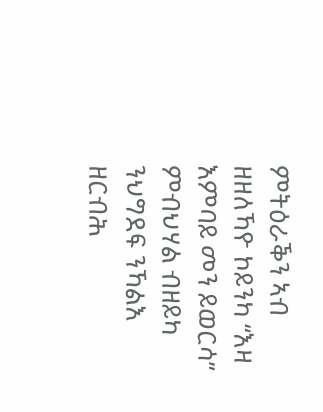ምትዕራቕን ኣብ ዘዘለኻዮ ኮይንካ “እዛ እምባይ መን ይወርሳ”  ምብህሃል ብዘይካ ንህግደፍ ንኻልእ ዘርብሕ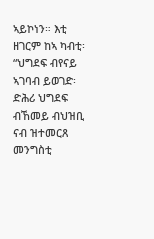ኣይኮነን። እቲ ዘገርም ከኣ ካብቲ፡ “ህግደፍ ብየናይ ኣገባብ ይወገድ፡ ድሕሪ ህግደፍ ብኸመይ ብህዝቢ ናብ ዝተመርጸ መንግስቲ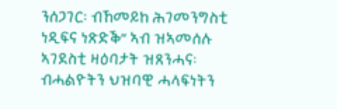ንሰጋገር፡ ብኸመይከ ሕገመንግስቲ ነዲፍና ነጽድቕ” ኣብ ዝኣመሰሉ ኣገደስቲ ዛዕባታት ዝጸንሓና፡ ብሓልዮትን ህዝባዊ ሓላፍነትን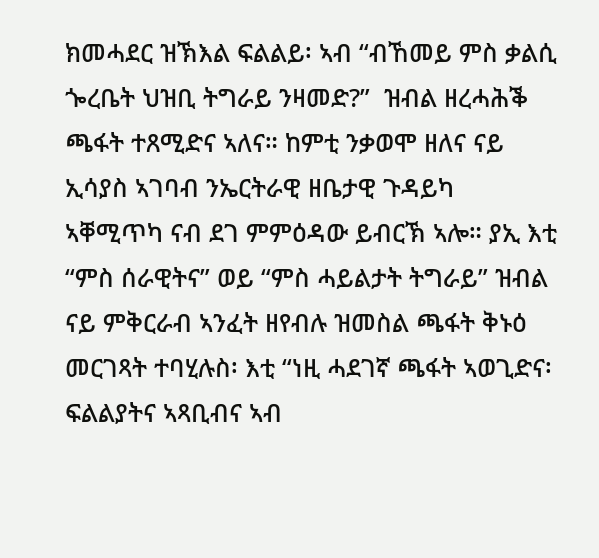ክመሓደር ዝኽእል ፍልልይ፡ ኣብ “ብኸመይ ምስ ቃልሲ ጐረቤት ህዝቢ ትግራይ ንዛመድ?”  ዝብል ዘረሓሕቕ ጫፋት ተጸሚድና ኣለና። ከምቲ ንቃወሞ ዘለና ናይ ኢሳያስ ኣገባብ ንኤርትራዊ ዘቤታዊ ጉዳይካ ኣቐሚጥካ ናብ ደገ ምምዕዳው ይብርኽ ኣሎ። ያኢ እቲ “ምስ ሰራዊትና” ወይ “ምስ ሓይልታት ትግራይ” ዝብል ናይ ምቅርራብ ኣንፈት ዘየብሉ ዝመስል ጫፋት ቅኑዕ መርገጻት ተባሂሉስ፡ እቲ “ነዚ ሓደገኛ ጫፋት ኣወጊድና፡ ፍልልያትና ኣጻቢብና ኣብ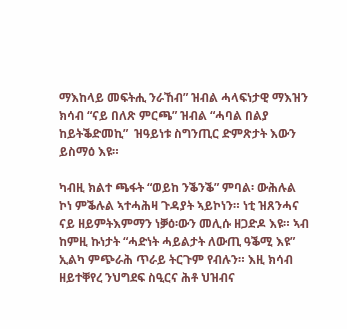ማእከላይ መፍትሒ ንራኸብ” ዝብል ሓላፍነታዊ ማእዝን ክሳብ “ናይ በለጽ ምርጫ” ዝብል “ሓባል በልያ ከይትቕድመኪ”  ዝዓይነቱ ስግንጢር ድምጽታት እውን ይስማዕ እዩ።

ካብዚ ክልተ ጫፋት “ወይከ ንቕንቕ” ምባል፡ ውሕሉል ኮነ ምቕሉል ኣተሓሕዛ ጉዳያት ኣይኮነን። ነቲ ዝጸንሓና ናይ ዘይምትእምማን ነቓዕ፡ውን መሊሱ ዘጋድዶ እዩ። ኣብ ከምዚ ኩነታት “ሓድነት ሓይልታት ለውጢ ዓቕሚ እዩ” ኢልካ ምጭራሕ ጥራይ ትርጉም የብሉን። እዚ ክሳብ ዘይተቐየረ ንህግደፍ ስዒርና ሕቶ ህዝብና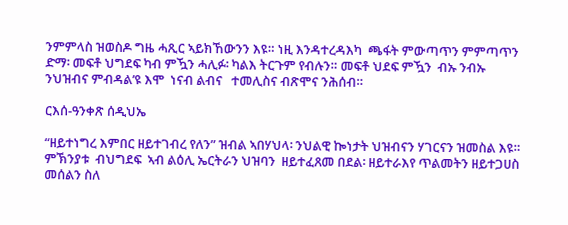ንምምላስ ዝወስዶ ግዜ ሓጺር ኣይክኸውንን እዩ። ነዚ እንዳተረዳእካ  ጫፋት ምውጣጥን ምምጣጥን ድማ፡ መፍቶ ህግደፍ ካብ ምዃን ሓሊፉ፡ ካልእ ትርጉም የብሉን። መፍቶ ህደፍ ምዃን  ብኡ ንብኡ ንህዝብና ምብዳል’ዩ እሞ  ነናብ ልብና   ተመሊስና ብጽሞና ንሕሰብ።

ርእሰ-ዓንቀጽ ሰዲህኤ

“ዘይተነግረ እምበር ዘይተገብረ የለን” ዝብል ኣበሃህላ፡ ንህልዊ ኰነታት ህዝብናን ሃገርናን ዝመስል እዩ። ምኽንያቱ  ብህግደፍ  ኣብ ልዕሊ ኤርትራን ህዝባን  ዘይተፈጸመ በደል፡ ዘይተራእየ ጥልመትን ዘይተጋሀስ መሰልን ስለ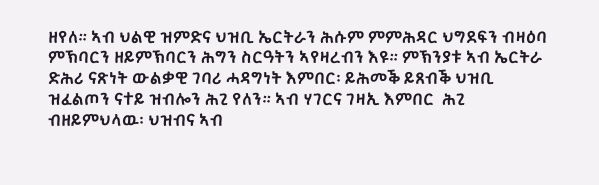ዘየለ። ኣብ ህልዊ ዝምድና ህዝቢ ኤርትራን ሕሱም ምምሕዳር ህግደፍን ብዛዕባ ምኽባርን ዘይምኽባርን ሕግን ስርዓትን ኣየዛረብን እዩ። ምኽንያቱ ኣብ ኤርትራ ድሕሪ ናጽነት ውልቃዊ ገባሪ ሓዳግነት እምበር፡ ይሕመቕ ይጸብቕ ህዝቢ ዝፈልጦን ናተይ ዝብሎን ሕጊ የለን። ኣብ ሃገርና ገዛኢ እምበር  ሕጊ ብዘይምህላዉ፡ ህዝብና ኣብ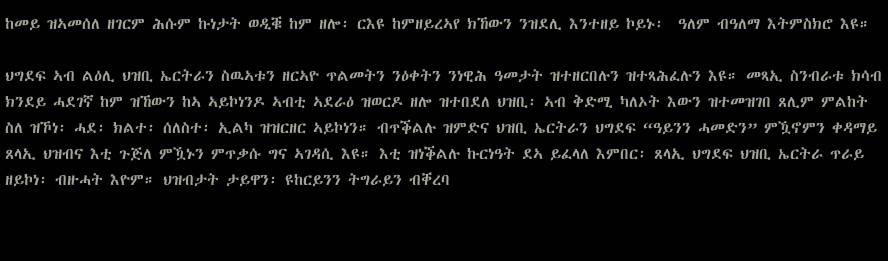ከመይ ዝኣመሰለ ዘገርም ሕሱም ኩነታት ወዲቑ ከም ዘሎ፡ ርእዩ ከምዘይረኣየ ክኸውን ንዝደሊ እንተዘይ ኮይኑ፡  ዓለም ብዓለማ እትምስክሮ እዩ።

ህግደፍ ኣብ ልዕሊ ህዝቢ ኤርትራን ስዉኣቱን ዘርኣዮ ጥልመትን ንዕቀትን ንነዊሕ ዓመታት ዝተዘርበሉን ዝተጻሕፈሉን እዩ። መጻኢ ስንብራቱ ክሳብ ክንደይ ሓደገኛ ከም ዝኸውን ከኣ ኣይኮነንዶ ኣብቲ ኣደራዕ ዝወርዶ ዘሎ ዝተበደለ ህዝቢ፡ ኣብ ቅድሚ ካለኦት እውን ዝተመዝገበ ጸሊም ምልከት ስለ ዝኾነ፡ ሓደ፡ ክልተ፡ ሰለስተ፡ ኢልካ ዝዝርዘር ኣይኮነን። ብጥቕልሉ ዝምድና ህዝቢ ኤርትራን ህግደፍ “ዓይንን ሓመድን” ምዃኖምን ቀዳማይ ጸላኢ ህዝብና እቲ ጉጅለ ምዃኑን ምጥቃሱ ግና ኣገዳሲ እዩ። እቲ ዝነቕልሉ ኩርነዓት ደኣ ይፈላለ እምበር፡ ጸላኢ ህግደፍ ህዝቢ ኤርትራ ጥራይ ዘይኮነ፡ ብዙሓት እዮም። ህዝብታት ታይዋን፡ ዩከርይንን ትግራይን ብቐረባ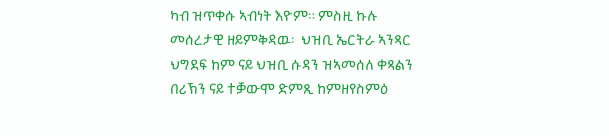ካብ ዝጥቀሱ ኣብነት እዮም። ምስዚ ኩሉ መሰረታዊ ዘይምቅዳዉ፡  ህዝቢ ኤርትራ ኣንጻር ህግደፍ ከም ናይ ህዝቢ ሱዳን ዝኣመሰለ ቀጻልን በሪኽን ናይ ተቓውሞ ድምጺ ከምዘየስምዕ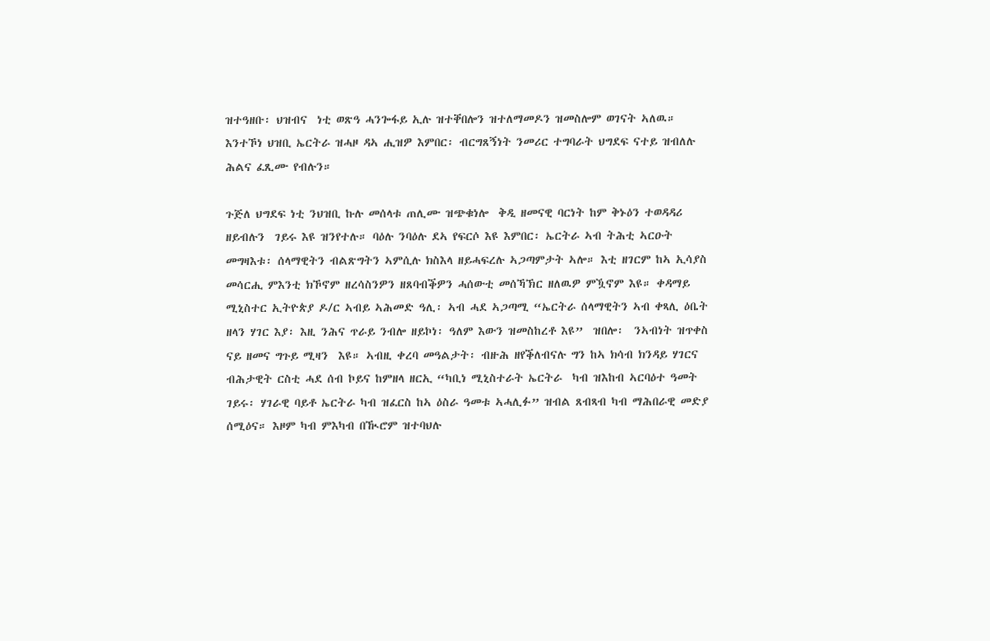ዝተዓዘቡ፡ ህዝብና  ነቲ ወጽዓ ሓንጐፋይ ኢሉ ዝተቐበሎን ዝተለማመዶን ዝመስሎም ወገናት ኣለዉ። እንተኾነ ህዝቢ ኤርትራ ዝሓዞ ዳኣ ሒዝዎ እምበር፡ ብርግጸኝነት ንመሪር ተግባራት ህግደፍ ናተይ ዝብለሉ ሕልና ፈጺሙ የብሉን።

ጉጅለ ህግደፍ ነቲ ንህዝቢ ኩሉ መሰላቱ ጠሊሙ ዝጭቁነሎ  ቅዲ ዘመናዊ ባርነት ከም ቅኑዕን ተወዳዳሪ ዘይብሉን  ገይሩ እዩ ዝንየተሉ። ባዕሉ ንባዕሉ ደኣ የፍርሶ እዩ እምበር፡ ኤርትራ ኣብ ትሕቲ ኣርዑት መግዛእቱ፡ ሰላማዊትን ብልጽግትን ኣምሲሉ ክስእላ ዘይሓፍረሉ ኣጋጣምታት ኣሎ። እቲ ዘገርም ከኣ ኢሳያስ መሳርሒ ምእንቲ ክኾኖም ዘረሳስንዎን ዘጸባብቕዎን ሓሰውቲ መሰኻኽር ዘለዉዎ ምዃኖም እዩ። ቀዳማይ ሚኒስተር ኢትዮጵያ ዶ/ር ኣብይ ኣሕመድ ዓሊ፡ ኣብ ሓደ ኣጋጣሚ “ኤርትራ ሰላማዊትን ኣብ ቀጻሊ ዕቤት ዘላን ሃገር እያ፡ እዚ ንሕና ጥራይ ንብሎ ዘይኮነ፡ ዓለም እውን ዝመስከረቶ እዩ”  ዝበሎ፡  ንኣብነት ዝጥቀስ ናይ ዘመና ግጉይ ሚዛን  እዩ። ኣብዚ ቀረባ መዓልታት፡ ብዙሕ ዘየቕለብናሉ ግን ከኣ ክሳብ ክንዳይ ሃገርና ብሕታዊት ርስቲ ሓደ ሰብ ኮይና ከምዘላ ዘርኢ “ካቢነ ሚኒስተራት ኤርትራ  ካብ ዝእከብ ኣርባዕተ ዓመት ገይሩ፡ ሃገራዊ ባይቶ ኤርትራ ካብ ዝፈርስ ከኣ ዕስራ ዓመቱ ኣሓሊፉ” ዝብል ጸብጻብ ካብ ማሕበራዊ መድያ ሰሚዕና። እዞም ካብ ምእካብ በዂሮም ዝተባህሉ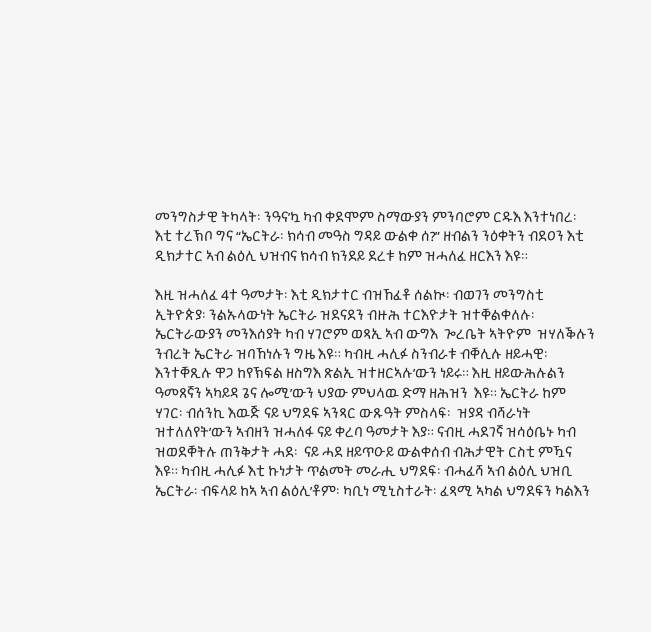መንግስታዊ ትካላት፡ ንዓና’ኳ ካብ ቀደሞም ስማውያን ምንባሮም ርዱእ እንተነበረ፡  እቲ ተረኽቦ ግና “ኤርትራ፡ ክሳብ መዓስ ግዳይ ውልቀ ሰ?” ዘብልን ንዕቀትን ብደዐን እቲ ዲክታተር ኣብ ልዕሊ ህዝብና ክሳብ ክንደይ ደረቱ ከም ዝሓለፈ ዘርእን እዩ።

እዚ ዝሓለፈ 4ተ ዓመታት፡ እቲ ዲክታተር ብዝኸፈቶ ሰልኲ፡ ብወገን መንግስቲ ኢትዮጵያ፡ ንልኡላውነት ኤርትራ ዝደናደን ብዙሕ ተርእዮታት ዝተቐልቀለሉ፡ ኤርትራውያን መንእሰያት ካብ ሃገሮም ወጻኢ ኣብ ውግእ  ጐረቤት ኣትዮም  ዝሃለቕሉን ንብረት ኤርትራ ዝባኸነሉን ግዜ እዩ። ካብዚ ሓሊፉ ስንብራቱ ብቐሊሉ ዘይሓዊ፡  እንተቐጺሉ ዋጋ ከየኽፍል ዘስግእ ጽልኢ ዝተዘርኣሉ’ውን ነይሩ። እዚ ዘይውሕሉልን ዓመጸኛን ኣካይዳ ጌና ሎሚ’ውን ህያው ምህላዉ ድማ ዘሕዝን  እዩ። ኤርትራ ከም ሃገር፡ ብሰንኪ እዉጅ ናይ ህግደፍ ኣንጻር ውጹዓት ምስላፍ፡  ዝያዳ ብሻራነት ዝተለለየት’ውን ኣብዘን ዝሓለፋ ናይ ቀረባ ዓመታት እያ። ናብዚ ሓደገኛ ዝሳዕቤኑ ካብ ዝወደቐትሉ ጠንቅታት ሓደ፡  ናይ ሓደ ዘይጥዑይ ውልቀሰብ ብሕታዊት ርስቲ ምዃና እዩ። ካብዚ ሓሊፉ እቲ ኩነታት ጥልመት መራሒ ህግደፍ፡ ብሓፈሻ ኣብ ልዕሊ ህዝቢ ኤርትራ፡ ብፍላይ ከኣ ኣብ ልዕሊ’ቶም፡ ካቢነ ሚኒስተራት፡ ፈጻሚ ኣካል ህግደፍን ካልእን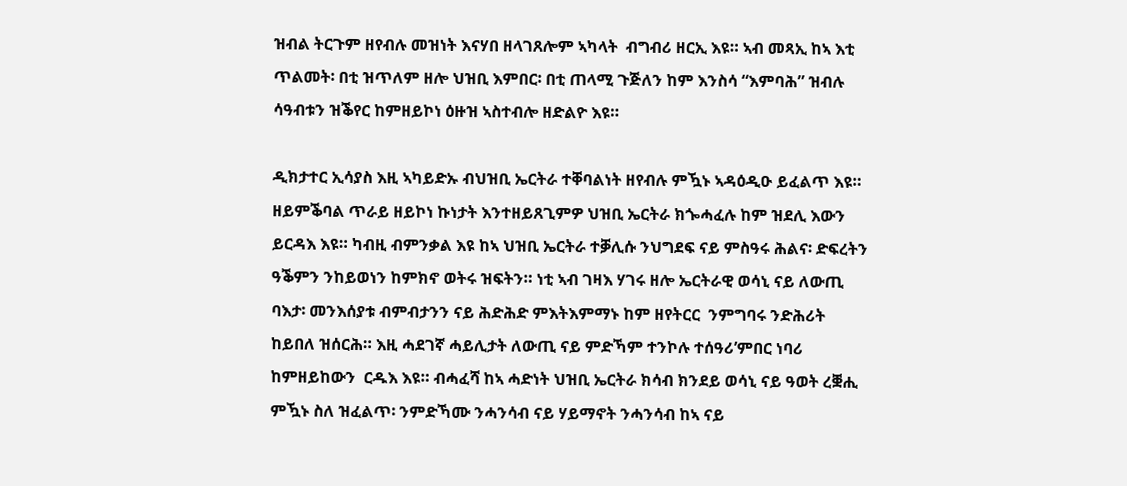ዝብል ትርጉም ዘየብሉ መዝነት እናሃበ ዘላገጸሎም ኣካላት  ብግብሪ ዘርኢ እዩ። ኣብ መጻኢ ከኣ እቲ ጥልመት፡ በቲ ዝጥለም ዘሎ ህዝቢ እምበር፡ በቲ ጠላሚ ጉጅለን ከም እንስሳ “እምባሕ” ዝብሉ ሳዓብቱን ዝቕየር ከምዘይኮነ ዕዙዝ ኣስተብሎ ዘድልዮ እዩ።

ዲክታተር ኢሳያስ እዚ ኣካይድኡ ብህዝቢ ኤርትራ ተቐባልነት ዘየብሉ ምዃኑ ኣዳዕዲዑ ይፈልጥ እዩ። ዘይምቕባል ጥራይ ዘይኮነ ኩነታት እንተዘይጸጊምዎ ህዝቢ ኤርትራ ክጐሓፈሉ ከም ዝደሊ እውን ይርዳእ እዩ። ካብዚ ብምንቃል እዩ ከኣ ህዝቢ ኤርትራ ተቓሊሱ ንህግደፍ ናይ ምስዓሩ ሕልና፡ ድፍረትን ዓቕምን ንከይወነን ከምክኖ ወትሩ ዝፍትን። ነቲ ኣብ ገዛእ ሃገሩ ዘሎ ኤርትራዊ ወሳኒ ናይ ለውጢ ባእታ፡ መንእሰያቱ ብምብታንን ናይ ሕድሕድ ምእትእምማኑ ከም ዘየትርር  ንምግባሩ ንድሕሪት ከይበለ ዝሰርሕ። እዚ ሓደገኛ ሓይሊታት ለውጢ ናይ ምድኻም ተንኮሉ ተሰዓሪ’ምበር ነባሪ ከምዘይከውን  ርዱእ እዩ። ብሓፈሻ ከኣ ሓድነት ህዝቢ ኤርትራ ክሳብ ክንደይ ወሳኒ ናይ ዓወት ረቛሒ ምዃኑ ስለ ዝፈልጥ፡ ንምድኻሙ ንሓንሳብ ናይ ሃይማኖት ንሓንሳብ ከኣ ናይ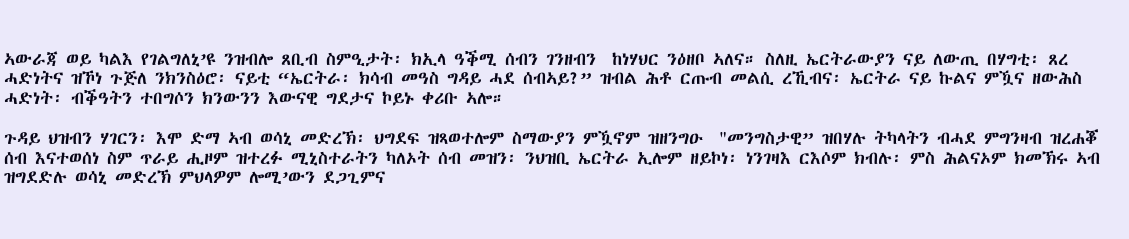ኣውራጃ ወይ ካልእ የገልግለኒ’ዩ ንዝብሎ ጸቢብ ስምዒታት፡ ክኢላ ዓቕሚ ሰብን ገንዘብን  ከነሃህር ንዕዘቦ ኣለና። ስለዚ ኤርትራውያን ናይ ለውጢ በሃግቲ፡ ጸረ ሓድነትና ዝኾነ ጉጅለ ንክንስዕሮ፡ ናይቲ “ኤርትራ፡ ክሳብ መዓስ ግዳይ ሓደ ሰብኣይ?” ዝብል ሕቶ ርጡብ መልሲ ረኺብና፡ ኤርትራ ናይ ኩልና ምዃና ዘውሕስ ሓድነት፡ ብቕዓትን ተበግሶን ክንውንን እውናዊ ግደታና ኮይኑ ቀሪቡ ኣሎ።

ጉዳይ ህዝብን ሃገርን፡ እሞ ድማ ኣብ ወሳኒ መድረኽ፡ ህግደፍ ዝጻወተሎም ስማውያን ምዃኖም ዝዘንግዑ  "መንግስታዊ” ዝበሃሉ ትካላትን ብሓደ ምግንዛብ ዝረሐቖ ሰብ እናተወሰነ ስም ጥራይ ሒዞም ዝተረፉ ሚኒስተራትን ካለኦት ሰብ መዝን፡ ንህዝቢ ኤርትራ ኢሎም ዘይኮነ፡ ነንገዛእ ርእሶም ክብሉ፡ ምስ ሕልናኦም ክመኽሩ ኣብ ዝግደድሉ ወሳኒ መድረኽ ምህላዎም ሎሚ’ውን ደጋጊምና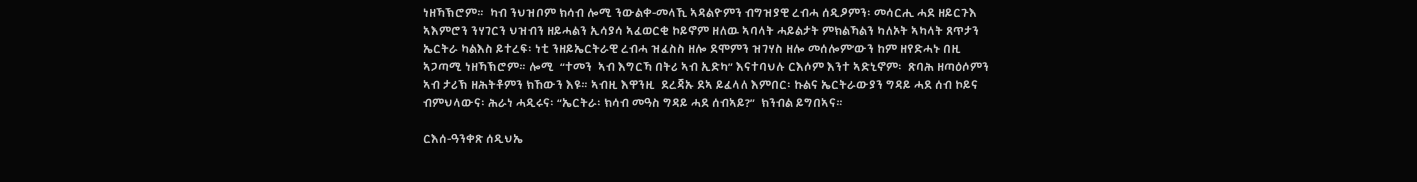ነዘኻኽሮም።  ካብ ንህዝቦም ክሳብ ሎሚ ንውልቀ-መላኺ ኣዳልዮምን ብግዝያዊ ረብሓ ሰዲዖምን፡ መሳርሒ ሓደ ዘይርጉእ ኣእምሮን ንሃገርን ህዝብን ዘይሓልን ኢሳያሳ ኣፈወርቂ ኮይኖም ዘለዉ ኣባላት ሓይልታት ምክልኻልን ካለኦት ኣካላት ጸጥታን ኤርትራ ካልእስ ይተረፍ፡ ነቲ ንዘይኤርትራዊ ረብሓ ዝፈስስ ዘሎ ደሞምን ዝገሃስ ዘሎ መሰሎም’ውን ከም ዘየድሓኑ በዚ ኣጋጣሚ ነዘኻኽሮም። ሎሚ  “ተመን  ኣብ እግርኻ በትሪ ኣብ ኢድካ” እናተባህሉ ርእሶም እንተ ኣድኒኖም፡  ጽባሕ ዘጣዕሶምን ኣብ ታሪኽ ዘሕትቶምን ክኸውን እዩ። ኣብዚ እዋንዚ  ደረጃኡ ደኣ ይፈላለ እምበር፡ ኩልና ኤርትራውያን ግዳይ ሓደ ሰብ ኮይና ብምህላውና፡ ሕራነ ሓዲሩና፡ “ኤርትራ፡ ክሳብ መዓስ ግዳይ ሓደ ሰብኣይ?”  ክንብል ይግበኣና።

ርእሰ-ዓንቀጽ ሰዲህኤ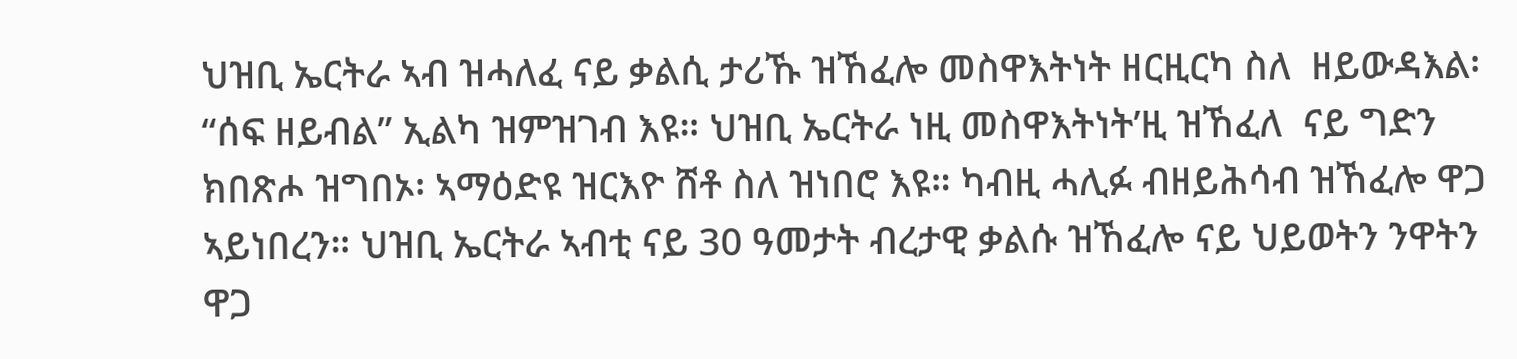ህዝቢ ኤርትራ ኣብ ዝሓለፈ ናይ ቃልሲ ታሪኹ ዝኸፈሎ መስዋእትነት ዘርዚርካ ስለ  ዘይውዳእል፡  “ሰፍ ዘይብል” ኢልካ ዝምዝገብ እዩ። ህዝቢ ኤርትራ ነዚ መስዋእትነት’ዚ ዝኸፈለ  ናይ ግድን ክበጽሖ ዝግበኦ፡ ኣማዕድዩ ዝርእዮ ሸቶ ስለ ዝነበሮ እዩ። ካብዚ ሓሊፉ ብዘይሕሳብ ዝኸፈሎ ዋጋ ኣይነበረን። ህዝቢ ኤርትራ ኣብቲ ናይ 30 ዓመታት ብረታዊ ቃልሱ ዝኸፈሎ ናይ ህይወትን ንዋትን ዋጋ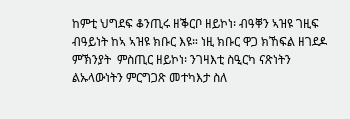ከምቲ ህግደፍ ቆንጢሩ ዘቕርቦ ዘይኮነ፡ ብዓቐን ኣዝዩ ገዚፍ ብዓይነት ከኣ ኣዝዩ ክቡር እዩ። ነዚ ክቡር ዋጋ ክኸፍል ዘገደዶ ምኽንያት  ምስጢር ዘይኮነ፡ ንገዛእቲ ስዒርካ ናጽነትን ልኡላውነትን ምርግጋጽ መተካእታ ስለ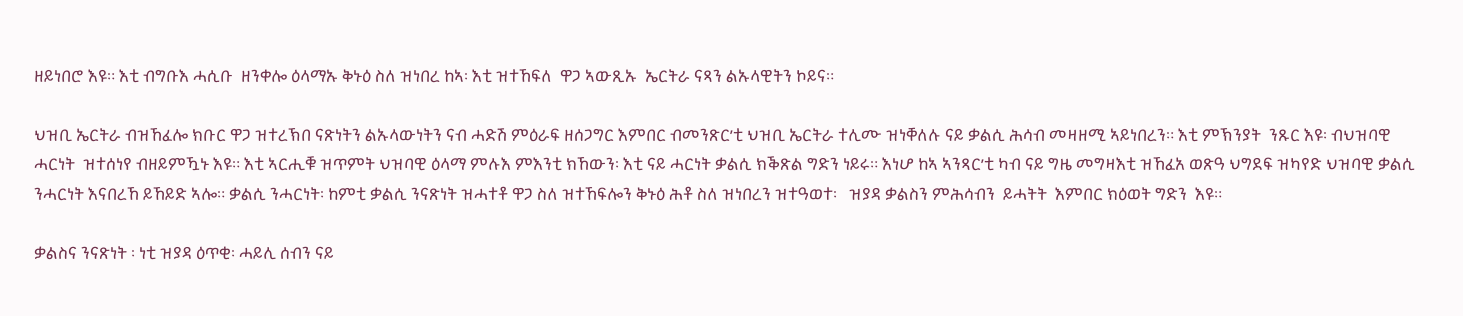ዘይነበሮ እዩ። እቲ ብግቡእ ሓሲቡ  ዘንቀሎ ዕላማኡ ቅኑዕ ስለ ዝነበረ ከኣ፡ እቲ ዝተኸፍለ  ዋጋ ኣውጺኡ  ኤርትራ ናጻን ልኡላዊትን ኮይና።

ህዝቢ ኤርትራ ብዝኸፈሎ ክቡር ዋጋ ዝተረኽበ ናጽነትን ልኡላውነትን ናብ ሓድሽ ምዕራፍ ዘሰጋግር እምበር ብመንጽር’ቲ ህዝቢ ኤርትራ ተሊሙ ዝነቐለሉ ናይ ቃልሲ ሕሳብ መዛዘሚ ኣይነበረን። እቲ ምኽንያት  ንጹር እዩ፡ ብህዝባዊ ሓርነት  ዝተሰነየ ብዘይምዃኑ እዩ። እቲ ኣርሒቑ ዝጥምት ህዝባዊ ዕላማ ምሉእ ምእንቲ ክኸውን፡ እቲ ናይ ሓርነት ቃልሲ ክቕጽል ግድን ነይሩ። እነሆ ከኣ ኣንጻር’ቲ ካብ ናይ ግዜ መግዛእቲ ዝኸፈአ ወጽዓ ህግደፍ ዝካየድ ህዝባዊ ቃልሲ ንሓርነት እናበረኸ ይኸይድ ኣሎ። ቃልሲ ንሓርነት፡ ከምቲ ቃልሲ ንናጽነት ዝሓተቶ ዋጋ ስለ ዝተኸፍሎን ቅኑዕ ሕቶ ስለ ዝነበረን ዝተዓወተ፡   ዝያዳ ቃልስን ምሕሳብን  ይሓትት  እምበር ክዕወት ግድን  እዩ።

ቃልስና ንናጽነት ፡ ነቲ ዝያዳ ዕጥቂ፡ ሓይሊ ሰብን ናይ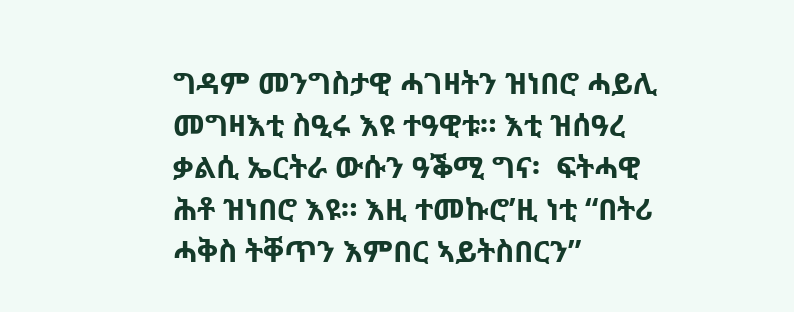ግዳም መንግስታዊ ሓገዛትን ዝነበሮ ሓይሊ መግዛእቲ ስዒሩ እዩ ተዓዊቱ። እቲ ዝሰዓረ ቃልሲ ኤርትራ ውሱን ዓቕሚ ግና፡  ፍትሓዊ ሕቶ ዝነበሮ እዩ። እዚ ተመኩሮ’ዚ ነቲ “በትሪ ሓቅስ ትቐጥን እምበር ኣይትስበርን”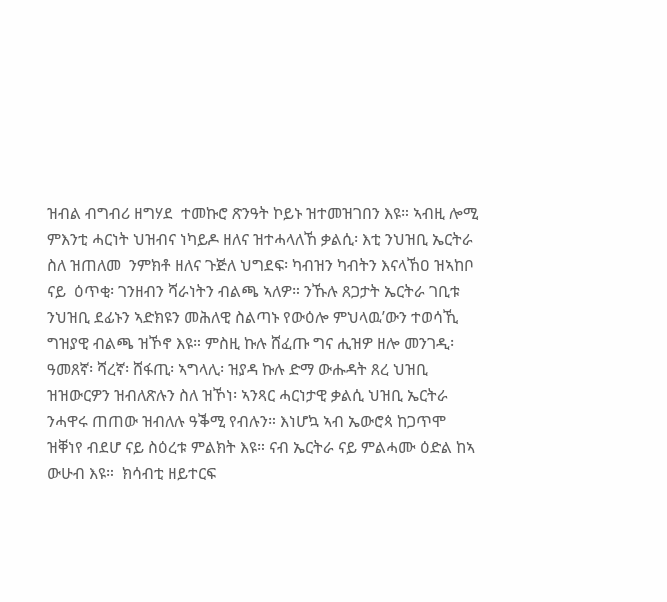ዝብል ብግብሪ ዘግሃደ  ተመኩሮ ጽንዓት ኮይኑ ዝተመዝገበን እዩ። ኣብዚ ሎሚ ምእንቲ ሓርነት ህዝብና ነካይዶ ዘለና ዝተሓላለኸ ቃልሲ፡ እቲ ንህዝቢ ኤርትራ ስለ ዝጠለመ  ንምክቶ ዘለና ጉጅለ ህግደፍ፡ ካብዝን ካብትን እናላኸዐ ዝኣከቦ ናይ  ዕጥቂ፡ ገንዘብን ሻራነትን ብልጫ ኣለዎ። ንኹሉ ጸጋታት ኤርትራ ገቢቱ ንህዝቢ ደፊኑን ኣድክዩን መሕለዊ ስልጣኑ የውዕሎ ምህላዉ’ውን ተወሳኺ ግዝያዊ ብልጫ ዝኾኖ እዩ። ምስዚ ኩሉ ሸፈጡ ግና ሒዝዎ ዘሎ መንገዲ፡ ዓመጸኛ፡ ሻረኛ፡ ሸፋጢ፡ ኣግላሊ፡ ዝያዳ ኩሉ ድማ ውሑዳት ጸረ ህዝቢ ዝዝውርዎን ዝብለጽሉን ስለ ዝኾነ፡ ኣንጻር ሓርነታዊ ቃልሲ ህዝቢ ኤርትራ ንሓዋሩ ጠጠው ዝብለሉ ዓቕሚ የብሉን። እነሆኳ ኣብ ኤውሮጳ ከጋጥሞ ዝቐነየ ብደሆ ናይ ስዕረቱ ምልክት እዩ። ናብ ኤርትራ ናይ ምልሓሙ ዕድል ከኣ ውሁብ እዩ።  ክሳብቲ ዘይተርፍ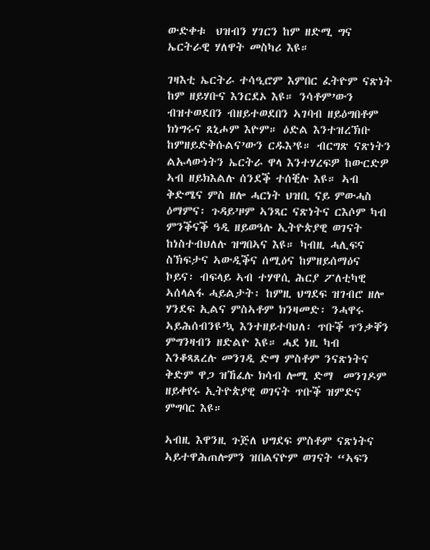ውድቀቱ  ህዝብን ሃገርን ከም ዘድሚ ግና ኤርትራዊ ሃለዋት መስካሪ እዩ።

ገዛእቲ ኤርትራ ተሳዒሮም እምበር ፈትዮም ናጽነት ከም ዘይሃቡና እንርደኦ እዩ። ንሳቶም’ውን  ብዝተወደበን ብዘይተወደበን ኣገባብ ዘይዕግበቶም ክነግሩና ጸኒሖም እዮም። ዕድል እንተዝረኽቡ ከምዘይድቅሱልና’ውን ርዱእ’ዩ። ብርግጽ ናጽነትን ልኡላውነትን ኤርትራ ዋላ እንተሃረፍዎ ከውርድዎ ኣብ ዘይክእልሉ ሰንደቕ ተሰቒሉ እዩ። ኣብ ቅድሜና ምስ ዘሎ ሓርነት ህዝቢ ናይ ምውሓስ ዕማምና፡ ጉዳይ’ዞም ኣንጻር ናጽነትና ርእሶም ካብ ምንቕናቕ ዓዲ ዘይወዓሉ ኢትዮጵያዊ ወገናት ከነስተብህለሉ ዝግበኣና እዩ። ካብዚ ሓሊፍና ስኽፍታና ኣውዲቕና ሰሚዕና ከምዘይሰማዕና ኮይና፡ ብፍላይ ኣብ ተሃዋሲ ሕርያ ፖለቲካዊ  ኣሰላልፋ ሓይልታት፡ ከምዚ ህግደፍ ዝገብሮ ዘሎ ሃንደፍ ኢልና ምስኣቶም ክንዛመድ፡ ንሓዋሩ ኣይሕሰብንዩ’ኳ እንተዘይተባህለ፡ ጥቡቕ ጥንቃቐን ምግንዛብን ዘድልዮ እዩ። ሓደ ነዚ ካብ እንቆጻጸረሉ መንገዲ ድማ ምስቶም ንናጽነትና ቅድም ዋጋ ዝኸፈሉ ክሳብ ሎሚ ድማ  መንገዶም ዘይቀየሩ ኢትዮጵያዊ ወገናት ጥቡቕ ዝምድና ምግባር እዩ።

ኣብዚ እዋንዚ ጉጅለ ህግደፍ ምስቶም ናጽነትና ኣይተዋሕጠሎምን ዝበልናዮም ወገናት “ኣፍን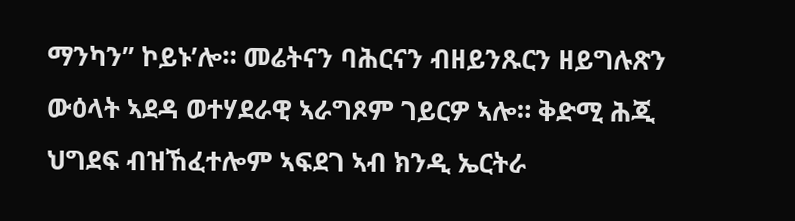ማንካን” ኮይኑ’ሎ። መሬትናን ባሕርናን ብዘይንጹርን ዘይግሉጽን ውዕላት ኣደዳ ወተሃደራዊ ኣራግጾም ገይርዎ ኣሎ። ቅድሚ ሕጂ ህግደፍ ብዝኸፈተሎም ኣፍደገ ኣብ ክንዲ ኤርትራ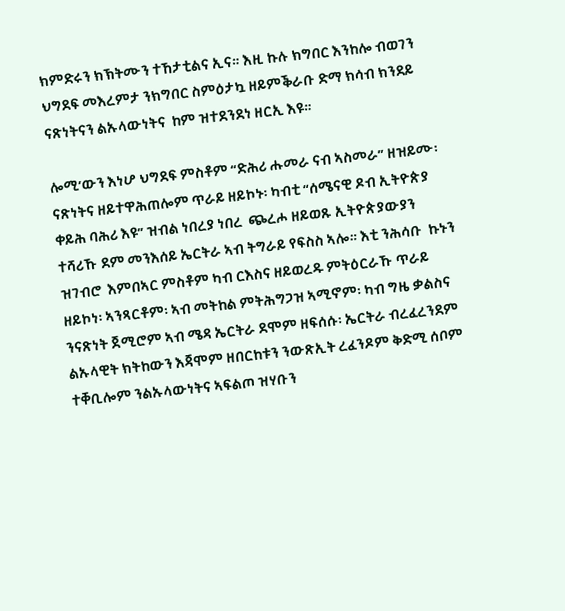ክምድሩን ክኽትሙን ተኸታቲልና ኢና። እዚ ኩሉ ክግበር እንከሎ ብወገን ህግደፍ መእረምታ ንክግበር ስምዕታኳ ዘይምቕራቡ ድማ ክሳብ ክንደይ ናጽነትናን ልኡላውነትና  ከም ዝተደንደነ ዘርኢ እዩ።

ሎሚ’ውን እነሆ ህግደፍ ምስቶም “ድሕሪ ሑመራ ናብ ኣስመራ” ዘዝይሙ፡ ናጽነትና ዘይተዋሕጠሎም ጥራይ ዘይኮኑ፡ ካብቲ “ሰሜናዊ ዶብ ኢትዮጵያ ቀይሕ ባሕሪ እዩ” ዝብል ነበረያ ነበረ  ጭረሖ ዘይወጹ ኢትዮጵያውያን ተሻሪኹ ደም መንእሰይ ኤርትራ ኣብ ትግራይ የፍስስ ኣሎ። እቲ ንሕሳቡ  ኩኑን ዝገብሮ  እምበኣር ምስቶም ካብ ርእስና ዘይወረዱ ምትዕርራኹ ጥራይ ዘይኮነ፡ ኣንጻርቶም፡ ኣብ መትከል ምትሕግጋዝ ኣሚኖም፡ ካብ ግዜ ቃልስና ንናጽነት ጀሚሮም ኣብ ሜዳ ኤርትራ ደሞም ዘፍሰሱ፡ ኤርትራ ብረፈረንደም ልኡላዊት ክትከውን እጃሞም ዘበርከቱን ንውጽኢት ረፈንዶም ቅድሚ ሰቦም ተቐቢሎም ንልኡላውነትና ኣፍልጦ ዝሃቡን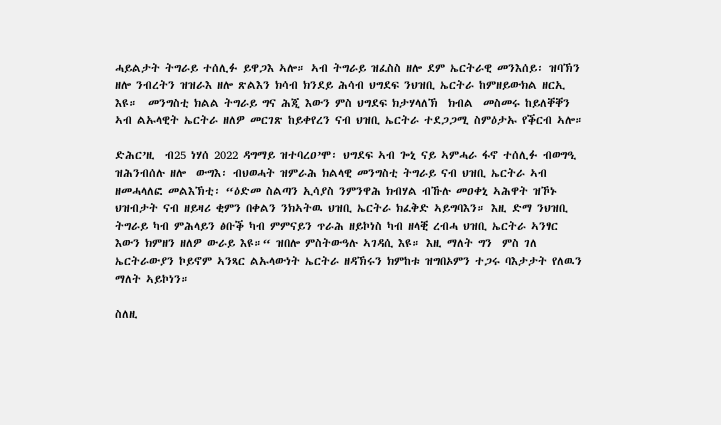ሓይልታት ትግራይ ተሰሊፉ ይዋጋእ ኣሎ። ኣብ ትግራይ ዝፈስስ ዘሎ ደም ኤርትራዊ መንእሰይ፡ ዝባኽን ዘሎ ንብረትን ዝዝራእ ዘሎ ጽልእን ክሳብ ክንደይ ሕሳብ ህግደፍ ንህዝቢ ኤርትራ ከምዘይውክል ዘርኢ እዩ።  መንግስቲ ክልል ትግራይ ግና ሕጂ እውን ምስ ህግደፍ ክታሃላለኽ  ክብል  መስመሩ ከይለቐቐን ኣብ ልኡላዊት ኤርትራ ዘለዎ መርገጽ ከይቀየረን ናብ ህዝቢ ኤርትራ ተደጋጋሚ ስምዕታኡ የቕርብ ኣሎ።

ድሕር’ዚ  ብ25 ነሃሰ 2022 ዳግማይ ዝተባረዐ’ሞ፡ ህግደፍ ኣብ ጐኒ ናይ ኣምሓራ ፋኖ ተሰሊፉ ብወግዒ ዝሕንብሰሉ ዘሎ  ውግእ፡ ብህወሓት ዝምራሕ ክልላዊ መንግስቲ ትግራይ ናብ ህዝቢ ኤርትራ ኣብ ዘመሓላለፎ መልእኽቲ፡ “ዕድመ ስልጣን ኢሳያስ ንምንዋሕ ክብሃል ብኹሉ መዐቀኒ ኣሕዋት ዝኾኑ ህዝብታት ናብ ዘይዛሪ ቂምን በቀልን ንክኣትዉ ህዝቢ ኤርትራ ክፈቅድ ኣይግባእን። እዚ ድማ ንህዝቢ ትግራይ ካብ ምሕላይን ፅቡቕ ካብ ምምናይን ጥራሕ ዘይኮነስ ካብ ዘላቒ ረብሓ ህዝቢ ኤርትራ ኣንፃር እውን ክምዘን ዘለዎ ውራይ እዩ።“ ዝበሎ ምስትውዓሉ ኣገዳሲ እዩ። እዚ ማለት ግን  ምስ ገለ ኤርትራውያን ኮይኖም ኣንጻር ልኡላውነት ኤርትራ ዘዳኽሩን ክምከቱ ዝግበኦምን ተጋሩ ባእታታት የለዉን ማለት ኣይኮነን።

ስለዚ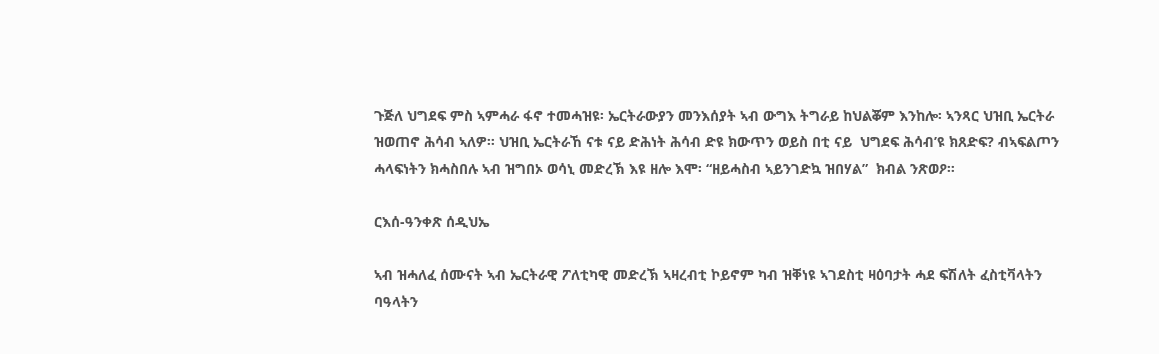ጉጅለ ህግደፍ ምስ ኣምሓራ ፋኖ ተመሓዝዩ፡ ኤርትራውያን መንእሰያት ኣብ ውግእ ትግራይ ከህልቖም እንከሎ፡ ኣንጻር ህዝቢ ኤርትራ ዝወጠኖ ሕሳብ ኣለዎ። ህዝቢ ኤርትራኸ ናቱ ናይ ድሕነት ሕሳብ ድዩ ክውጥን ወይስ በቲ ናይ  ህግደፍ ሕሳብ’ዩ ክጸድፍ? ብኣፍልጦን ሓላፍነትን ክሓስበሉ ኣብ ዝግበኦ ወሳኒ መድረኽ እዩ ዘሎ እሞ፡ “ዘይሓስብ ኣይንገድኳ ዝበሃል”  ክብል ንጽወዖ።

ርእሰ-ዓንቀጽ ሰዲህኤ

ኣብ ዝሓለፈ ሰሙናት ኣብ ኤርትራዊ ፖለቲካዊ መድረኽ ኣዛረብቲ ኮይኖም ካብ ዝቐነዩ ኣገደስቲ ዛዕባታት ሓደ ፍሽለት ፈስቲቫላትን ባዓላትን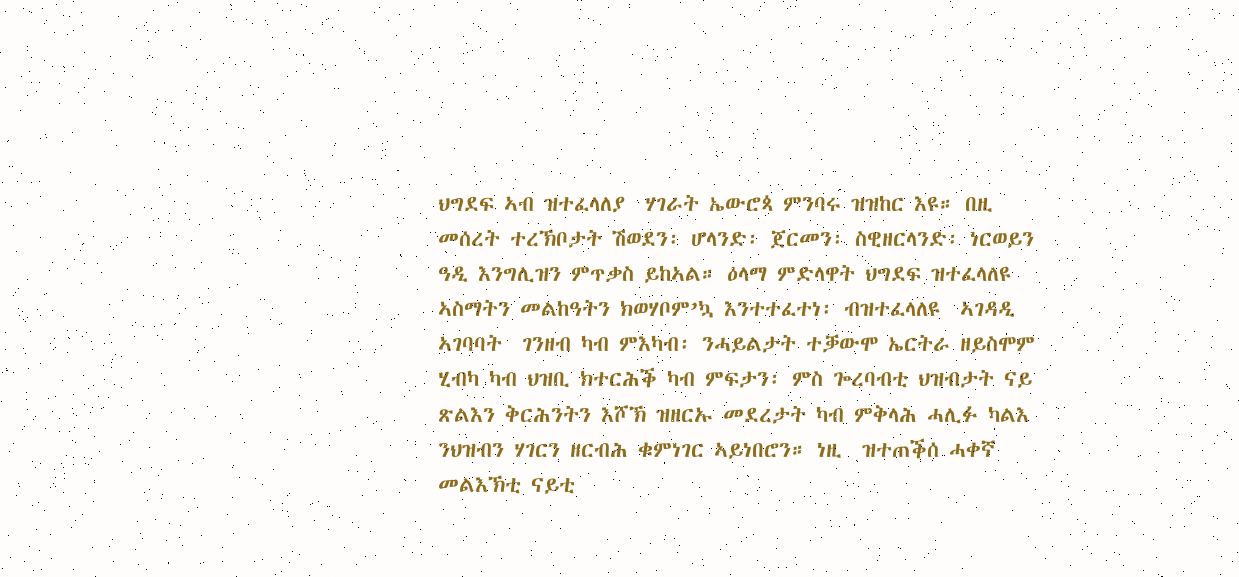ህግደፍ ኣብ ዝተፈላለያ  ሃገራት ኤውሮጳ ምንባሩ ዝዝከር እዩ። በዚ መሰረት ተረኽቦታት ሽወደን፡ ሆላንድ፡ ጀርመን፡ ስዊዘርላንድ፡ ነርወይን ዓዲ እንግሊዝን ምጥቃስ ይከኣል። ዕላማ ምድላዋት ህግደፍ ዝተፈላለዩ ኣስማትን መልከዓትን ክወሃቦም’ኳ እንተተፈተነ፡ ብዝተፈላለዩ  ኣገዳዲ ኣገባባት  ገንዘብ ካብ ምእካብ፡ ንሓይልታት ተቓውሞ ኤርትራ ዘይስሞም ሂብካ ካብ ህዝቢ ክተርሕቕ ካብ ምፍታን፡ ምስ ጐረባብቲ ህዝብታት ናይ ጽልእን ቅርሕንትን እሾኽ ዝዘርኡ መደረታት ካብ ምቅላሕ ሓሊፉ ካልእ ንህዝብን ሃገርን ዘርብሕ ቁምነገር ኣይነበሮን። ነዚ  ዝተጠቕሰ ሓቀኛ መልእኽቲ ናይቲ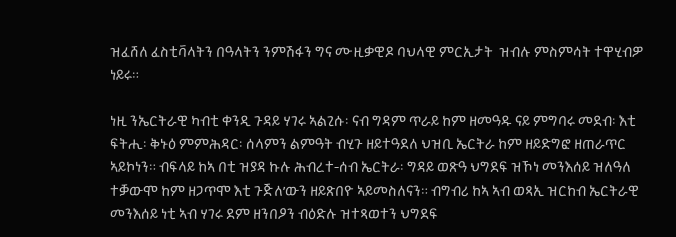ዝፈሸለ ፈስቲቫላትን በዓላትን ንምሽፋን ግና ሙዚቃዊዶ ባህላዊ ምርኢታት  ዝብሉ ምስምሳት ተዋሂብዎ ነይሩ።

ነዚ ንኤርትራዊ ካብቲ ቀንዲ ጉዳይ ሃገሩ ኣልጊሱ፡ ናብ ግዳም ጥራይ ከም ዘመዓዱ ናይ ምግባሩ መደብ፡ እቲ ፍትሒ፡ ቅኑዕ ምምሕዳር፡ ሰላምን ልምዓት ብሂጉ ዘይተዓደለ ህዝቢ ኤርትራ ከም ዘይድግፎ ዘጠራጥር ኣይኮነን። ብፍላይ ከኣ በቲ ዝያዳ ኩሉ ሕብረተ-ሰብ ኤርትራ፡ ግዳይ ወጽዓ ህግደፍ ዝኾነ መንእሰይ ዝለዓለ ተቓውሞ ከም ዘጋጥሞ እቲ ጉጅለ’ውን ዘይጽበዮ ኣይመስለናን። ብግብሪ ከኣ ኣብ ወጻኢ ዝርከብ ኤርትራዊ መንእሰይ ነቲ ኣብ ሃገሩ ደም ዘንበዖን ብዕድሉ ዝተጻወተን ህግደፍ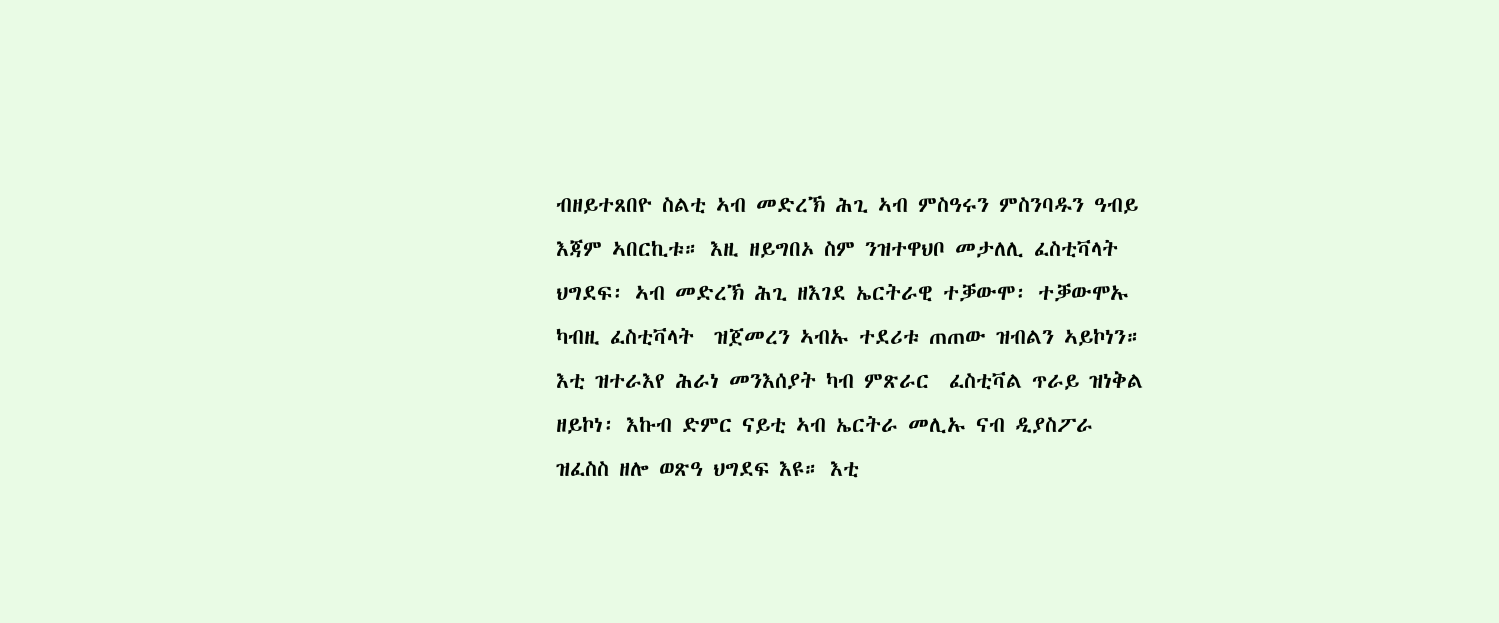ብዘይተጸበዮ ስልቲ ኣብ መድረኽ ሕጊ ኣብ ምስዓሩን ምስንባዱን ዓብይ እጃም ኣበርኪቱ። እዚ ዘይግበኦ ስም ንዝተዋህቦ መታለሊ ፈስቲቫላት ህግደፍ፡ ኣብ መድረኽ ሕጊ ዘእገደ ኤርትራዊ ተቓውሞ፡ ተቓውሞኡ ካብዚ ፈስቲቫላት  ዝጀመረን ኣብኡ ተደሪቱ ጠጠው ዝብልን ኣይኮነን።  እቲ ዝተራእየ ሕራነ መንእሰያት ካብ ምጽራር  ፈስቲቫል ጥራይ ዝነቅል ዘይኮነ፡ እኩብ ድምር ናይቲ ኣብ ኤርትራ መሊኡ ናብ ዲያስፖራ ዝፈስስ ዘሎ ወጽዓ ህግደፍ እዩ። እቲ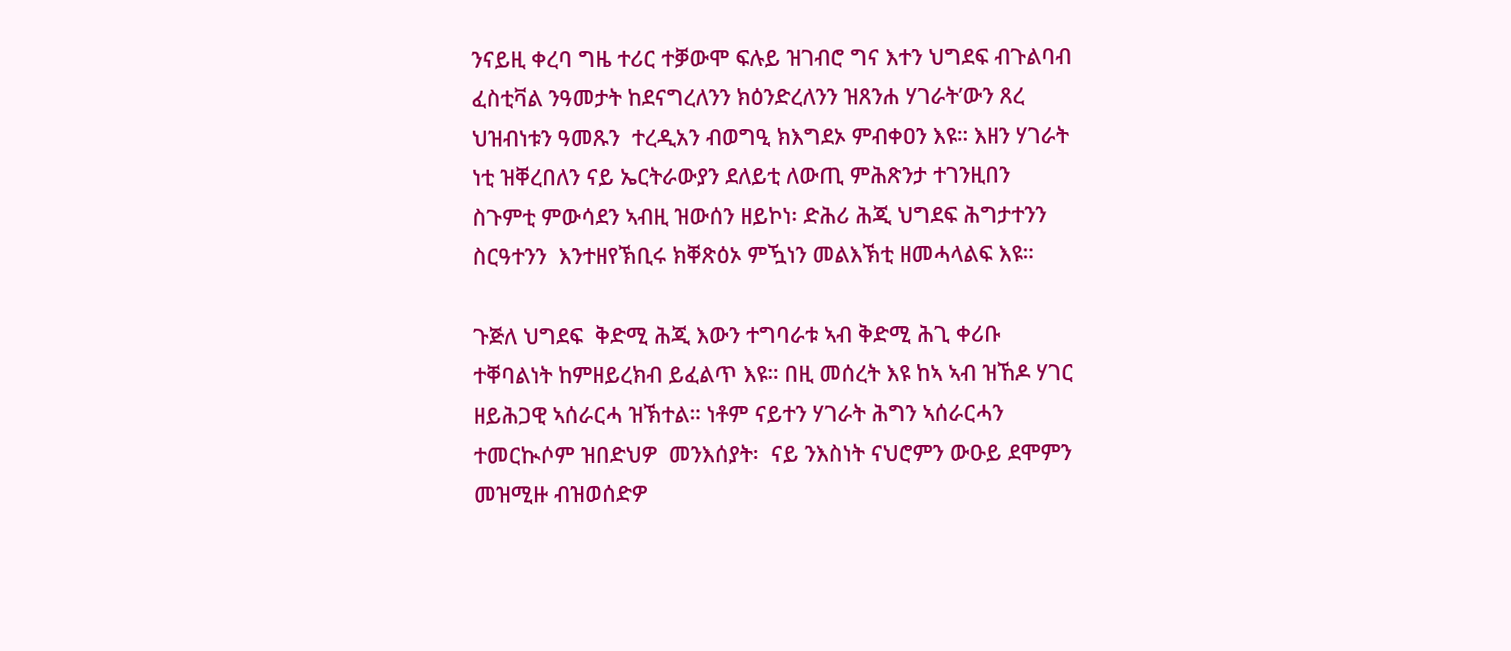ንናይዚ ቀረባ ግዜ ተሪር ተቓውሞ ፍሉይ ዝገብሮ ግና እተን ህግደፍ ብጉልባብ ፈስቲቫል ንዓመታት ከደናግረለንን ክዕንድረለንን ዝጸንሐ ሃገራት’ውን ጸረ ህዝብነቱን ዓመጹን  ተረዲአን ብወግዒ ክእግደኦ ምብቀዐን እዩ። እዘን ሃገራት ነቲ ዝቐረበለን ናይ ኤርትራውያን ደለይቲ ለውጢ ምሕጽንታ ተገንዚበን ስጉምቲ ምውሳደን ኣብዚ ዝውሰን ዘይኮነ፡ ድሕሪ ሕጂ ህግደፍ ሕግታተንን ስርዓተንን  እንተዘየኽቢሩ ክቐጽዕኦ ምዃነን መልእኽቲ ዘመሓላልፍ እዩ።

ጉጅለ ህግደፍ  ቅድሚ ሕጂ እውን ተግባራቱ ኣብ ቅድሚ ሕጊ ቀሪቡ ተቐባልነት ከምዘይረክብ ይፈልጥ እዩ። በዚ መሰረት እዩ ከኣ ኣብ ዝኸዶ ሃገር ዘይሕጋዊ ኣሰራርሓ ዝኽተል። ነቶም ናይተን ሃገራት ሕግን ኣሰራርሓን ተመርኲሶም ዝበድህዎ  መንእሰያት፡  ናይ ንእስነት ናህሮምን ውዑይ ደሞምን  መዝሚዙ ብዝወሰድዎ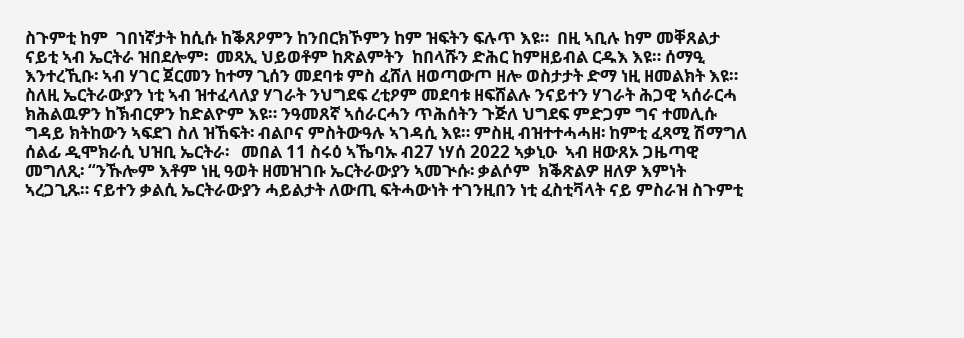ስጉምቲ ከም  ገበነኛታት ከሲሱ ከቕጸዖምን ከንበርክኾምን ከም ዝፍትን ፍሉጥ እዩ።  በዚ ኣቢሉ ከም መቐጸልታ ናይቲ ኣብ ኤርትራ ዝበደሎም፡  መጻኢ ህይወቶም ከጽልምትን  ከበላሹን ድሕር ከምዘይብል ርዱእ እዩ። ሰማዒ እንተረኺቡ፡ ኣብ ሃገር ጀርመን ከተማ ጊሰን መደባቱ ምስ ፈሸለ ዘወጣውጦ ዘሎ ወስታታት ድማ ነዚ ዘመልክት እዩ። ስለዚ ኤርትራውያን ነቲ ኣብ ዝተፈላለያ ሃገራት ንህግደፍ ረቲዖም መደባቱ ዘፍሸልሉ ንናይተን ሃገራት ሕጋዊ ኣሰራርሓ ክሕልዉዎን ከኽብርዎን ከድልዮም እዩ። ንዓመጸኛ ኣሰራርሓን ጥሕሰትን ጉጅለ ህግደፍ ምድጋም ግና ተመሊሱ ግዳይ ክትከውን ኣፍደገ ስለ ዝኸፍት፡ ብልቦና ምስትውዓሉ ኣገዳሲ እዩ። ምስዚ ብዝተተሓሓዘ፡ ከምቲ ፈጻሚ ሽማግለ ሰልፊ ዲሞክራሲ ህዝቢ ኤርትራ፡   መበል 11 ስሩዕ ኣኼባኡ ብ27 ነሃሰ 2022 ኣቃኒዑ  ኣብ ዘውጸኦ ጋዜጣዊ መግለጺ፡ “ንኹሎም እቶም ነዚ ዓወት ዘመዝገቡ ኤርትራውያን ኣመጒሱ፡ ቃልሶም  ክቕጽልዎ ዘለዎ እምነት ኣረጋጊጹ። ናይተን ቃልሲ ኤርትራውያን ሓይልታት ለውጢ ፍትሓውነት ተገንዚበን ነቲ ፈስቲቫላት ናይ ምስራዝ ስጉምቲ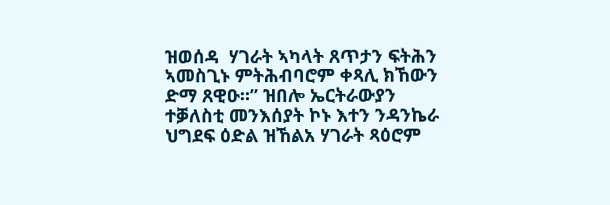ዝወሰዳ  ሃገራት ኣካላት ጸጥታን ፍትሕን  ኣመስጊኑ ምትሕብባሮም ቀጻሊ ክኸውን ድማ ጸዊዑ።” ዝበሎ ኤርትራውያን ተቓለስቲ መንእሰያት ኮኑ እተን ንዳንኬራ  ህግደፍ ዕድል ዝኸልአ ሃገራት ጻዕሮም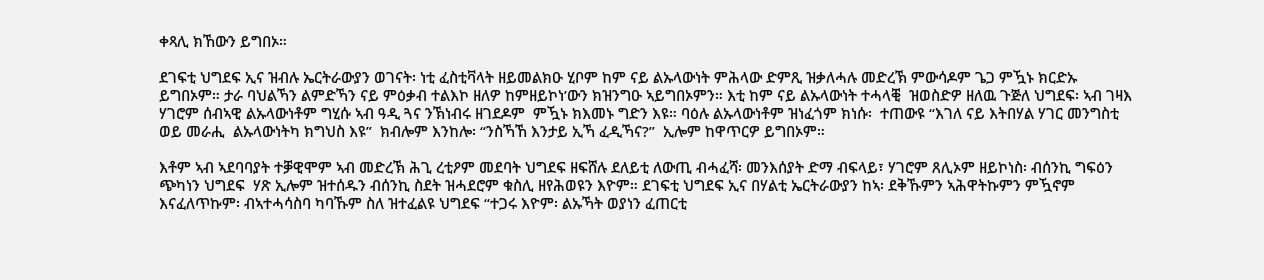ቀጻሊ ክኸውን ይግበኦ።

ደገፍቲ ህግደፍ ኢና ዝብሉ ኤርትራውያን ወገናት፡ ነቲ ፈስቲቫላት ዘይመልክዑ ሂቦም ከም ናይ ልኡላውነት ምሕላው ድምጺ ዝቃለሓሉ መድረኽ ምውሳዶም ጌጋ ምዃኑ ክርድኡ ይግበኦም። ታራ ባህልኻን ልምድኻን ናይ ምዕቃብ ተልእኮ ዘለዎ ከምዘይኮነ’ውን ክዝንግዑ ኣይግበኦምን። እቲ ከም ናይ ልኡላውነት ተሓላቒ  ዝወስድዎ ዘለዉ ጉጅለ ህግደፍ፡ ኣብ ገዛእ ሃገሮም ሰብኣዊ ልኡላውነቶም ግሂሱ ኣብ ዓዲ ጓና ንኽነብሩ ዘገደዶም  ምዃኑ ክእመኑ ግድን እዩ። ባዕሉ ልኡላውነቶም ዝነፈጎም ክነሱ፡  ተጠውዩ “እገለ ናይ እትበሃል ሃገር መንግስቲ ወይ መራሒ  ልኡላውነትካ ክግህስ እዩ”  ክብሎም እንከሎ፡ “ንስኻኸ እንታይ ኢኻ ፈዲኻና?”  ኢሎም ከዋጥርዎ ይግበኦም።

እቶም ኣብ ኣደባባያት ተቓዊሞም ኣብ መድረኽ ሕጊ ረቲዖም መደባት ህግደፍ ዘፍሸሉ ደለይቲ ለውጢ ብሓፈሻ፡ መንእሰያት ድማ ብፍላይ፣ ሃገሮም ጸሊኦም ዘይኮነስ፡ ብሰንኪ ግፍዕን ጭካነን ህግደፍ  ሃጽ ኢሎም ዝተሰዱን ብሰንኪ ስደት ዝሓደሮም ቁስሊ ዘየሕወዩን እዮም። ደገፍቲ ህግደፍ ኢና በሃልቲ ኤርትራውያን ከኣ፡ ደቅኹምን ኣሕዋትኩምን ምዃኖም እናፈለጥኩም፡ ብኣተሓሳስባ ካባኹም ስለ ዝተፈልዩ ህግደፍ “ተጋሩ እዮም፡ ልኡኻት ወያነን ፈጠርቲ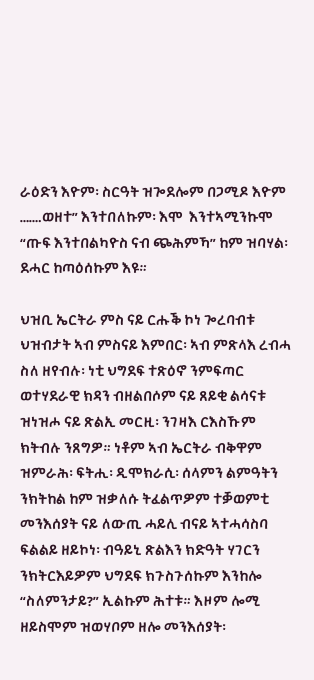ራዕድን እዮም፡ ስርዓት ዝጐደሎም በጋሚዶ እዮም …….ወዘተ” እንተበለኩም፡ እሞ  እንተኣሚንኩሞ “ጡፍ እንተበልካዮስ ናብ ጭሕምኻ” ከም ዝባሃል፡ ደሓር ከጣዕሰኩም እዩ።

ህዝቢ ኤርትራ ምስ ናይ ርሑቕ ኮነ ጐረባብቱ ህዝብታት ኣብ ምስናይ እምበር፡ ኣብ ምጽላእ ረብሓ ስለ ዘየብሉ፡ ነቲ ህግደፍ ተጽዕኖ ንምፍጣር ወተሃደራዊ ክዳን ብዘልበሶም ናይ ጸይቂ ልሳናቱ ዝነዝሖ ናይ ጽልኢ መርዚ፡ ንገዛእ ርእስኹም ክትብሉ ንጸግዎ። ነቶም ኣብ ኤርትራ ብቅዋም ዝምራሕ፡ ፍትሒ፡ ዲሞክራሲ፡ ሰላምን ልምዓትን ንክትከል ከም ዝቃለሱ ትፈልጥዎም ተቓወምቲ መንእሰያት ናይ ለውጢ ሓይሊ ብናይ ኣተሓሳስባ ፍልልይ ዘይኮነ፡ ብዓይኒ ጽልእን ክድዓት ሃገርን ንክትርእይዎም ህግደፍ ክጉስጉሰኩም እንከሎ “ስለምንታይ?” ኢልኩም ሕተቱ። እዞም ሎሚ ዘይስሞም ዝወሃቦም ዘሎ መንእሰያት፡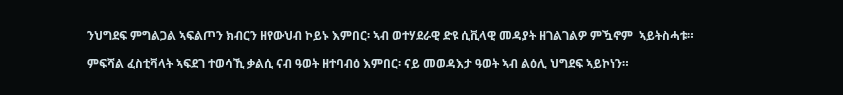ንህግደፍ ምግልጋል ኣፍልጦን ክብርን ዘየውህብ ኮይኑ እምበር፡ ኣብ ወተሃደራዊ ድዩ ሲቪላዊ መዳያት ዘገልገልዎ ምዃኖም  ኣይትስሓቱ።

ምፍሻል ፈስቲቫላት ኣፍደገ ተወሳኺ ቃልሲ ናብ ዓወት ዘተባብዕ እምበር፡ ናይ መወዳእታ ዓወት ኣብ ልዕሊ ህግደፍ ኣይኮነን።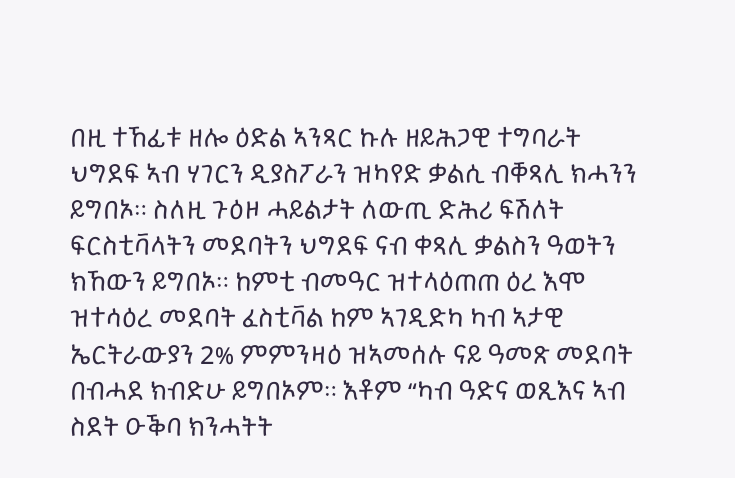በዚ ተኸፊቱ ዘሎ ዕድል ኣንጻር ኩሉ ዘይሕጋዊ ተግባራት ህግደፍ ኣብ ሃገርን ዲያስፖራን ዝካየድ ቃልሲ ብቐጻሊ ክሓንን ይግበኦ። ስለዚ ጉዕዞ ሓይልታት ለውጢ ድሕሪ ፍሽለት ፍርስቲቫላትን መደባትን ህግደፍ ናብ ቀጻሊ ቃልስን ዓወትን ክኸውን ይግበኦ። ከምቲ ብመዓር ዝተላዕጠጠ ዕረ እሞ ዝተሳዕረ መደባት ፈስቲቫል ከም ኣገዲድካ ካብ ኣታዊ ኤርትራውያን 2% ምምንዛዕ ዝኣመሰሉ ናይ ዓመጽ መደባት በብሓደ ክብድሁ ይግበኦም። እቶም “ካብ ዓድና ወጺእና ኣብ ስደት ዑቕባ ክንሓትት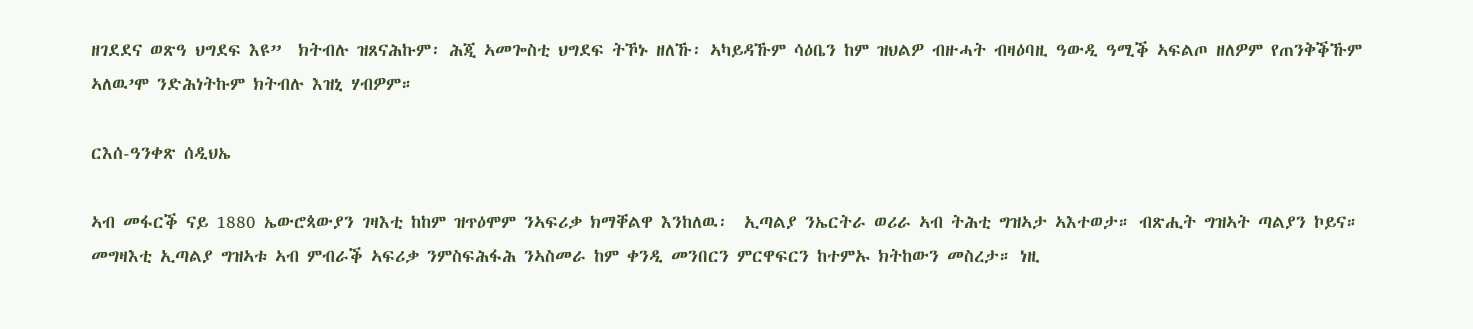ዘገደደና ወጽዓ ህግደፍ እዩ”  ክትብሉ ዝጸናሕኩም፡ ሕጂ ኣመጐስቲ ህግደፍ ትኾኑ ዘለኹ፡ ኣካይዳኹም ሳዕቤን ከም ዝህልዎ ብዙሓት ብዛዕባዚ ዓውዲ ዓሚቕ ኣፍልጦ ዘለዎም የጠንቅቕኹም ኣለዉ’ሞ ንድሕነትኩም ክትብሉ እዝኒ ሃብዎም።

ርእሰ-ዓንቀጽ ሰዲህኤ

ኣብ መፋርቕ ናይ 1880 ኤውሮጳውያን ገዛእቲ ከከም ዝጥዕሞም ንኣፍሪቃ ክማቐልዋ እንከለዉ፡  ኢጣልያ ንኤርትራ ወሪራ ኣብ ትሕቲ ግዝኣታ ኣእተወታ። ብጽሒት ግዝኣት ጣልያን ኮይና። መግዛእቲ ኢጣልያ ግዝኣቱ ኣብ ምብራቕ ኣፍሪቃ ንምስፍሕፋሕ ንኣስመራ ከም ቀንዲ መንበርን ምርዋፍርን ከተምኡ ክትከውን መስረታ። ነዚ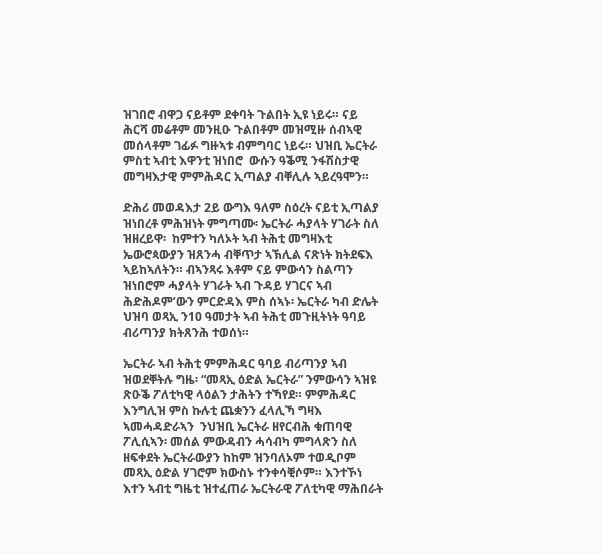ዝገበሮ ብዋጋ ናይቶም ደቀባት ጉልበት ኢዩ ነይሩ። ናይ ሕርሻ መሬቶም መንዚዑ ጉልበቶም መዝሚዙ ሰብኣዊ መሰላቶም ገፊፉ ግዙኣቱ ብምግባር ነይሩ። ህዝቢ ኤርትራ ምስቲ ኣብቲ እዋንቲ ዝነበሮ  ውሱን ዓቕሚ ንፋሽስታዊ መግዛእታዊ ምምሕዳር ኢጣልያ ብቐሊሉ ኣይረዓሞን።

ድሕሪ መወዳእታ 2ይ ውግእ ዓለም ስዕረት ናይቲ ኢጣልያ ዝነበረቶ ምሕዝነት ምግጣሙ፡ ኤርትራ ሓያላት ሃገራት ስለ ዝዘረይዋ፡  ከምተን ካለኦት ኣብ ትሕቲ መግዛእቲ ኤውሮጳውያን ዝጸንሓ ብቐጥታ ኣኽሊል ናጽነት ክትደፍእ ኣይከኣለትን። ብኣንጻሩ እቶም ናይ ምውሳን ስልጣን ዝነበሮም ሓያላት ሃገራት ኣብ ጉዳይ ሃገርና ኣብ ሕድሕዶም’ውን ምርድዳእ ምስ ሰኣኑ፡ ኤርትራ ካብ ድሌት ህዝባ ወጻኢ ን10 ዓመታት ኣብ ትሕቲ መጉዚትነት ዓባይ ብሪጣንያ ክትጸንሕ ተወሰነ።

ኤርትራ ኣብ ትሕቲ ምምሕዳር ዓባይ ብሪጣንያ ኣብ ዝወደቐትሉ ግዜ፡ “መጻኢ ዕድል ኤርትራ” ንምውሳን ኣዝዩ ጽዑቕ ፖለቲካዊ ላዕልን ታሕትን ተኻየደ። ምምሕዳር እንግሊዝ ምስ ኩሉቲ ጨቋንን ፈላሊኻ ግዛእ ኣመሓዳድራኣን  ንህዝቢ ኤርትራ ዘየርብሕ ቁጠባዊ ፖሊሲኣን፡ መሰል ምውዳብን ሓሳብካ ምግላጽን ስለ ዘፍቀደት ኤርትራውያን ከከም ዝንባለኦም ተወዲቦም  መጻኢ ዕድል ሃገሮም ክውስኑ ተንቀሳቒሶም። እንተኾነ እተን ኣብቲ ግዜቲ ዝተፈጠራ ኤርትራዊ ፖለቲካዊ ማሕበራት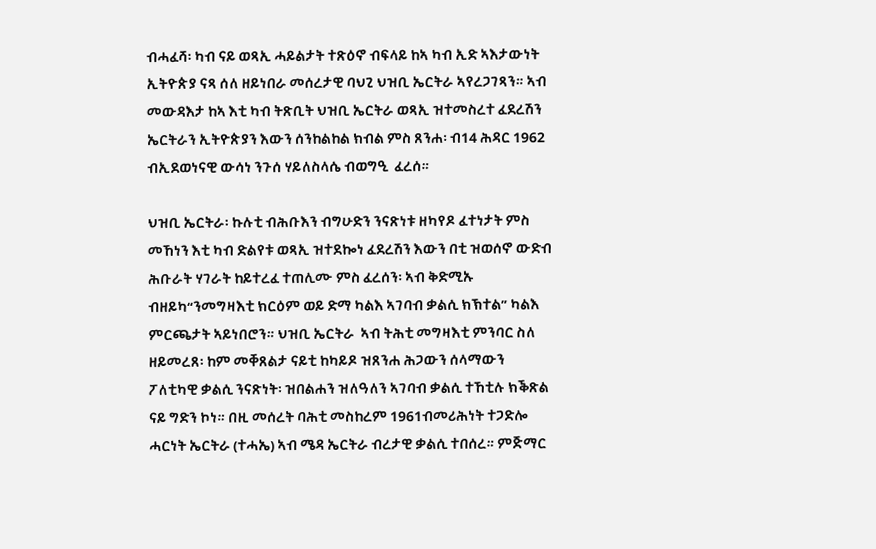ብሓፈሻ፡ ካብ ናይ ወጻኢ ሓይልታት ተጽዕኖ ብፍላይ ከኣ ካብ ኢድ ኣእታውነት ኢትዮጵያ ናጻ ሰለ ዘይነበራ መሰረታዊ ባህጊ ህዝቢ ኤርትራ ኣየረጋገጻን። ኣብ መውዳእታ ከኣ እቲ ካብ ትጽቢት ህዝቢ ኤርትራ ወጻኢ ዝተመስረተ ፈደረሽን ኤርትራን ኢትዮጵያን እውን ሰንከልከል ክብል ምስ ጸንሐ፡ ብ14 ሕዳር 1962 ብኢደወነናዊ ውሳነ ንጉሰ ሃይለስላሴ ብወግዒ  ፈረሰ።

ህዝቢ ኤርትራ፡ ኩሉቲ ብሕቡእን ብግሁድን ንናጽነቱ ዘካየዶ ፈተነታት ምስ መኸነን እቲ ካብ ድልየቱ ወጻኢ ዝተደኰነ ፈደረሽን እውን በቲ ዝወሰኖ ውድብ ሕቡራት ሃገራት ከይተረፈ ተጠሊሙ ምስ ፈረሰን፡ ኣብ ቅድሚኡ ብዘይካ“ንመግዛእቲ ክርዕም ወይ ድማ ካልእ ኣገባብ ቃልሲ ክኽተል” ካልእ ምርጫታት ኣይነበሮን። ህዝቢ ኤርትራ  ኣብ ትሕቲ መግዛእቲ ምንባር ስለ ዘይመረጸ፡ ከም መቐጸልታ ናይቲ ከካይዶ ዝጸንሐ ሕጋውን ሰላማውን ፖለቲካዊ ቃልሲ ንናጽነት፡ ዝበልሐን ዝለዓለን ኣገባብ ቃልሲ ተኸቲሉ ክቕጽል ናይ ግድን ኮነ። በዚ መሰረት ባሕቲ መስከረም 1961ብመሪሕነት ተጋድሎ ሓርነት ኤርትራ (ተሓኤ) ኣብ ሜዳ ኤርትራ ብረታዊ ቃልሲ ተበሰረ። ምጅማር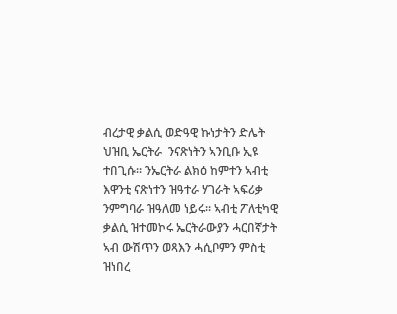ብረታዊ ቃልሲ ወድዓዊ ኩነታትን ድሌት ህዝቢ ኤርትራ  ንናጽነትን ኣንቢቡ ኢዩ ተበጊሱ። ንኤርትራ ልክዕ ከምተን ኣብቲ እዋንቲ ናጽነተን ዝዓተራ ሃገራት ኣፍሪቃ ንምግባራ ዝዓለመ ነይሩ። ኣብቲ ፖለቲካዊ ቃልሲ ዝተመኮሩ ኤርትራውያን ሓርበኛታት ኣብ ውሽጥን ወጻእን ሓሲቦምን ምስቲ ዝነበረ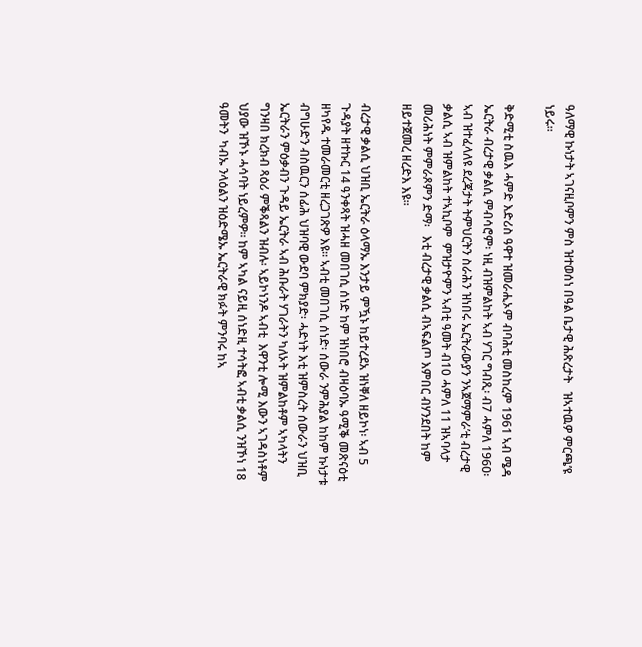ዓለማዊ ኩነታት ኣገናዚቦምን ምስ ዝተወሰነ በዓል ቤታዊ ሕጽረታት   ዝኣተዉዎ ምርጫ’ዩ  ነይሩ።

ቅድሚቲ ስዉእ ሓምድ እድሪስ ዓዋተ ዝመራሒኦም ብባሕቲ መስከረም 1961 ኣብ ሜዳ ኤርትራ ብረታዊ ቃልሲ ምብሳሮም፡ ነዚ ብዝምልከት ኣብ ሃገር ግብጺ፡ ብ7 ሓምለ 1960፡ ኣብ ዝተፈላለዩ ደረጃታት ትምህርትን ስራሕን ዝነበሩ ኤርትራውያን ንኣጀማምራ’ቲ ብረታዊ ቃልሲ ኣብ ዝምልከት ተኣኪቦም  ምዝታዮምን ኣብቲ ዓመት ብ10 ሓምለ 11 ዝኣባላታ መሪሕነት ምምራጾምን ድማ፡   እቲ ብረታዊ ቃልሲ ብኣፍልጦ እምበር ብሃንደበት ከም ዘይተጀመረ ዘረድእ እዩ።

ብረታዊ ቃልሲ ህዝቢ ኤርትራ ዕላማኡ እንታይ ምዃኑ ከይተረደአ ዝነቐለ ዘይኮነ፡ ኣብ 5 ጉዳያት ዘተኩር 14 ዓንቀጻት ዝሓዘ መበገሲ ሰነድ ከም ዝነበሮ ብዛዕባኡ ዓሚቕ መጽናዕቲ ዘካየዱ ተመራመርቲ ዘረጋገጽዎ እዩ። ኣብቲ መበገሲ ሰነድ፡ ሰውራ ንምሕያል ከከም ኩነታቱ ብግሁድን ብስዉርን ሰፊሕ ህዝባዊ ውደባ ምክያድ፡ ሓድነት እቲ ዝምስረት ሰውራን ህዝቢ ኤርትራን ምዕቃብን ጉዳይ ኤርትራ ኣብ ሕቡራት ሃገራትን ካለኦት ዝምልከቶም ኣካላትን ግንዛበ ክረክብ ጻዕሪ ምቕጻልን ዝብሉ፡ ኣይኮነንዶ ኣብቲ  እዋንቲ ሎሚ እውን ኣገዳስነቶም ህያው ዝኾኑ ሓሳባት ነይረምዎ። ከም ኣካል ናይዚ ሰነድዚ ተሳትፎ ኣብቲ ቃልሲ ንዝኾነ 18 ዓመትን  ካብኡ ንላዕልን ዝዕድሜኡ ኤርትራዊ ክፉት ምንባሩ ከኣ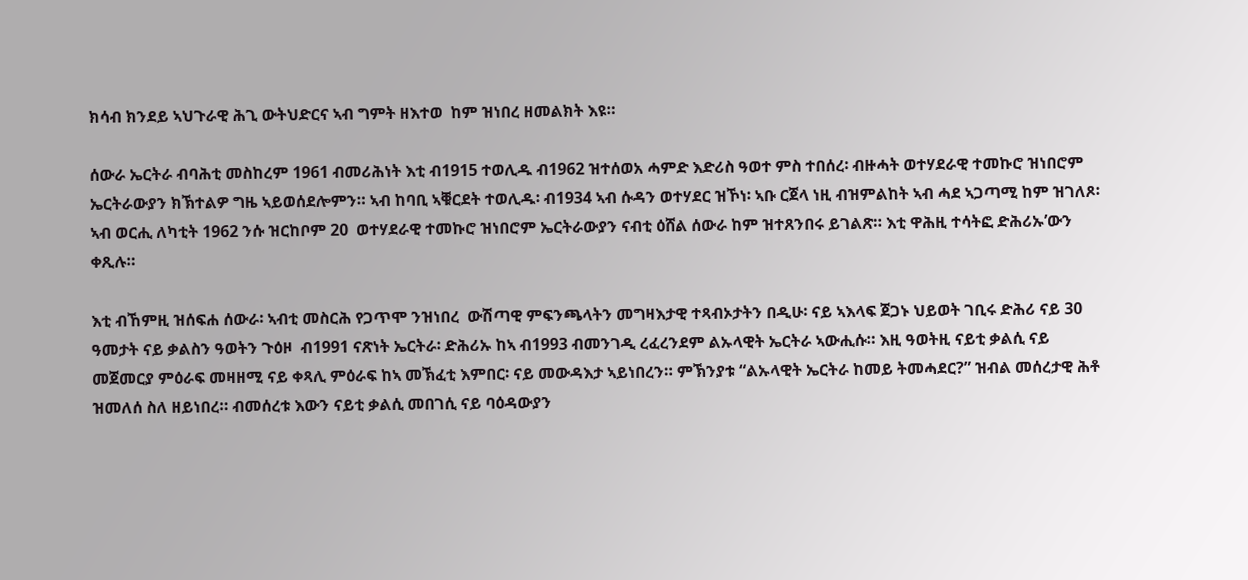ክሳብ ክንደይ ኣህጉራዊ ሕጊ ውትህድርና ኣብ ግምት ዘእተወ  ከም ዝነበረ ዘመልክት እዩ።

ሰውራ ኤርትራ ብባሕቲ መስከረም 1961 ብመሪሕነት እቲ ብ1915 ተወሊዱ ብ1962 ዝተሰወአ ሓምድ እድሪስ ዓወተ ምስ ተበሰረ፡ ብዙሓት ወተሃደራዊ ተመኩሮ ዝነበሮም ኤርትራውያን ክኽተልዎ ግዜ ኣይወሰደሎምን። ኣብ ከባቢ ኣቑርደት ተወሊዱ፡ ብ1934 ኣብ ሱዳን ወተሃደር ዝኾነ፡ ኣቡ ርጀላ ነዚ ብዝምልከት ኣብ ሓደ ኣጋጣሚ ከም ዝገለጾ፡ ኣብ ወርሒ ለካቲት 1962 ንሱ ዝርከቦም 20  ወተሃደራዊ ተመኩሮ ዝነበሮም ኤርትራውያን ናብቲ ዕሸል ሰውራ ከም ዝተጸንበሩ ይገልጽ። እቲ ዋሕዚ ተሳትፎ ድሕሪኡ’ውን  ቀጺሉ።

እቲ ብኸምዚ ዝሰፍሐ ሰውራ፡ ኣብቲ መስርሕ የጋጥሞ ንዝነበረ  ውሽጣዊ ምፍንጫላትን መግዛእታዊ ተጻብኦታትን በዲሁ፡ ናይ ኣእላፍ ጀጋኑ ህይወት ገቢሩ ድሕሪ ናይ 30 ዓመታት ናይ ቃልስን ዓወትን ጉዕዞ  ብ1991 ናጽነት ኤርትራ፡ ድሕሪኡ ከኣ ብ1993 ብመንገዲ ረፈረንደም ልኡላዊት ኤርትራ ኣውሒሱ። እዚ ዓወትዚ ናይቲ ቃልሲ ናይ መጀመርያ ምዕራፍ መዛዘሚ ናይ ቀጻሊ ምዕራፍ ከኣ መኽፈቲ እምበር፡ ናይ መውዳእታ ኣይነበረን። ምኽንያቱ “ልኡላዊት ኤርትራ ከመይ ትመሓደር?” ዝብል መሰረታዊ ሕቶ ዝመለሰ ስለ ዘይነበረ። ብመሰረቱ እውን ናይቲ ቃልሲ መበገሲ ናይ ባዕዳውያን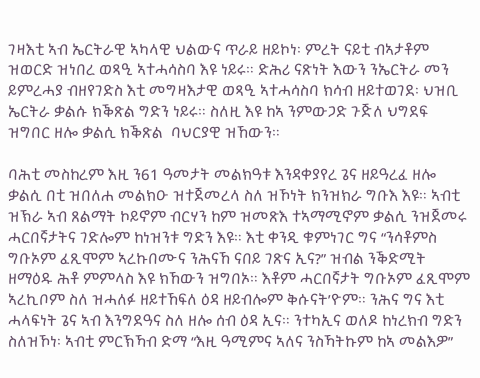ገዛእቲ ኣብ ኤርትራዊ ኣካላዊ ህልውና ጥራይ ዘይኮነ፡ ምረት ናይቲ ብኣታቶም ዝወርድ ዝነበረ ወጻዒ ኣተሓሳስባ እዩ ነይሩ። ድሕሪ ናጽነት እውን ንኤርትራ መን ይምረሓያ ብዘየገድስ እቲ መግዛእታዊ ወጻዒ ኣተሓሳስባ ክሳብ ዘይተወገደ፡ ህዝቢ ኤርትራ ቃልሱ ክቕጽል ግድን ነይሩ። ስለዚ እዩ ከኣ ንምውጋድ ጉጅለ ህግደፍ ዝግበር ዘሎ ቃልሲ ክቕጽል  ባህርያዊ ዝኸውን።

ባሕቲ መስከረም እዚ ን61 ዓመታት መልክዓቱ እንዳቀያየረ ጌና ዘይዓረፈ ዘሎ ቃልሲ በቲ ዝበለሐ መልክዑ ዝተጀመረላ ስለ ዝኾነት ክንዝክራ ግቡእ እዩ። ኣብቲ ዝኽራ ኣብ ጸልማት ኮይኖም ብርሃን ከም ዝመጽእ ተኣማሚኖም ቃልሲ ንዝጀመሩ ሓርበኛታትና ገድሎም ከነዝንቱ ግድን እዩ። እቲ ቀንዲ ቁምነገር ግና “ንሳቶምስ ግቡኦም ፈጺሞም ኣረኩበሙና ንሕናኸ ናበይ ገጽና ኢና?” ዝብል ንቕድሚት ዘማዕዱ ሕቶ ምምላስ እዩ ክኸውን ዝግበኦ። እቶም ሓርበኛታት ግቡኦም ፈጺሞም ኣረኪቦም ስለ ዝሓለፉ ዘይተኸፍለ ዕዳ ዘይብሎም ቅሱናት’ዮም። ንሕና ግና እቲ ሓላፍነት ጌና ኣብ እንግደዓና ስለ ዘሎ ሰብ ዕዳ ኢና። ንተካኢና ወለዶ ከነረክብ ግድን ስለዝኾነ፡ ኣብቲ ምርኽኻብ ድማ “እዚ ዓሚምና ኣለና ንስኻትኩም ከኣ መልእዎ”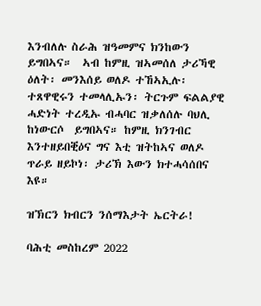እንብለሉ ስራሕ ዝዓመምና ክንከውን ይግበኣና።  ኣብ ከምዚ ዝኣመሰለ ታሪኻዊ ዕለት፡ መንእሰይ ወለዶ ተኸኣኢሉ፡ ተጸዋዊሩን ተመላሊኡን፡ ትርጉም ፍልልያዊ ሓድነት ተረዲኡ ብሓባር ዝቃለሰሉ ባህሊ ከነውርሶ  ይግበኣና። ከምዚ ክንገብር እንተዘይበቒዕና ግና እቲ ዝትከኣና ወለዶ ጥራይ ዘይኮነ፡ ታሪኽ እውን ክተሓሳሰበና እዩ።

ዝኽርን ክብርን ንሰማእታት ኤርትራ!

ባሕቲ መስከረም 2022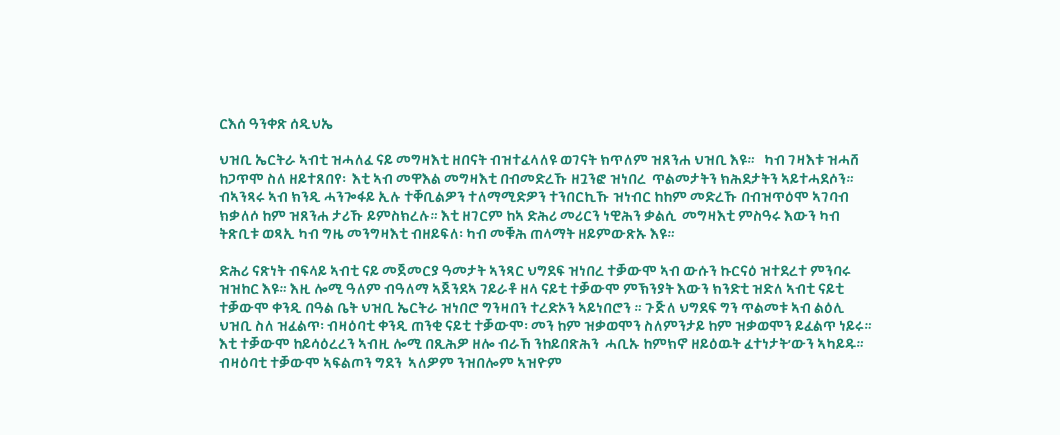ርእሰ ዓንቀጽ ሰዲህኤ

ህዝቢ ኤርትራ ኣብቲ ዝሓለፈ ናይ መግዛእቲ ዘበናት ብዝተፈላለዩ ወገናት ክጥለም ዝጸንሐ ህዝቢ እዩ።   ካብ ገዛእቱ ዝሓሸ ከጋጥሞ ስለ ዘይተጸበየ፡  እቲ ኣብ መዋእል መግዛእቲ በብመድረኹ ዘጓንፎ ዝነበረ  ጥልመታትን ክሕደታትን ኣይተሓደሶን። ብኣንጻሩ ኣብ ክንዲ ሓንጐፋይ ኢሉ ተቐቢልዎን ተለማሚድዎን ተንበርኪኹ ዝነብር ከከም መድረኹ በብዝጥዕሞ ኣገባብ ክቃለሶ ከም ዝጸንሐ ታሪኹ ይምስክረሉ። እቲ ዘገርም ከኣ ድሕሪ መሪርን ነዊሕን ቃልሲ  መግዛእቲ ምስዓሩ እውን ካብ ትጽቢቱ ወጻኢ ካብ ግዜ መንግዛእቲ ብዘይፍለ፡ ካብ መቑሕ ጠላማት ዘይምውጽኡ እዩ።

ድሕሪ ናጽነት ብፍላይ ኣብቲ ናይ መጀመርያ ዓመታት ኣንጻር ህግደፍ ዝነበረ ተቓውሞ ኣብ ውሱን ኩርናዕ ዝተደረተ ምንባሩ ዝዝከር እዩ። እዚ ሎሚ ዓለም ብዓለማ ኣጀንደኣ ገይራቶ ዘላ ናይቲ ተቓውሞ ምኽንያት እውን ክንድቲ ዝድለ ኣብቲ ናይቲ ተቓውሞ ቀንዲ በዓል ቤት ህዝቢ ኤርትራ ዝነበሮ ግንዛበን ተረድኦን ኣይነበሮን ። ጉጅለ ህግደፍ ግን ጥልመቱ ኣብ ልዕሊ ህዝቢ ስለ ዝፈልጥ፡ ብዛዕባቲ ቀንዲ ጠንቂ ናይቲ ተቓውሞ፡ መን ከም ዝቃወሞን ስለምንታይ ከም ዝቃወሞን ይፈልጥ ነይሩ። እቲ ተቓውሞ ከይሳዕረረን ኣብዚ ሎሚ በጺሕዎ ዘሎ ብራኸ ንከይበጽሕን  ሓቢኡ ከምክኖ ዘይዕዉት ፈተነታት’ውን ኣካይዱ። ብዛዕባቲ ተቓውሞ ኣፍልጦን ግደን  ኣለዎም ንዝበሎም ኣዝዮም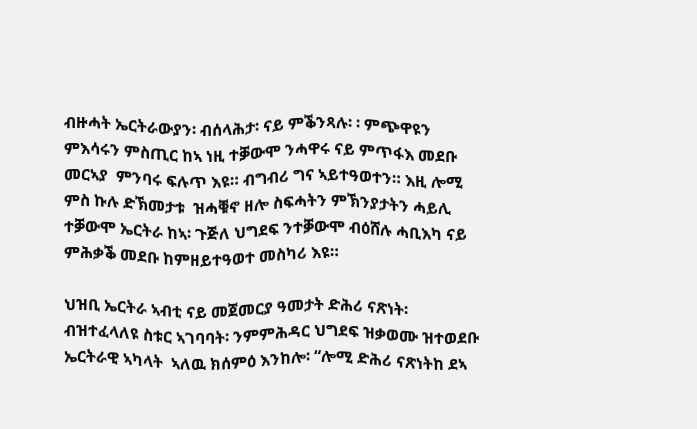ብዙሓት ኤርትራውያን፡ ብሰላሕታ፡ ናይ ምቕንጻሉ፡ ፡ ምጭዋዩን ምእሳሩን ምስጢር ከኣ ነዚ ተቓውሞ ንሓዋሩ ናይ ምጥፋእ መደቡ መርኣያ  ምንባሩ ፍሉጥ እዩ። ብግብሪ ግና ኣይተዓወተን። እዚ ሎሚ ምስ ኩሉ ድኽመታቱ  ዝሓቑኖ ዘሎ ስፍሓትን ምኽንያታትን ሓይሊ ተቓውሞ ኤርትራ ከኣ፡ ጉጅለ ህግደፍ ንተቓውሞ ብዕሸሉ ሓቢእካ ናይ ምሕቃቕ መደቡ ከምዘይተዓወተ መስካሪ እዩ።

ህዝቢ ኤርትራ ኣብቲ ናይ መጀመርያ ዓመታት ድሕሪ ናጽነት፡ ብዝተፈላለዩ ስቱር ኣገባባት፡ ንምምሕዳር ህግደፍ ዝቃወሙ ዝተወደቡ ኤርትራዊ ኣካላት  ኣለዉ ክሰምዕ እንከሎ፡ “ሎሚ ድሕሪ ናጽነትከ ደኣ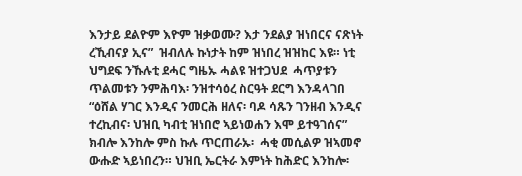እንታይ ደልዮም እዮም ዝቃወሙ? እታ ንደልያ ዝነበርና ናጽነት ረኺብናያ ኢና”  ዝብለሉ ኩነታት ከም ዝነበረ ዝዝከር እዩ። ነቲ ህግደፍ ንኹሉቲ ደሓር ግዜኡ ሓልዩ ዝተጋህደ  ሓጥያቱን ጥልመቱን ንምሕባእ፡ ንዝተሳዕረ ስርዓት ደርግ እንዳላገበ “ዕሸል ሃገር እንዲና ንመርሕ ዘለና፡ ባዶ ሳጹን ገንዘብ እንዲና ተረኪብና፡ ህዝቢ ካብቲ ዝነበሮ ኣይነወሐን እሞ ይተዓገሰና” ክብሎ እንከሎ ምስ ኩሉ ጥርጠራኡ፡  ሓቂ መሲልዎ ዝኣመኖ  ውሑድ ኣይነበረን። ህዝቢ ኤርትራ እምነት ከሕድር እንከሎ፡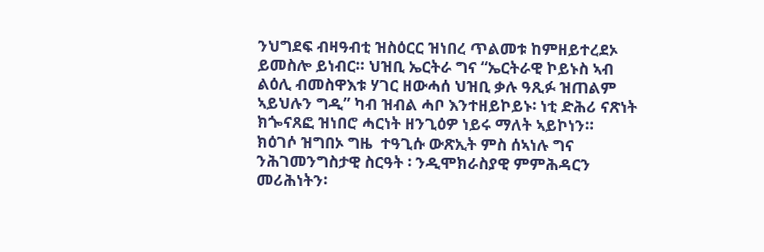ንህግደፍ ብዛዓብቲ ዝስዕርር ዝነበረ ጥልመቱ ከምዘይተረደኦ ይመስሎ ይነብር። ህዝቢ ኤርትራ ግና “ኤርትራዊ ኮይኑስ ኣብ ልዕሊ ብመስዋእቱ ሃገር ዘውሓሰ ህዝቢ ቃሉ ዓጺፉ ዝጠልም ኣይህሉን ግዲ” ካብ ዝብል ሓቦ እንተዘይኮይኑ፡ ነቲ ድሕሪ ናጽነት ክጐናጸፎ ዝነበሮ ሓርነት ዘንጊዕዎ ነይሩ ማለት ኣይኮነን። ክዕገሶ ዝግበኦ ግዜ  ተዓጊሱ ውጽኢት ምስ ሰኣነሉ ግና ንሕገመንግስታዊ ስርዓት ፡ ንዲሞክራስያዊ ምምሕዳርን መሪሕነትን፡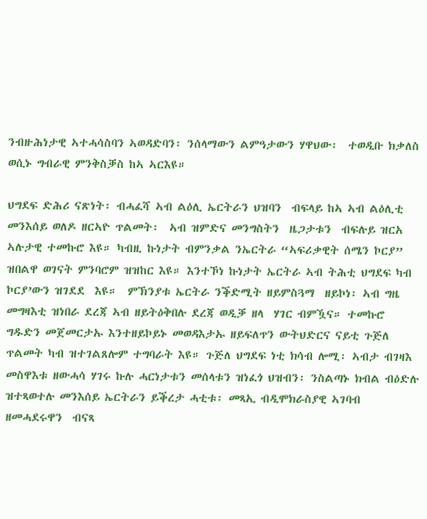ንብዙሕነታዊ ኣተሓሳስባን ኣወዳድባን፡ ንሰላማውን ልምዓታውን ሃዋህው፡  ተወዲቡ ክቃለስ ወሲኑ ግብራዊ ምንቅስቓስ ከኣ ኣርእዩ።

ህግደፍ ድሕሪ ናጽነት፡ ብሓፈሻ ኣብ ልዕሊ ኤርትራን ህዝባን  ብፍላይ ከኣ ኣብ ልዕሊቲ መንእሰይ ወለዶ ዘርኣዮ ጥልመት፡  ኣብ ዝምድና መንግስትን  ዜጋታቱን  ብፍሉይ ዝርአ  ኣሉታዊ ተመኩሮ እዩ። ካብዚ ኩነታት ብምንቃል ንኤርትራ “ኣፍሪቃዊት ሰሜን ኮርያ” ዝበልዋ ወገናት ምንባሮም ዝዝከር እዩ። እንተኾነ ኩነታት ኤርትራ ኣብ ትሕቲ ህግደፍ ካብ ኮርያ’ውን ዝገደደ  እዩ።  ምኽንያቱ ኤርትራ ንቕድሚት ዘይምስጓማ  ዘይኮነ፡ ኣብ ግዜ መግዛእቲ ዝነበራ ደረጃ ኣብ ዘይትዕቅበሉ ደረጃ ወዲቓ ዘላ  ሃገር ብምዃና። ተመኩሮ ግዱድን መጀመርታኡ እንተዘይኮይኑ መወዳእታኡ ዘይፍለጥን ውትህድርና ናይቲ ጉጅለ ጥልመት ካብ ዝተገልጸሎም ተግባራት እዩ። ጉጅለ ህግደፍ ነቲ ክሳብ ሎሚ፡ ኣብታ ብገዛእ  መስዋእቱ ዘውሓሳ ሃገሩ ኩሉ ሓርነታቱን መሰላቱን ዝነፈጎ ህዝብን፡ ንስልጣኑ ክብል ብዕድሉ ዝተጻወተሉ መንእሰይ ኤርትራን ይቕረታ ሓቲቱ፡ መጻኢ ብዲሞክራስያዊ ኣገባብ ዘመሓደሩዋን  ብናጻ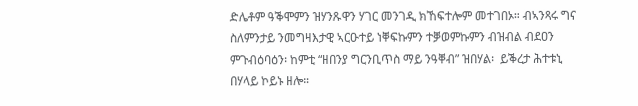ድሌቶም ዓቕሞምን ዝሃንጹዋን ሃገር መንገዲ ክኸፍተሎም መተገበኦ። ብኣንጻሩ ግና ስለምንታይ ንመግዛእታዊ ኣርዑተይ ነቐፍኩምን ተቓወምኩምን ብዝብል ብደዐን ምጉብዕባዕን፡ ከምቲ “ዘበንያ ግርንቢጥስ ማይ ንዓቐብ” ዝበሃል፡  ይቕረታ ሕተቱኒ በሃላይ ኮይኑ ዘሎ።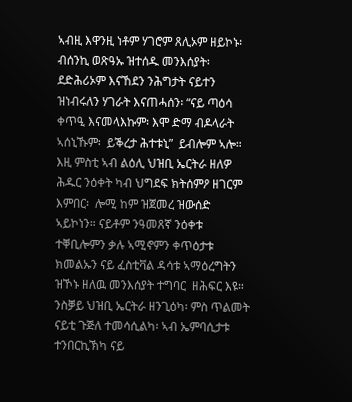ኣብዚ እዋንዚ ነቶም ሃገሮም ጸሊኦም ዘይኮኑ፡ ብሰንኪ ወጽዓኡ ዝተሰዱ መንእሰያት፡ ደድሕሪኦም እናኸደን ንሕግታት ናይተን ዝነብሩለን ሃገራት እናጠሓሰን፡ “ናይ ጣዕሳ ቀጥዒ እናመላእኩም፡ እሞ ድማ ብዶላራት ኣሰኒኹም፡  ይቕረታ ሕተቱኒ”  ይብሎም ኣሎ።  እዚ ምስቲ ኣብ ልዕሊ ህዝቢ ኤርትራ ዘለዎ ሕዱር ንዕቀት ካብ ህግደፍ ክትሰምዖ ዘገርም እምበር፡  ሎሚ ከም ዝጀመረ ዝውሰድ ኣይኮነን። ናይቶም ንዓመጸኛ ንዕቀቱ ተቐቢሎምን ቃሉ ኣሚኖምን ቀጥዕታቱ ክመልኡን ናይ ፈስቲቫል ዳሳቱ ኣማዕረግትን ዝኾኑ ዘለዉ መንእሰያት ተግባር  ዘሕፍር እዩ። ንስቓይ ህዝቢ ኤርትራ ዘንጊዕካ፡ ምስ ጥልመት ናይቲ ጉጅለ ተመሳሲልካ፡ ኣብ ኤምባሲታቱ ተንበርኪኽካ ናይ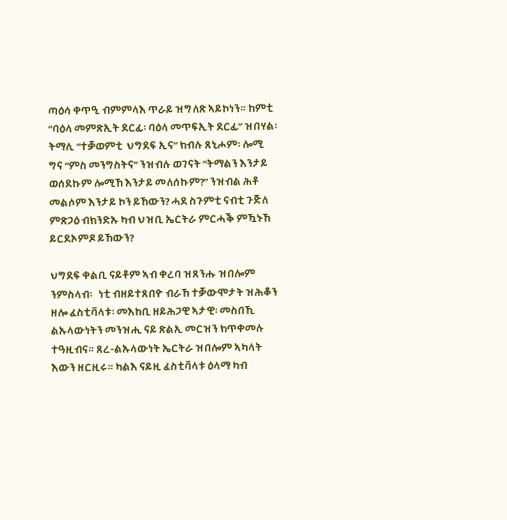ጣዕሳ ቀጥዒ ብምምላእ ጥራይ ዝግለጽ ኣይኮነን። ከምቲ “ባዕላ መምጽኢት ደርፊ፡ ባዕላ መጥፍኢት ደርፊ” ዝበሃል፡ ትማሊ “ተቓወምቲ  ህግደፍ ኢና” ክብሉ ጸኒሖም፡ ሎሚ ግና “ምስ መንግስትና” ንዝብሉ ወገናት “ትማልን እንታይ ወሰደኩም ሎሚኸ እንታይ መለሰኩም?” ንዝብል ሕቶ መልሶም እንታይ ኮን ይኸውን? ሓደ ስጉምቲ ናብቲ ጉጅለ ምጽጋዕ ብክንድኡ ካብ ህዝቢ ኤርትራ ምርሓቕ ምዃኑኸ ይርደኦምዶ ይኸውን?

ህግደፍ ቀልቢ ናይቶም ኣብ ቀረባ ዝጸንሑ ዝበሎም  ንምስላብ፡   ነቲ ብዘይተጸበዮ ብራኸ ተቓውሞታት ዝሕቆን ዘሎ ፈስቲቫላቱ፡ መእከቢ ዘይሕጋዊ ኣታዊ፡ መስበኺ ልኡላውነትን መንዝሒ ናይ ጽልኢ መርዝን ክጥቀመሉ ተዓዚብና። ጸረ-ልኡላውነት ኤርትራ ዝበሎም ኣካላት እውን ዘርዚሩ። ካልእ ናይዚ ፈስቲቫላቱ ዕላማ ካብ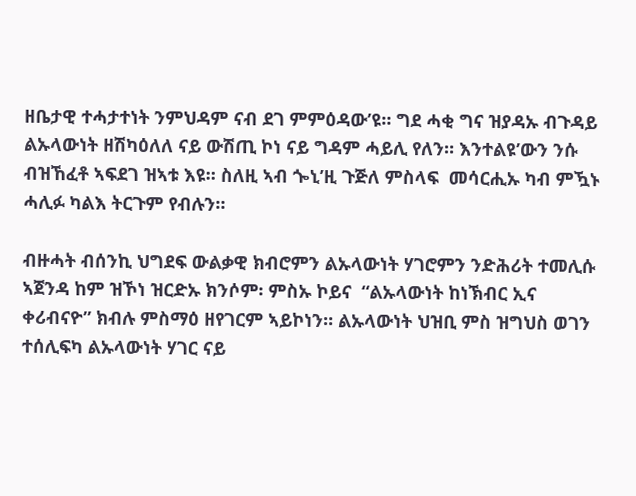ዘቤታዊ ተሓታተነት ንምህዳም ናብ ደገ ምምዕዳው’ዩ። ግደ ሓቂ ግና ዝያዳኡ ብጉዳይ ልኡላውነት ዘሽካዕለለ ናይ ውሽጢ ኮነ ናይ ግዳም ሓይሊ የለን። እንተልዩ’ውን ንሱ ብዝኸፈቶ ኣፍደገ ዝኣቱ እዩ። ስለዚ ኣብ ጐኒ’ዚ ጉጅለ ምስላፍ  መሳርሒኡ ካብ ምዃኑ ሓሊፉ ካልእ ትርጉም የብሉን።

ብዙሓት ብሰንኪ ህግደፍ ውልቃዊ ክብሮምን ልኡላውነት ሃገሮምን ንድሕሪት ተመሊሱ ኣጀንዳ ከም ዝኾነ ዝርድኡ ክንሶም፡ ምስኡ ኮይና  “ልኡላውነት ከነኽብር ኢና ቀሪብናዮ” ክብሉ ምስማዕ ዘየገርም ኣይኮነን። ልኡላውነት ህዝቢ ምስ ዝግህስ ወገን ተሰሊፍካ ልኡላውነት ሃገር ናይ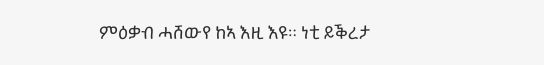ምዕቃብ ሓሸውየ ከኣ እዚ እዩ። ነቲ ይቕረታ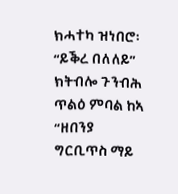ክሓተካ ዝነበሮ፡  “ይቕረ በለለይ” ክትብሎ ጉንብሕ ጥልዕ ምባል ከኣ “ዘበንያ ግርቢጥስ ማይ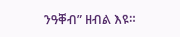ንዓቐብ” ዘብል እዩ።